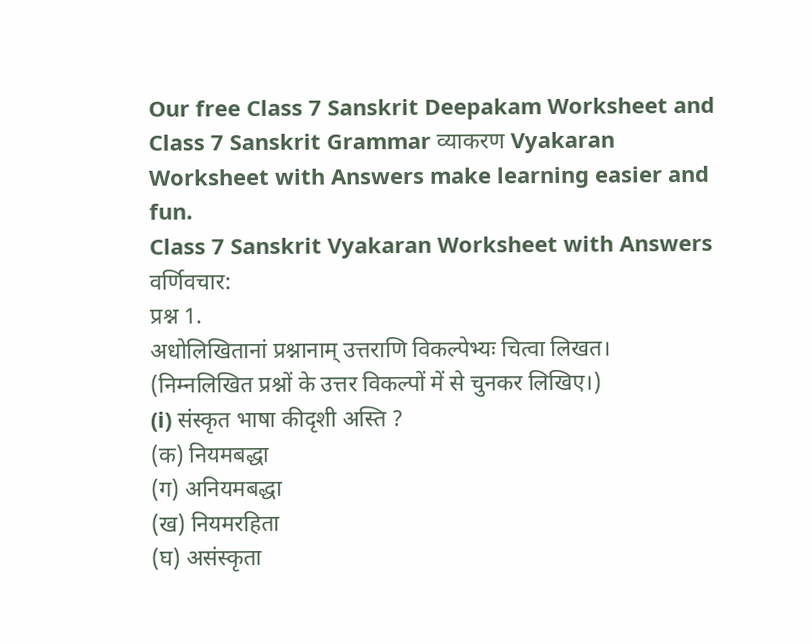Our free Class 7 Sanskrit Deepakam Worksheet and Class 7 Sanskrit Grammar व्याकरण Vyakaran Worksheet with Answers make learning easier and fun.
Class 7 Sanskrit Vyakaran Worksheet with Answers
वर्णिवचार:
प्रश्न 1.
अधोलिखितानां प्रश्नानाम् उत्तराणि विकल्पेभ्यः चित्वा लिखत।
(निम्नलिखित प्रश्नों के उत्तर विकल्पों में से चुनकर लिखिए।)
(i) संस्कृत भाषा कीदृशी अस्ति ?
(क) नियमबद्धा
(ग) अनियमबद्धा
(ख) नियमरहिता
(घ) असंस्कृता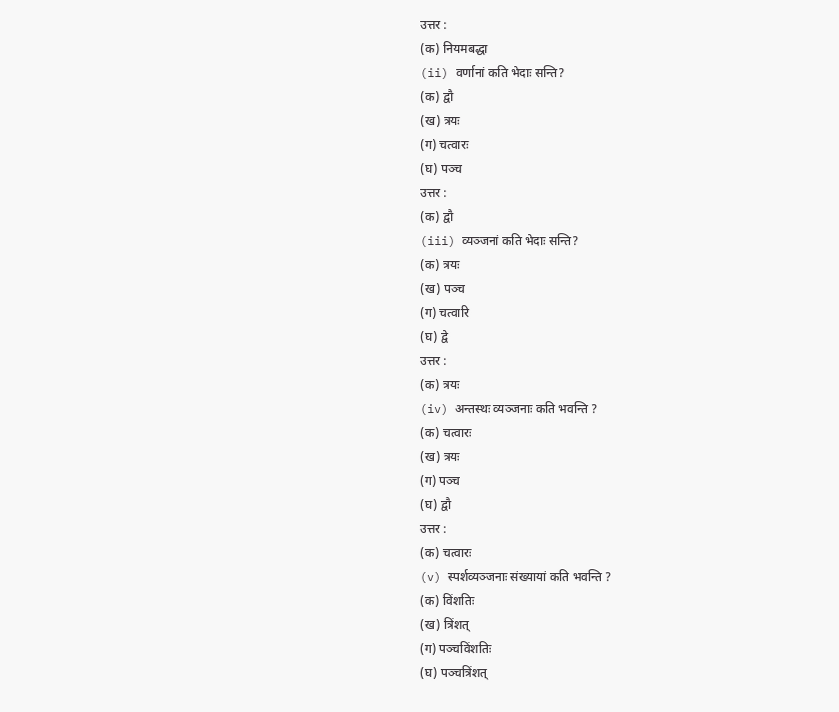उत्तर :
(क) नियमबद्धा
(ii) वर्णानां कति भेदाः सन्ति?
(क) द्वौ
(ख) त्रयः
(ग) चत्वारः
(घ) पञ्च
उत्तर :
(क) द्वौ
(iii) व्यञ्जनां कति भेदाः सन्ति?
(क) त्रयः
(ख) पञ्च
(ग) चत्वारि
(घ) द्वे
उत्तर :
(क) त्रयः
(iv) अन्तस्थः व्यञ्जनाः कति भवन्ति ?
(क) चत्वारः
(ख) त्रयः
(ग) पञ्च
(घ) द्वौ
उत्तर :
(क) चत्वारः
(v) स्पर्शव्यञ्जनाः संख्यायां कति भवन्ति ?
(क) विंशतिः
(ख) त्रिंशत्
(ग) पञ्चविंशतिः
(घ) पञ्चत्रिंशत्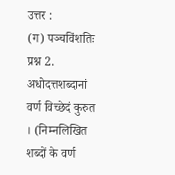उत्तर :
(ग) पञ्चविंशतिः
प्रश्न 2.
अधोदत्तशब्दानां वर्ण विच्छेदं कुरुत । (निम्नलिखित शब्दों के वर्ण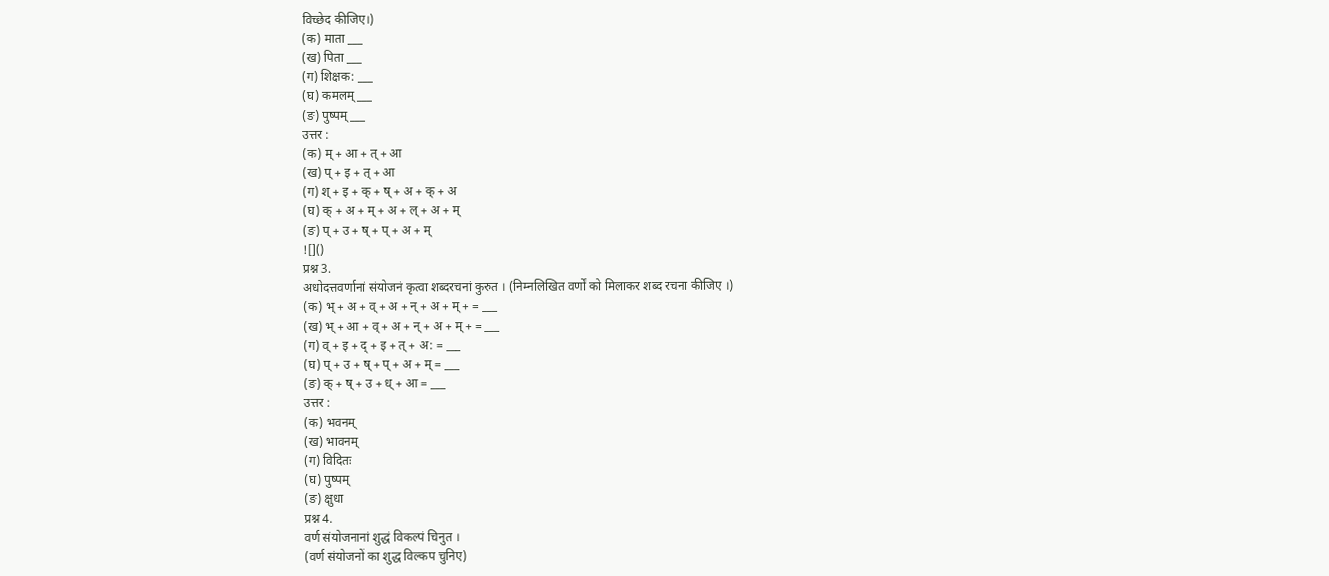विच्छेद कीजिए।)
(क) माता ___
(ख) पिता ___
(ग) शिक्षक: ___
(घ) कमलम् ___
(ङ) पुष्पम् ___
उत्तर :
(क) म् + आ + त् + आ
(ख) प् + इ + त् + आ
(ग) श् + इ + क् + ष् + अ + क् + अ
(घ) क् + अ + म् + अ + ल् + अ + म्
(ङ) प् + उ + ष् + प् + अ + म्
![]()
प्रश्न 3.
अधोदत्तवर्णानां संयोजनं कृत्वा शब्दरचनां कुरुत । (निम्नलिखित वर्णों को मिलाकर शब्द रचना कीजिए ।)
(क) भ् + अ + व् + अ + न् + अ + म् + = ___
(ख) भ् + आ + व् + अ + न् + अ + म् + = ___
(ग) व् + इ + द् + इ + त् + अ: = ___
(घ) प् + उ + ष् + प् + अ + म् = ___
(ङ) क् + ष् + उ + ध् + आ = ___
उत्तर :
(क) भवनम्
(ख) भावनम्
(ग) विदितः
(घ) पुष्पम्
(ङ) क्षुधा
प्रश्न 4.
वर्ण संयोजनानां शुद्धं विकल्पं चिनुत ।
(वर्ण संयोजनों का शुद्ध विल्कप चुनिए)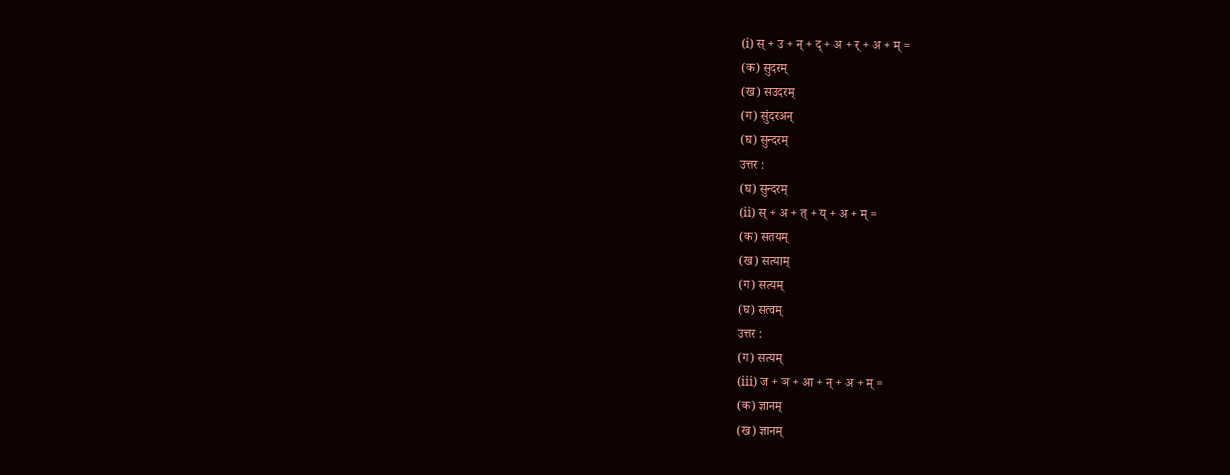(i) स् + उ + न् + द् + अ + र् + अ + म् =
(क) सुदरम्
(ख) सउदरम्
(ग) सुंदरअन्
(घ) सुन्दरम्
उत्तर :
(घ) सुन्दरम्
(ii) स् + अ + त् + य् + अ + म् =
(क) सतयम्
(ख) सत्याम्
(ग) सत्यम्
(घ) सत्वम्
उत्तर :
(ग) सत्यम्
(iii) ज + ञ + आ + न् + अ + म् =
(क) ज्ञानम्
(ख) ज्ञानम्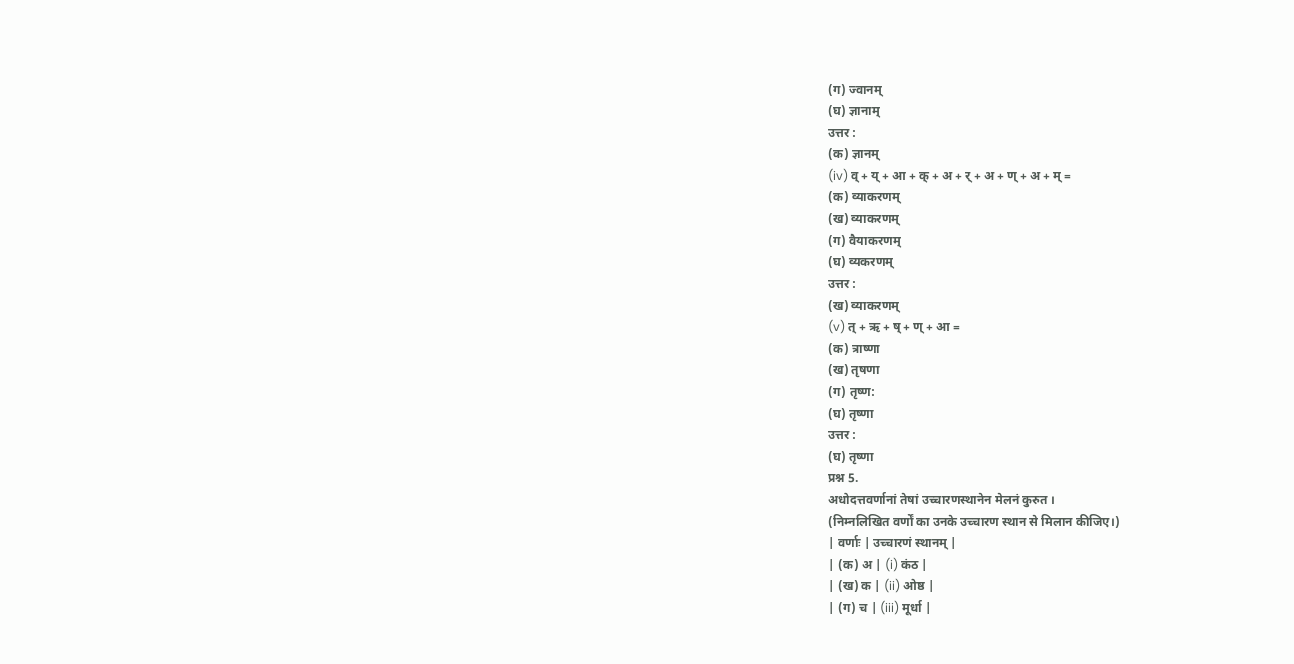(ग) ज्वानम्
(घ) ज्ञानाम्
उत्तर :
(क) ज्ञानम्
(iv) व् + य् + आ + क् + अ + र् + अ + ण् + अ + म् =
(क) व्याकरणम्
(ख) व्याकरणम्
(ग) वैयाकरणम्
(घ) व्यकरणम्
उत्तर :
(ख) व्याकरणम्
(v) त् + ऋ + ष् + ण् + आ =
(क) त्राष्णा
(ख) तृषणा
(ग) तृष्ण:
(घ) तृष्णा
उत्तर :
(घ) तृष्णा
प्रश्न 5.
अधोदत्तवर्णानां तेषां उच्चारणस्थानेन मेलनं कुरुत ।
(निम्नलिखित वर्णों का उनके उच्चारण स्थान से मिलान कीजिए।)
| वर्णाः | उच्चारणं स्थानम् |
| (क) अ | (i) कंठ |
| (ख) क | (ii) ओष्ठ |
| (ग) च | (iii) मूर्धा |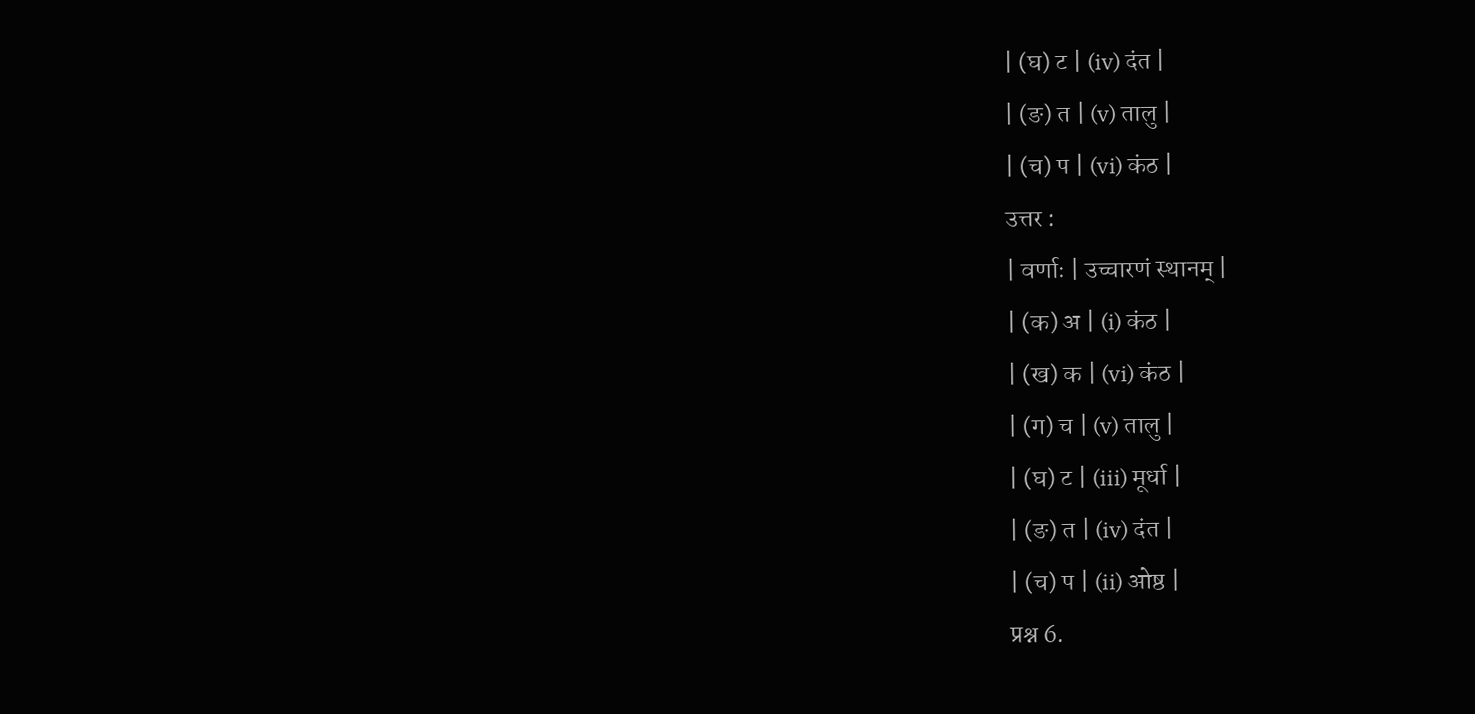| (घ) ट | (iv) दंत |
| (ङ) त | (v) तालु |
| (च) प | (vi) कंठ |
उत्तर :
| वर्णाः | उच्चारणं स्थानम् |
| (क) अ | (i) कंठ |
| (ख) क | (vi) कंठ |
| (ग) च | (v) तालु |
| (घ) ट | (iii) मूर्धा |
| (ङ) त | (iv) दंत |
| (च) प | (ii) ओष्ठ |
प्रश्न 6.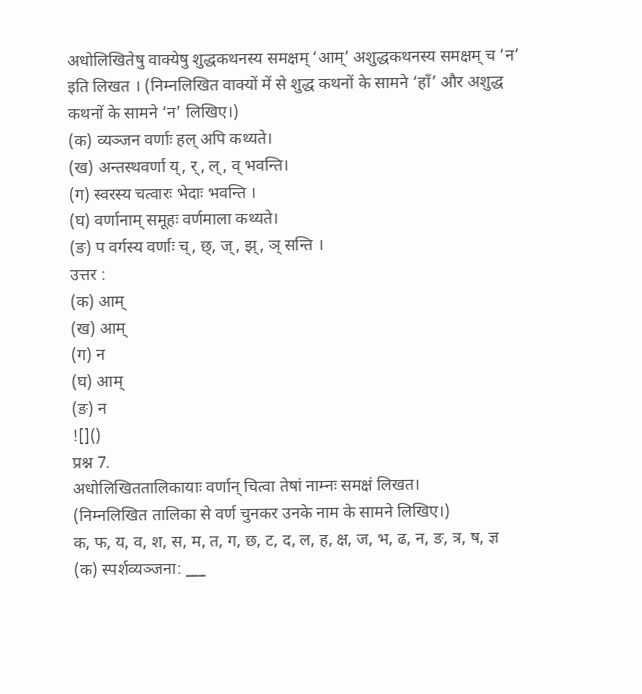अधोलिखितेषु वाक्येषु शुद्धकथनस्य समक्षम् ‘आम्’ अशुद्धकथनस्य समक्षम् च ‘न’ इति लिखत । (निम्नलिखित वाक्यों में से शुद्ध कथनों के सामने ‘हाँ’ और अशुद्ध कथनों के सामने ‘न’ लिखिए।)
(क) व्यञ्जन वर्णाः हल् अपि कथ्यते।
(ख) अन्तस्थवर्णा य्, र्, ल्, व् भवन्ति।
(ग) स्वरस्य चत्वारः भेदाः भवन्ति ।
(घ) वर्णानाम् समूहः वर्णमाला कथ्यते।
(ङ) प वर्गस्य वर्णाः च्, छ्, ज्, झ्, ञ् सन्ति ।
उत्तर :
(क) आम्
(ख) आम्
(ग) न
(घ) आम्
(ङ) न
![]()
प्रश्न 7.
अधोलिखिततालिकायाः वर्णान् चित्वा तेषां नाम्नः समक्षं लिखत।
(निम्नलिखित तालिका से वर्ण चुनकर उनके नाम के सामने लिखिए।)
क, फ, य, व, श, स, म, त, ग, छ, ट, द, ल, ह, क्ष, ज, भ, ढ, न, ङ, त्र, ष, ज्ञ
(क) स्पर्शव्यञ्जना: ___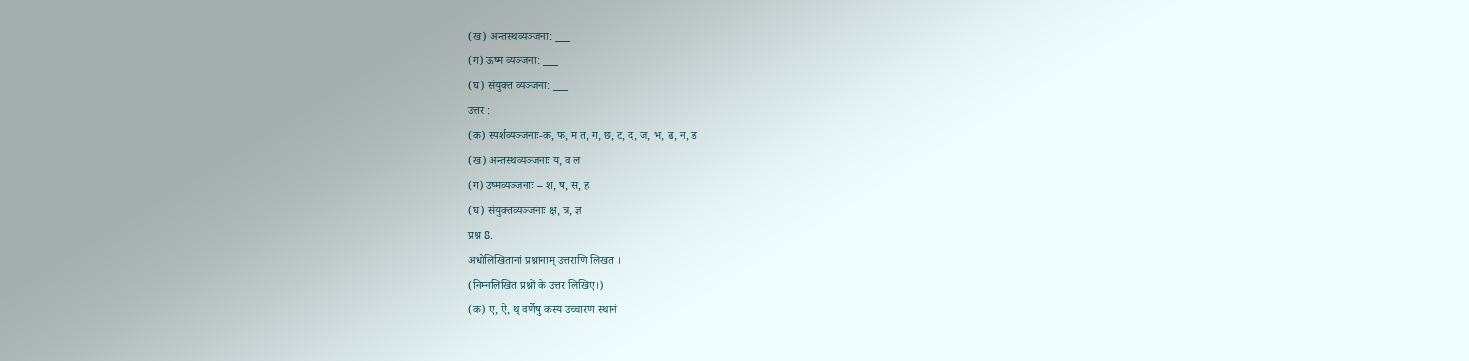(ख) अन्तस्थव्यञ्जना: ___
(ग) ऊष्म व्यञ्जना: ___
(घ) संयुक्त व्यञ्जना: ___
उत्तर :
(क) स्पर्शव्यञ्जनाः-क, फ, म त, ग, छ, ट, द, ज, भ, ढ, न, ड
(ख) अन्तस्थव्यञ्जनाः य, व ल
(ग) उष्मव्यञ्जनाः – श, ष, स, ह
(घ) संयुक्तव्यञ्जनाः क्ष, त्र, ज्ञ
प्रश्न 8.
अधोलिखितानां प्रश्नानाम् उत्तराणि लिखत ।
(निम्नलिखित प्रश्नों के उत्तर लिखिए।)
(क) ए, ऐ, थ् वर्णेषु कस्य उच्चारण स्थानं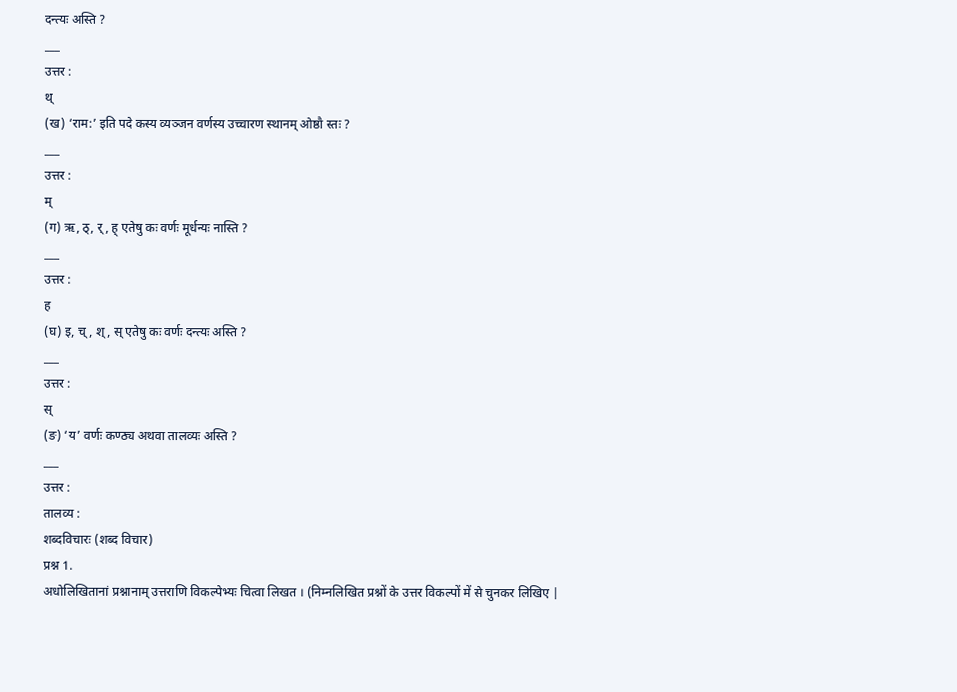दन्त्यः अस्ति ?
___
उत्तर :
थ्
(ख) ‘राम:’ इति पदे कस्य व्यञ्जन वर्णस्य उच्चारण स्थानम् ओष्ठौ स्तः ?
___
उत्तर :
म्
(ग) ऋ, ठ्, र्, ह् एतेषु कः वर्णः मूर्धन्यः नास्ति ?
___
उत्तर :
ह
(घ) इ, च्, श्, स् एतेषु कः वर्णः दन्त्यः अस्ति ?
___
उत्तर :
स्
(ङ) ‘य’ वर्णः कण्ठ्य अथवा तालव्यः अस्ति ?
___
उत्तर :
तालव्य :
शब्दविचारः (शब्द विचार)
प्रश्न 1.
अधोलिखितानां प्रश्नानाम् उत्तराणि विकल्पेभ्यः चित्वा लिखत । (निम्नलिखित प्रश्नों के उत्तर विकल्पों में से चुनकर लिखिए |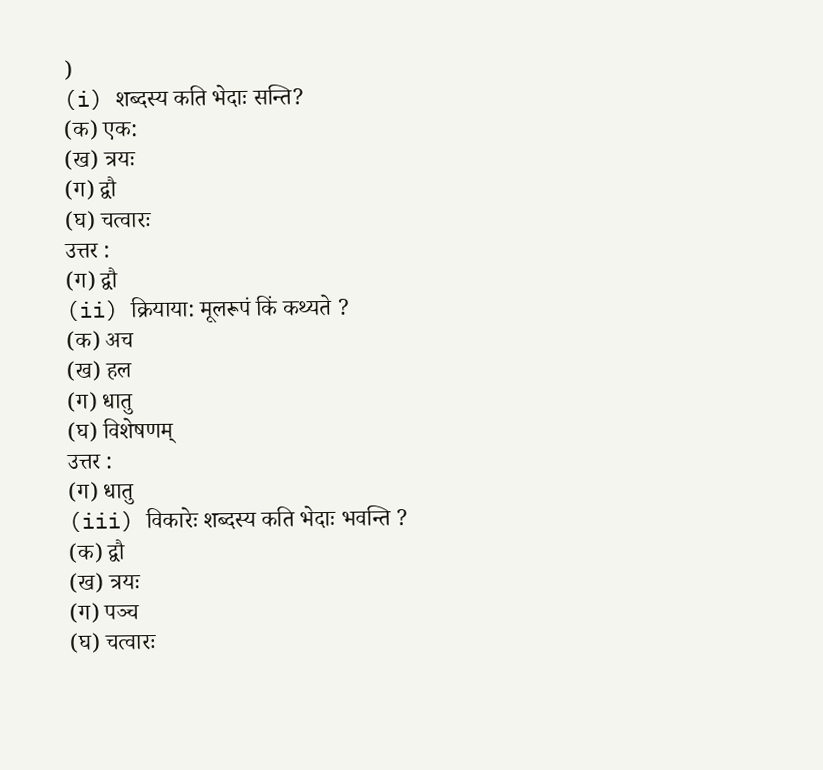)
(i) शब्दस्य कति भेदाः सन्ति?
(क) एक:
(ख) त्रयः
(ग) द्वौ
(घ) चत्वारः
उत्तर :
(ग) द्वौ
(ii) क्रियाया: मूलरूपं किं कथ्यते ?
(क) अच
(ख) हल
(ग) धातु
(घ) विशेषणम्
उत्तर :
(ग) धातु
(iii) विकारेः शब्दस्य कति भेदाः भवन्ति ?
(क) द्वौ
(ख) त्रयः
(ग) पञ्च
(घ) चत्वारः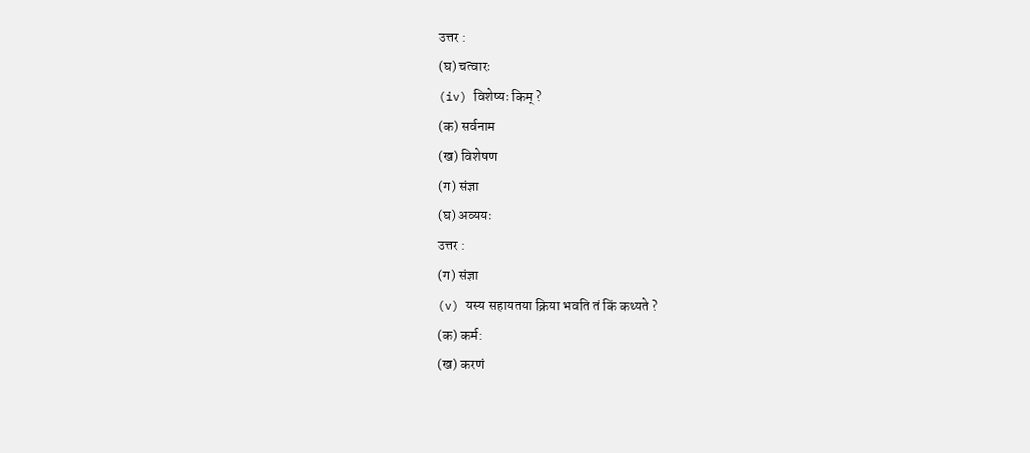उत्तर :
(घ) चत्वारः
(iv) विशेष्यः किम् ?
(क) सर्वनाम
(ख) विशेषण
(ग) संज्ञा
(घ) अव्ययः
उत्तर :
(ग) संज्ञा
(v) यस्य सहायतया क्रिया भवति तं किं कथ्यते ?
(क) कर्म:
(ख) करणं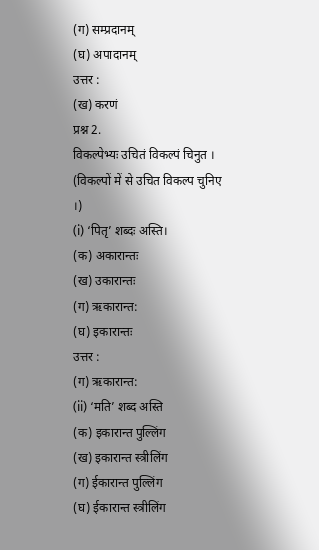(ग) सम्प्रदानम्
(घ) अपादानम्
उत्तर :
(ख) करणं
प्रश्न 2.
विकल्पेभ्यः उचितं विकल्पं चिनुत ।
(विकल्पों में से उचित विकल्प चुनिए ।)
(i) ‘पितृ’ शब्दः अस्ति।
(क) अकारान्तः
(ख) उकारान्तः
(ग) ऋकारान्त:
(घ) इकारान्तः
उत्तर :
(ग) ऋकारान्त:
(ii) ‘मति’ शब्द अस्ति
(क) इकारान्त पुल्लिंग
(ख) इकारान्त स्त्रीलिंग
(ग) ईकारान्त पुल्लिंग
(घ) ईकारान्त स्त्रीलिंग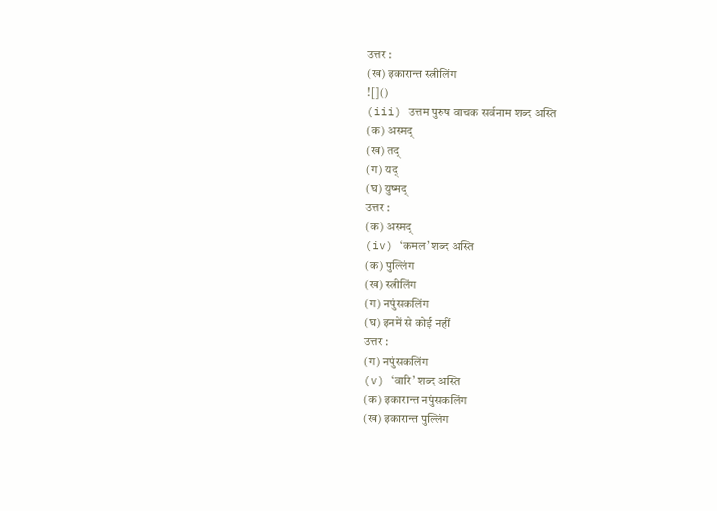उत्तर :
(ख) इकारान्त स्त्रीलिंग
![]()
(iii) उत्तम पुरुष वाचक सर्वनाम शब्द अस्ति
(क) अस्मद्
(ख) तद्
(ग) यद्
(घ) युष्मद्
उत्तर :
(क) अस्मद्
(iv) ‘कमल’ शब्द अस्ति
(क) पुल्लिंग
(ख) स्त्रीलिंग
(ग) नपुंसकलिंग
(घ) इनमें से कोई नहीं
उत्तर :
(ग) नपुंसकलिंग
(v) ‘वारि’ शब्द अस्ति
(क) इकारान्त नपुंसकलिंग
(ख) इकारान्त पुल्लिंग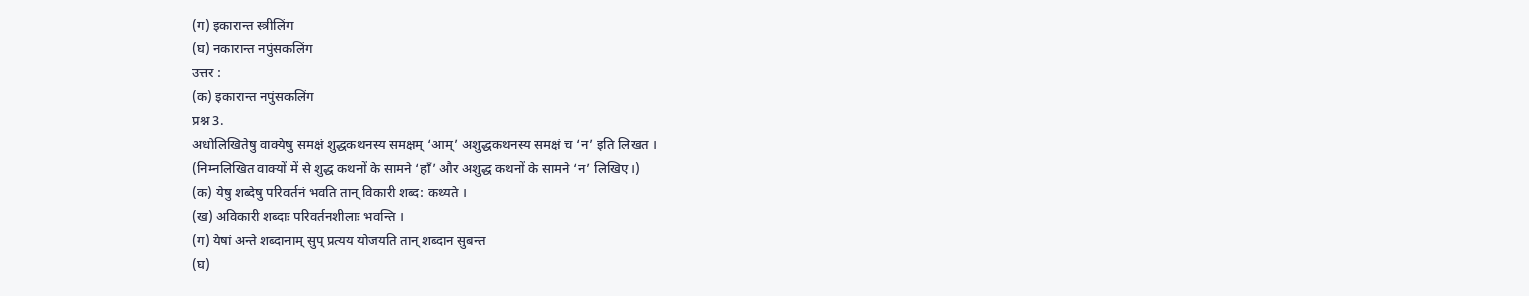(ग) इकारान्त स्त्रीलिंग
(घ) नकारान्त नपुंसकलिंग
उत्तर :
(क) इकारान्त नपुंसकलिंग
प्रश्न 3.
अधोलिखितेषु वाक्येषु समक्षं शुद्धकथनस्य समक्षम् ‘आम्’ अशुद्धकथनस्य समक्षं च ‘न’ इति लिखत ।
(निम्नलिखित वाक्यों में से शुद्ध कथनों के सामने ‘हाँ’ और अशुद्ध कथनों के सामने ‘न’ लिखिए।)
(क) येषु शब्देषु परिवर्तनं भवति तान् विकारी शब्द: कथ्यते ।
(ख) अविकारी शब्दाः परिवर्तनशीलाः भवन्ति ।
(ग) येषां अन्ते शब्दानाम् सुप् प्रत्यय योजयति तान् शब्दान सुबन्त
(घ)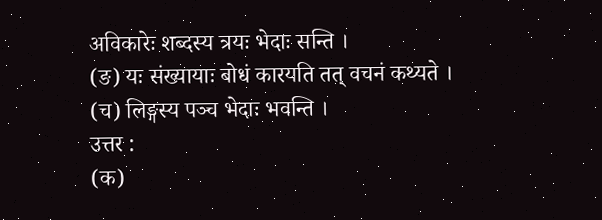अविकारेः शब्दस्य त्रयः भेदाः सन्ति ।
(ङ) यः संख्यायाः बोधं कारयति तत् वचनं कथ्यते ।
(च) लिङ्गस्य पञ्च भेदाः भवन्ति ।
उत्तर :
(क)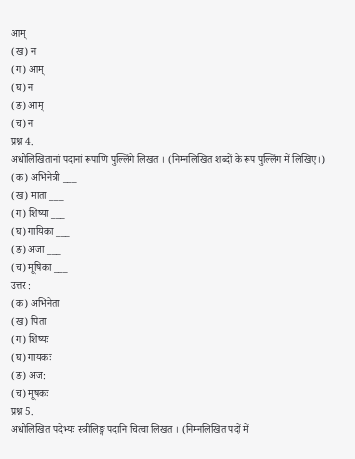आम्
(ख) न
(ग) आम्
(घ) न
(ङ) आम्
(च) न
प्रश्न 4.
अधोलिखितानां पदानां रूपाणि पुल्लिंगे लिखत । (निम्नलिखित शब्दों के रूप पुल्लिंग में लिखिए।)
(क) अभिनेत्री ___
(ख) माता ___
(ग) शिष्या ___
(घ) गायिका ___
(ङ) अजा ___
(च) मूषिका ___
उत्तर :
(क) अभिनेता
(ख) पिता
(ग) शिष्यः
(घ) गायकः
(ङ) अज:
(च) मूषकः
प्रश्न 5.
अधोलिखित पदेभ्यः स्त्रीलिङ्ग पदानि चित्वा लिखत । (निम्नलिखित पदों में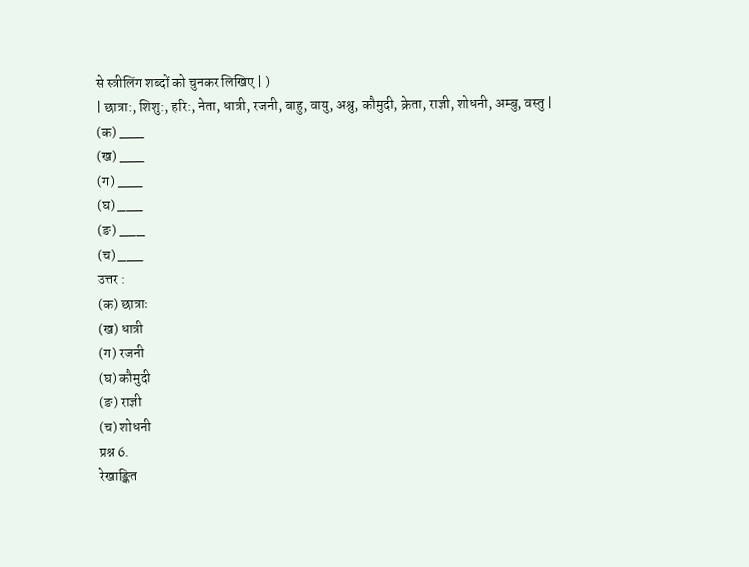से स्त्रीलिंग शब्दों को चुनकर लिखिए | )
| छात्रा:, शिशु:, हरि:, नेता, धात्री, रजनी, बाहु, वायु, अश्रु, कौमुदी, क्रेता, राज्ञी, शोधनी, अम्बु, वस्तु |
(क) ___
(ख) ___
(ग) ___
(घ) ___
(ङ) ___
(च) ___
उत्तर :
(क) छात्राः
(ख) धात्री
(ग) रजनी
(घ) कौमुदी
(ङ) राज्ञी
(च) शोधनी
प्रश्न 6.
रेखाङ्कित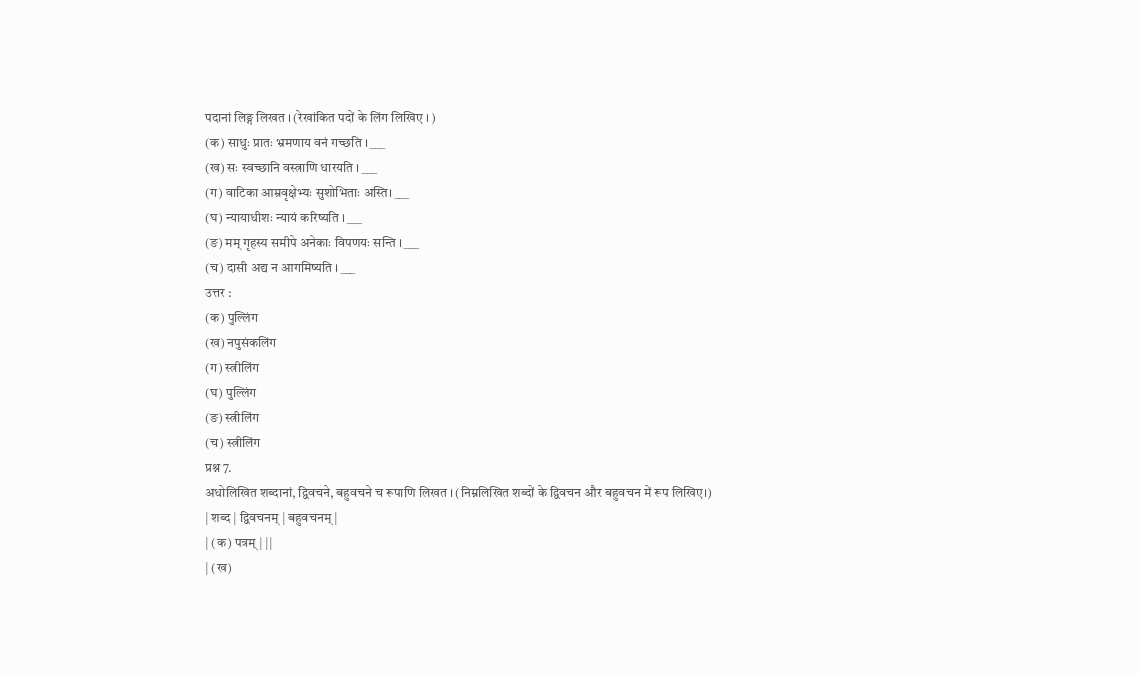पदानां लिङ्ग लिखत । (रेखांकित पदों के लिंग लिखिए । )
(क) साधुः प्रातः भ्रमणाय वनं गच्छति । ___
(ख) सः स्वच्छानि वस्त्राणि धारयति । ___
(ग) वाटिका आम्रवृक्षेभ्यः सुशोभिताः अस्ति। ___
(घ) न्यायाधीशः न्यायं करिष्यति । ___
(ङ) मम् गृहस्य समीपे अनेकाः विपणयः सन्ति । ___
(च) दासी अद्य न आगमिष्यति । ___
उत्तर :
(क) पुल्लिंग
(ख) नपुसंकलिंग
(ग) स्त्रीलिंग
(घ) पुल्लिंग
(ङ) स्त्रीलिंग
(च) स्त्रीलिंग
प्रश्न 7.
अधोलिखित शब्दानां, द्विवचने, बहुवचने च रूपाणि लिखत । (निम्नलिखित शब्दों के द्विवचन और बहुवचन में रूप लिखिए।)
| शब्द | द्विवचनम् | बहुवचनम् |
| (क) पत्रम् | ||
| (ख)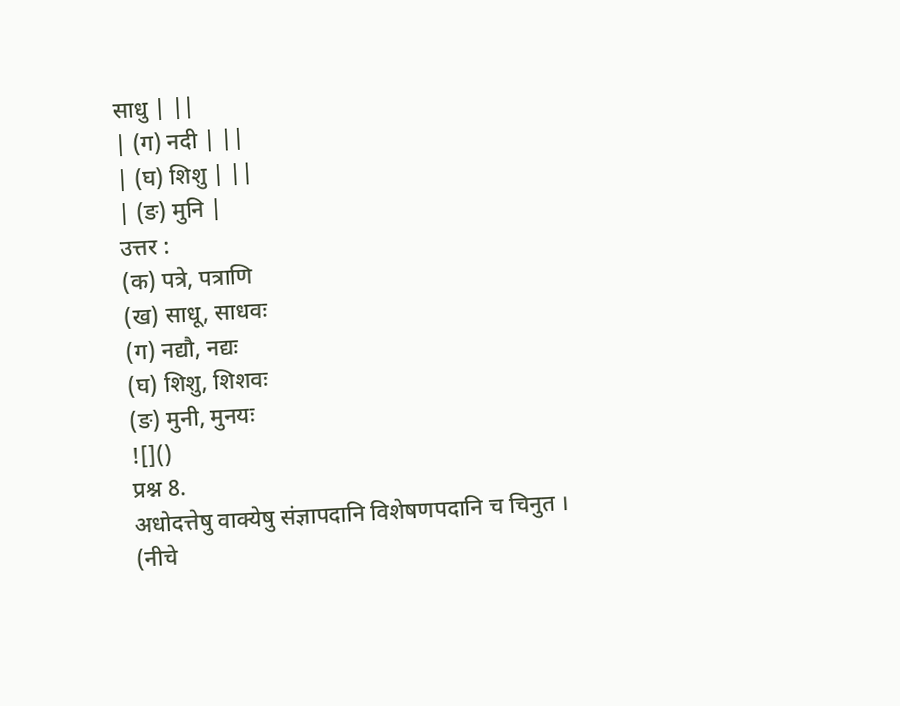साधु | ||
| (ग) नदी | ||
| (घ) शिशु | ||
| (ङ) मुनि |
उत्तर :
(क) पत्रे, पत्राणि
(ख) साधू, साधवः
(ग) नद्यौ, नद्यः
(घ) शिशु, शिशवः
(ङ) मुनी, मुनयः
![]()
प्रश्न 8.
अधोदत्तेषु वाक्येषु संज्ञापदानि विशेषणपदानि च चिनुत ।
(नीचे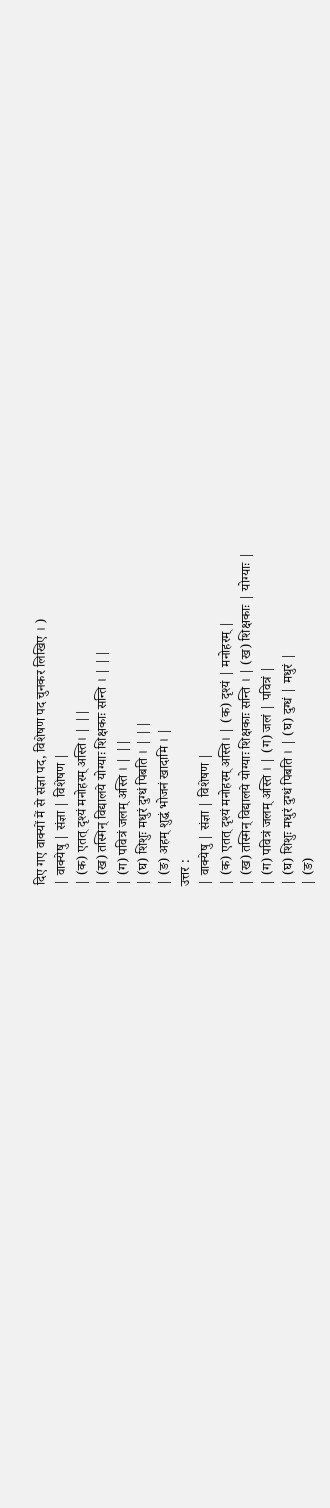दिए गए वाक्यों में से संज्ञा पद, विशेषण पद चुनकर लिखिए । )
| वाक्येषु | संज्ञा | विशेषण |
| (क) एतत् दृश्यं मनोहरम् अस्ति। | ||
| (ख) तस्मिन् विद्यालये योग्याः शिक्षकाः सन्ति । | ||
| (ग) पवित्रं जलम् अस्ति । | ||
| (घ) शिशुः मधुरं दुग्धं पिबति । | ||
| (ङ) अहम् शुद्धं भोजनं खादामि । |
उत्तर :
| वाक्येषु | संज्ञा | विशेषण |
| (क) एतत् दृश्यं मनोहरम् अस्ति। | (क) दृश्यं | मनोहरम् |
| (ख) तस्मिन् विद्यालये योग्याः शिक्षकाः सन्ति । | (ख) शिक्षकाः | योग्याः |
| (ग) पवित्रं जलम् अस्ति । | (ग) जलं | पवित्रं |
| (घ) शिशुः मधुरं दुग्धं पिबति । | (घ) दुग्धं | मधुरं |
| (ङ)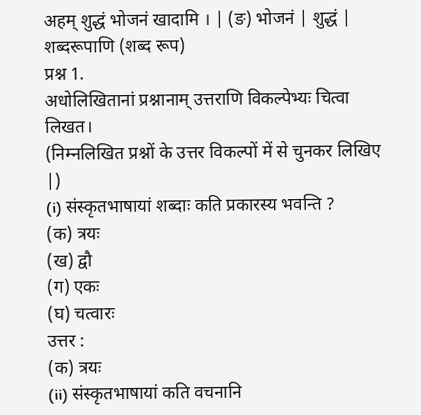अहम् शुद्धं भोजनं खादामि । | (ङ) भोजनं | शुद्धं |
शब्दरूपाणि (शब्द रूप)
प्रश्न 1.
अधोलिखितानां प्रश्नानाम् उत्तराणि विकल्पेभ्यः चित्वा लिखत।
(निम्नलिखित प्रश्नों के उत्तर विकल्पों में से चुनकर लिखिए |)
(i) संस्कृतभाषायां शब्दाः कति प्रकारस्य भवन्ति ?
(क) त्रयः
(ख) द्वौ
(ग) एकः
(घ) चत्वारः
उत्तर :
(क) त्रयः
(ii) संस्कृतभाषायां कति वचनानि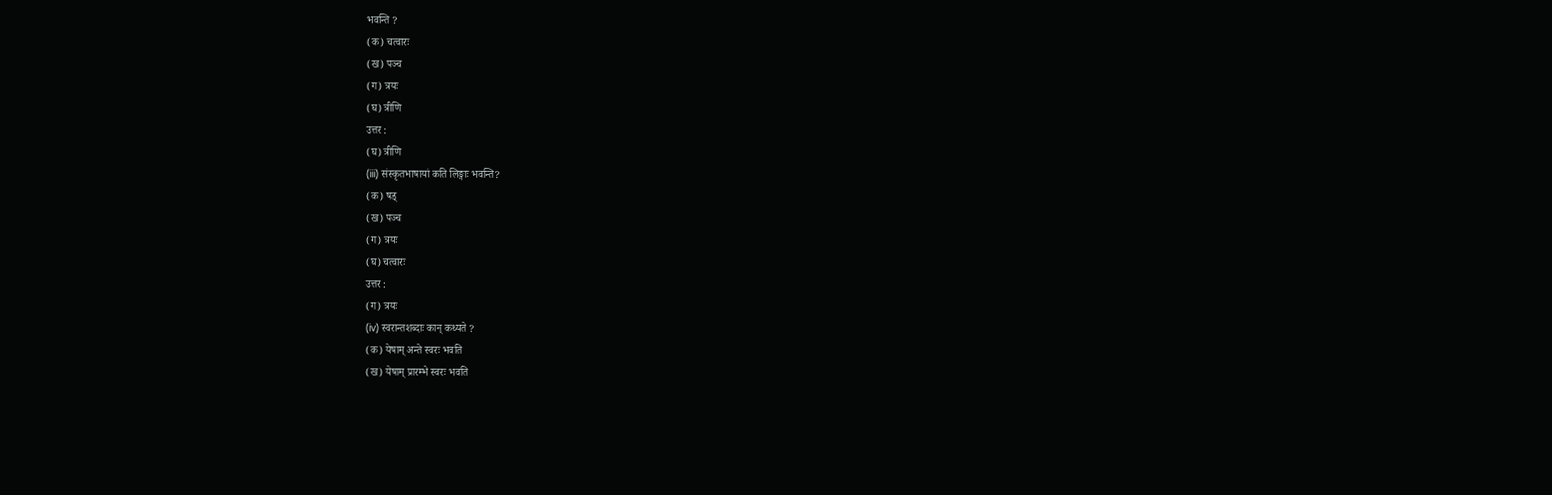भवन्ति ?
(क) चत्वारः
(ख) पञ्च
(ग) त्रयः
(घ) त्रीणि
उत्तर :
(घ) त्रीणि
(iii) संस्कृतभाषायां कति लिङ्गाः भवन्ति?
(क) षड्
(ख) पञ्च
(ग) त्रयः
(घ) चत्वारः
उत्तर :
(ग) त्रयः
(iv) स्वरान्तशब्दाः कान् कथ्यते ?
(क) येषाम् अन्ते स्वरः भवति
(ख) येषाम् प्रारम्भे स्वरः भवति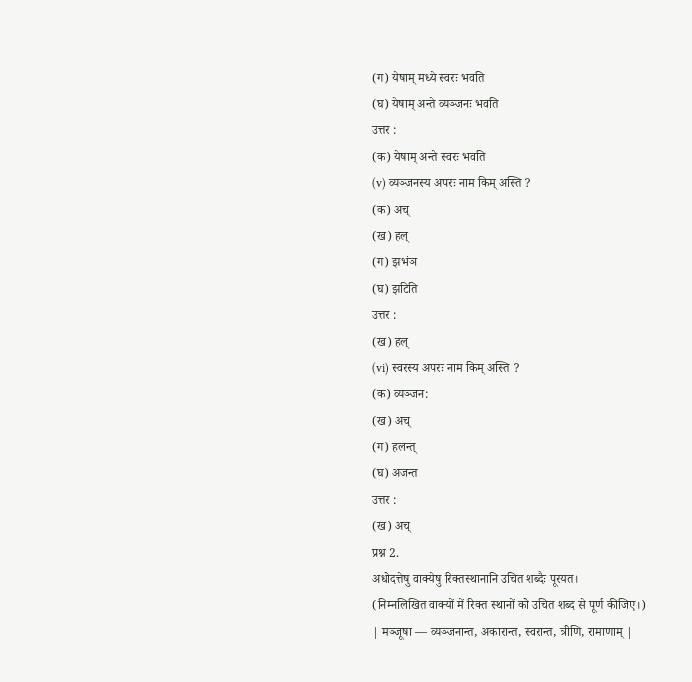(ग) येषाम् मध्ये स्वरः भवति
(घ) येषाम् अन्ते व्यञ्जनः भवति
उत्तर :
(क) येषाम् अन्ते स्वरः भवति
(v) व्यञ्जनस्य अपरः नाम किम् अस्ति ?
(क) अच्
(ख) हल्
(ग) झभंञ
(घ) झटिति
उत्तर :
(ख) हल्
(vi) स्वरस्य अपरः नाम किम् अस्ति ?
(क) व्यञ्जन:
(ख) अच्
(ग) हलन्त्
(घ) अजन्त
उत्तर :
(ख) अच्
प्रश्न 2.
अधोदत्तेषु वाक्येषु रिक्तस्थानानि उचित शब्दैः पूरयत।
(निम्नलिखित वाक्यों में रिक्त स्थानों को उचित शब्द से पूर्ण कीजिए।)
| मञ्जूषा — व्यञ्जनान्त, अकारान्त, स्वरान्त, त्रीणि, रामाणाम् |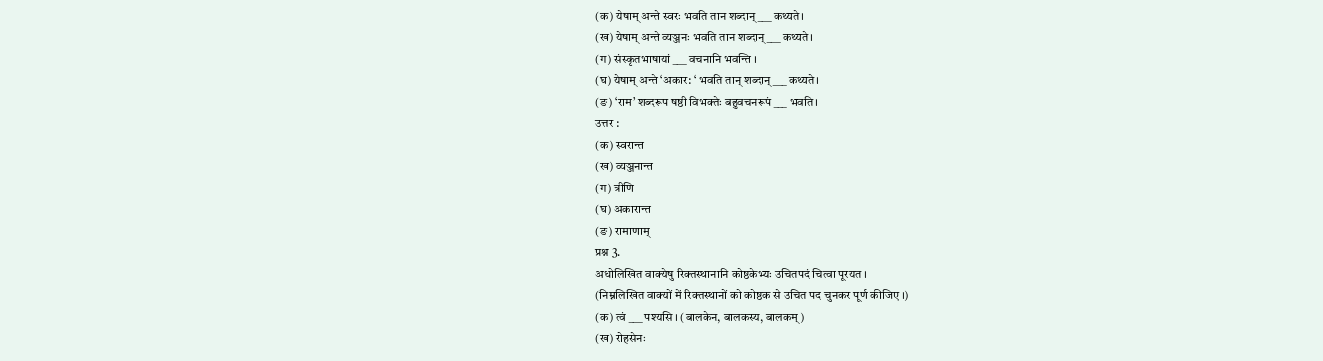(क) येषाम् अन्ते स्वरः भवति तान शब्दान् ___ कथ्यते।
(ख) येषाम् अन्ते व्यञ्जनः भवति तान शब्दान् ___ कथ्यते।
(ग) संस्कृतभाषायां ___ वचनानि भवन्ति ।
(घ) येषाम् अन्ते ‘अकार: ‘ भवति तान् शब्दान् ___ कथ्यते।
(ङ) ‘राम’ शब्दरूप षष्ठी विभक्तेः बहुवचनरूपं ___ भवति।
उत्तर :
(क) स्वरान्त
(ख) व्यञ्जनान्त
(ग) त्रीणि
(घ) अकारान्त
(ङ) रामाणाम्
प्रश्न 3.
अधोलिखित वाक्येषु रिक्तस्थानानि कोष्ठकेभ्यः उचितपदं चित्वा पूरयत ।
(निम्नलिखित वाक्यों में रिक्तस्थानों को कोष्ठक से उचित पद चुनकर पूर्ण कीजिए ।)
(क) त्वं ___ पश्यसि । (बालकेन, बालकस्य, बालकम्)
(ख) रोहसेनः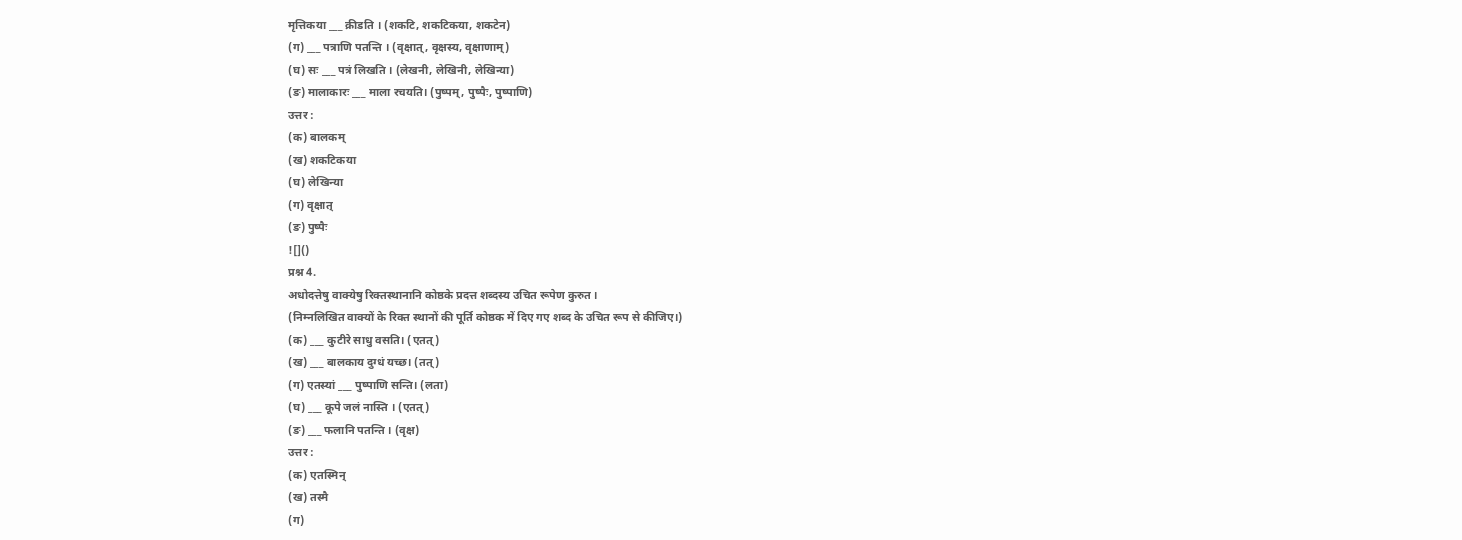मृत्तिकया ___ क्रीडति । (शकटि, शकटिकया, शकटेन)
(ग) ___ पत्राणि पतन्ति । (वृक्षात्, वृक्षस्य, वृक्षाणाम्)
(घ) सः ___ पत्रं लिखति । (लेखनी, लेखिनी, लेखिन्या)
(ङ) मालाकारः ___ माला रचयति। (पुष्पम्, पुष्पैः, पुष्पाणि)
उत्तर :
(क) बालकम्
(ख) शकटिकया
(घ) लेखिन्या
(ग) वृक्षात्
(ङ) पुष्पैः
![]()
प्रश्न 4.
अधोदत्तेषु वाक्येषु रिक्तस्थानानि कोष्ठके प्रदत्त शब्दस्य उचित रूपेण कुरुत ।
(निम्नलिखित वाक्यों के रिक्त स्थानों की पूर्ति कोष्ठक में दिए गए शब्द के उचित रूप से कीजिए।)
(क) ___ कुटीरे साधु वसति। (एतत्)
(ख) ___ बालकाय दुग्धं यच्छ। (तत्)
(ग) एतस्यां ___ पुष्पाणि सन्ति। (लता)
(घ) ___ कूपे जलं नास्ति । (एतत्)
(ङ) ___ फलानि पतन्ति । (वृक्ष)
उत्तर :
(क) एतस्मिन्
(ख) तस्मै
(ग)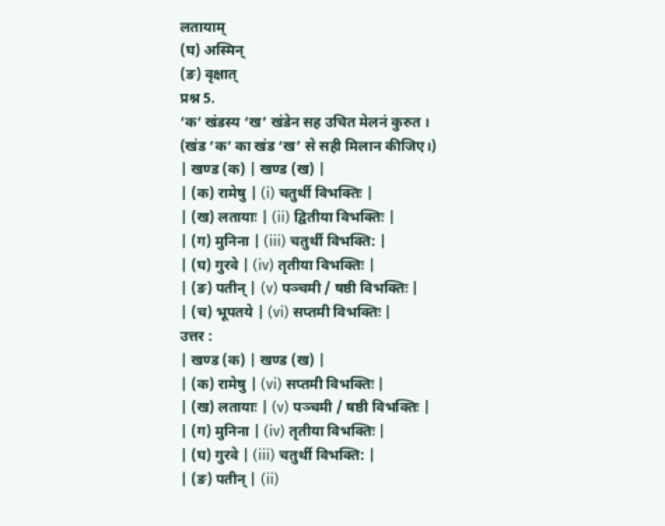लतायाम्
(घ) अस्मिन्
(ङ) वृक्षात्
प्रश्न 5.
‘क’ खंडस्य ‘ख’ खंडेन सह उचित मेलनं कुरुत ।
(खंड ‘क’ का खंड ‘ख’ से सही मिलान कीजिए।)
| खण्ड (क) | खण्ड (ख) |
| (क) रामेषु | (i) चतुर्थी विभक्तिः |
| (ख) लतायाः | (ii) द्वितीया विभक्तिः |
| (ग) मुनिना | (iii) चतुर्थी विभक्ति: |
| (घ) गुरवे | (iv) तृतीया विभक्तिः |
| (ङ) पतीन् | (v) पञ्चमी / षष्ठी विभक्तिः |
| (च) भूपतये | (vi) सप्तमी विभक्तिः |
उत्तर :
| खण्ड (क) | खण्ड (ख) |
| (क) रामेषु | (vi) सप्तमी विभक्तिः |
| (ख) लतायाः | (v) पञ्चमी / षष्ठी विभक्तिः |
| (ग) मुनिना | (iv) तृतीया विभक्तिः |
| (घ) गुरवे | (iii) चतुर्थी विभक्ति: |
| (ङ) पतीन् | (ii)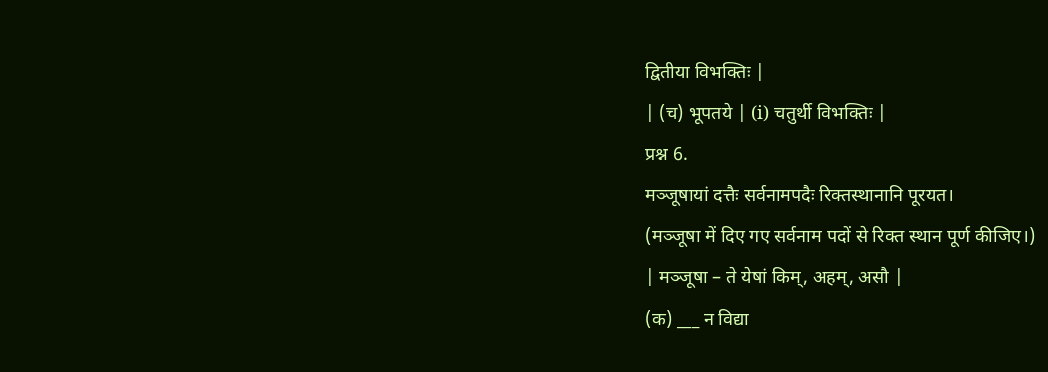द्वितीया विभक्तिः |
| (च) भूपतये | (i) चतुर्थी विभक्तिः |
प्रश्न 6.
मञ्जूषायां दत्तैः सर्वनामपदैः रिक्तस्थानानि पूरयत।
(मञ्जूषा में दिए गए सर्वनाम पदों से रिक्त स्थान पूर्ण कीजिए।)
| मञ्जूषा – ते येषां किम्, अहम्, असौ |
(क) ___ न विद्या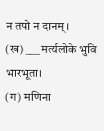न तपो न दानम्।
(ख) ___ मर्त्यलोके भुवि भारभूता।
(ग) मणिना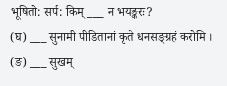भूषितो: सर्प: किम् ___ न भयङ्करः?
(घ) ___ सुनामी पीडितानां कृते धनसङ्ग्रहं करोमि ।
(ङ) ___ सुखम्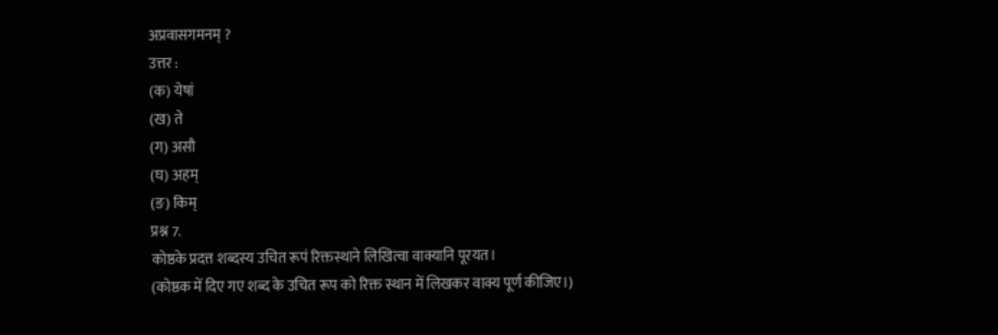अप्रवासगमनम् ?
उत्तर :
(क) येषां
(ख) ते
(ग) असौ
(घ) अहम्
(ङ) किम्
प्रश्न 7.
कोष्ठके प्रदत्त शब्दस्य उचित रूपं रिक्तस्थाने लिखित्वा वाक्यानि पूरयत।
(कोष्ठक में दिए गए शब्द के उचित रूप को रिक्त स्थान में लिखकर वाक्य पूर्ण कीजिए।)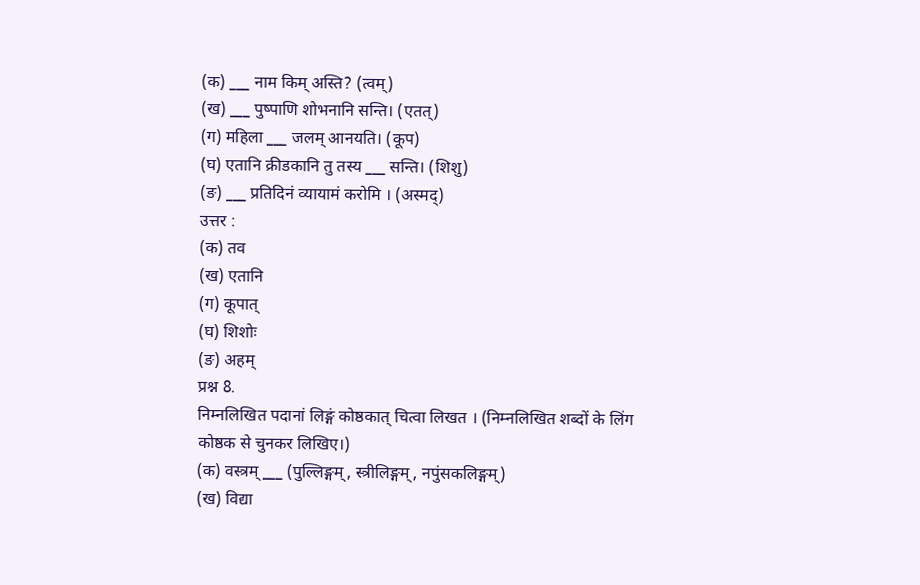(क) ___ नाम किम् अस्ति? (त्वम्)
(ख) ___ पुष्पाणि शोभनानि सन्ति। (एतत्)
(ग) महिला ___ जलम् आनयति। (कूप)
(घ) एतानि क्रीडकानि तु तस्य ___ सन्ति। (शिशु)
(ङ) ___ प्रतिदिनं व्यायामं करोमि । (अस्मद्)
उत्तर :
(क) तव
(ख) एतानि
(ग) कूपात्
(घ) शिशोः
(ङ) अहम्
प्रश्न 8.
निम्नलिखित पदानां लिङ्गं कोष्ठकात् चित्वा लिखत । (निम्नलिखित शब्दों के लिंग कोष्ठक से चुनकर लिखिए।)
(क) वस्त्रम् ___ (पुल्लिङ्गम्, स्त्रीलिङ्गम्, नपुंसकलिङ्गम्)
(ख) विद्या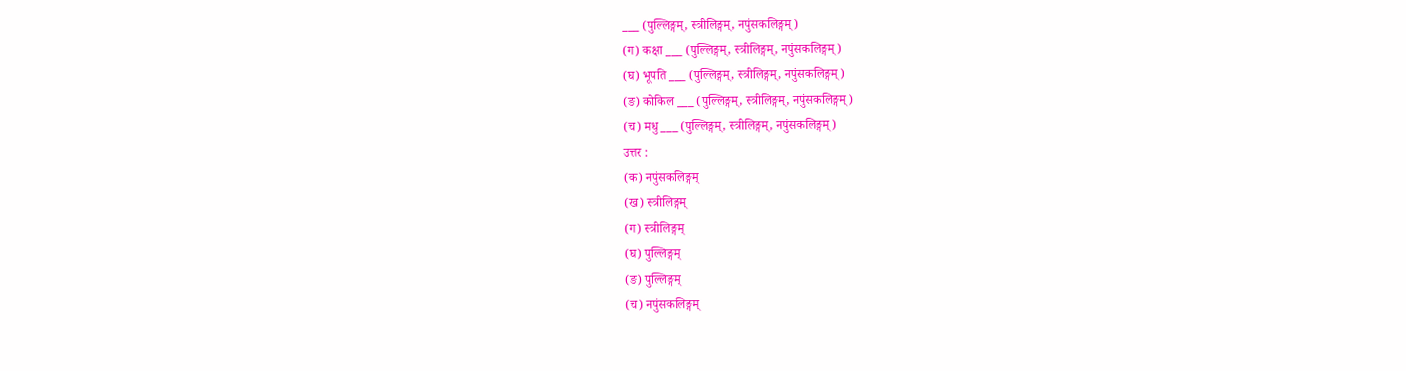___ (पुल्लिङ्गम्, स्त्रीलिङ्गम्, नपुंसकलिङ्गम्)
(ग) कक्षा ___ (पुल्लिङ्गम्, स्त्रीलिङ्गम्, नपुंसकलिङ्गम्)
(घ) भूपति ___ (पुल्लिङ्गम्, स्त्रीलिङ्गम्, नपुंसकलिङ्गम्)
(ङ) कोकिल ___ (पुल्लिङ्गम्, स्त्रीलिङ्गम्, नपुंसकलिङ्गम्)
(च) मधु ___ (पुल्लिङ्गम्, स्त्रीलिङ्गम्, नपुंसकलिङ्गम्)
उत्तर :
(क) नपुंसकलिङ्गम्
(ख) स्त्रीलिङ्गम्
(ग) स्त्रीलिङ्गम्
(घ) पुल्लिङ्गम्
(ङ) पुल्लिङ्गम्
(च) नपुंसकलिङ्गम्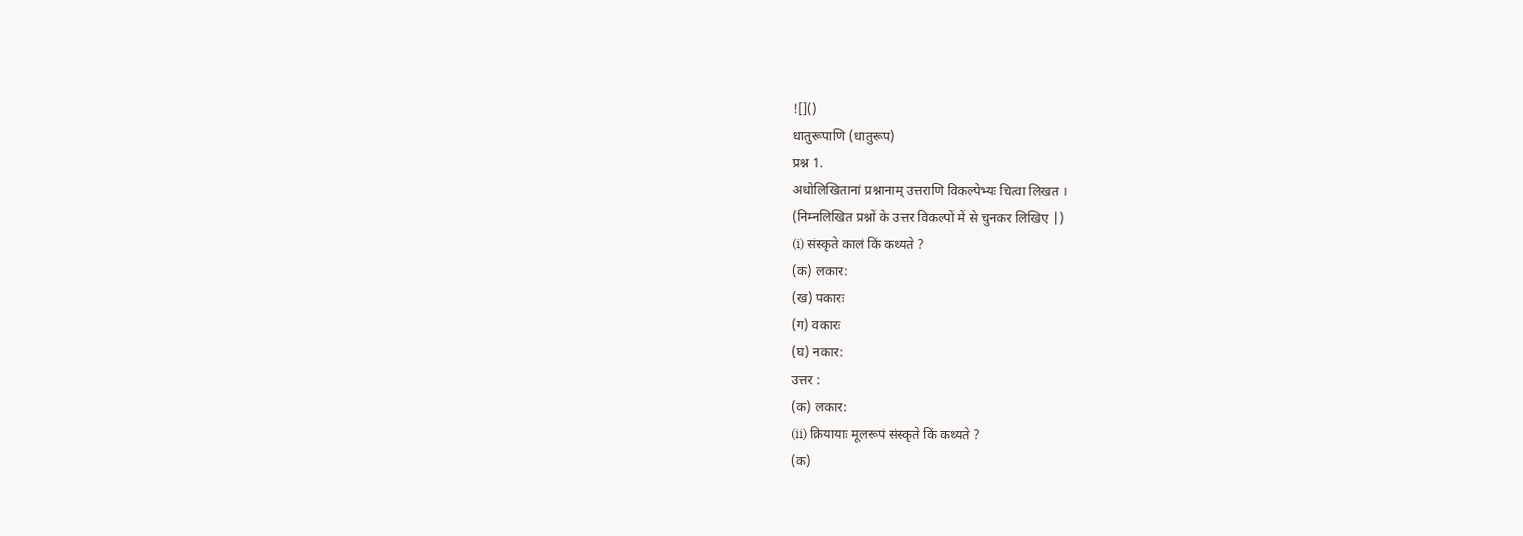![]()
धातुरूपाणि (धातुरूप)
प्रश्न 1.
अधोलिखितानां प्रश्नानाम् उत्तराणि विकल्पेभ्यः चित्वा लिखत ।
(निम्नलिखित प्रश्नों के उत्तर विकल्पों में से चुनकर लिखिए |)
(i) संस्कृते कालं किं कथ्यते ?
(क) लकार:
(ख) पकारः
(ग) वकारः
(घ) नकार:
उत्तर :
(क) लकार:
(ii) क्रियायाः मूलरूपं संस्कृते किं कथ्यते ?
(क)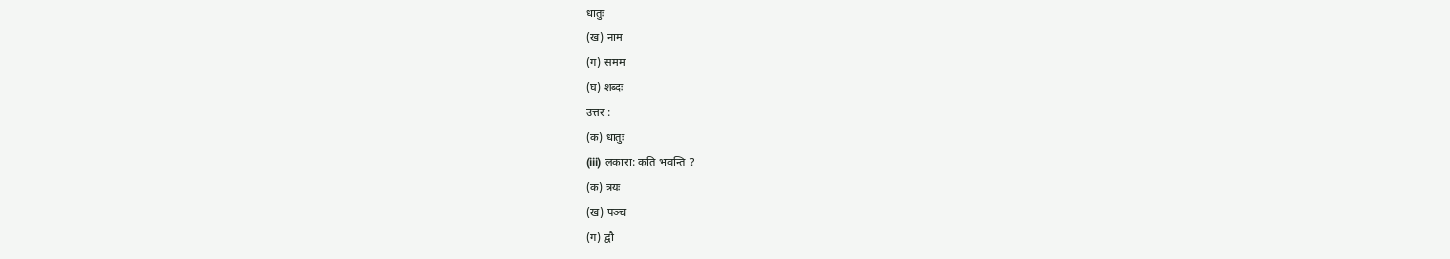धातुः
(ख) नाम
(ग) समम
(घ) शब्दः
उत्तर :
(क) धातुः
(iii) लकारा: कति भवन्ति ?
(क) त्रयः
(ख) पञ्च
(ग) द्वौ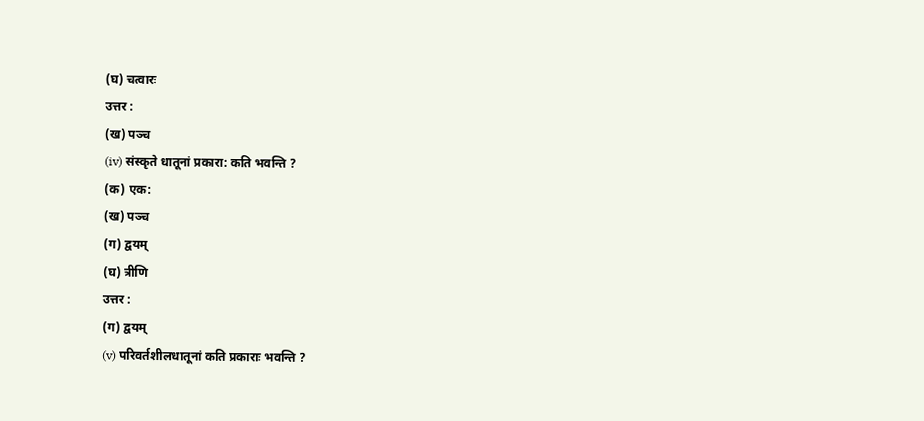(घ) चत्वारः
उत्तर :
(ख) पञ्च
(iv) संस्कृते धातूनां प्रकारा: कति भवन्ति ?
(क) एक:
(ख) पञ्च
(ग) द्वयम्
(घ) त्रीणि
उत्तर :
(ग) द्वयम्
(v) परिवर्तशीलधातूनां कति प्रकाराः भवन्ति ?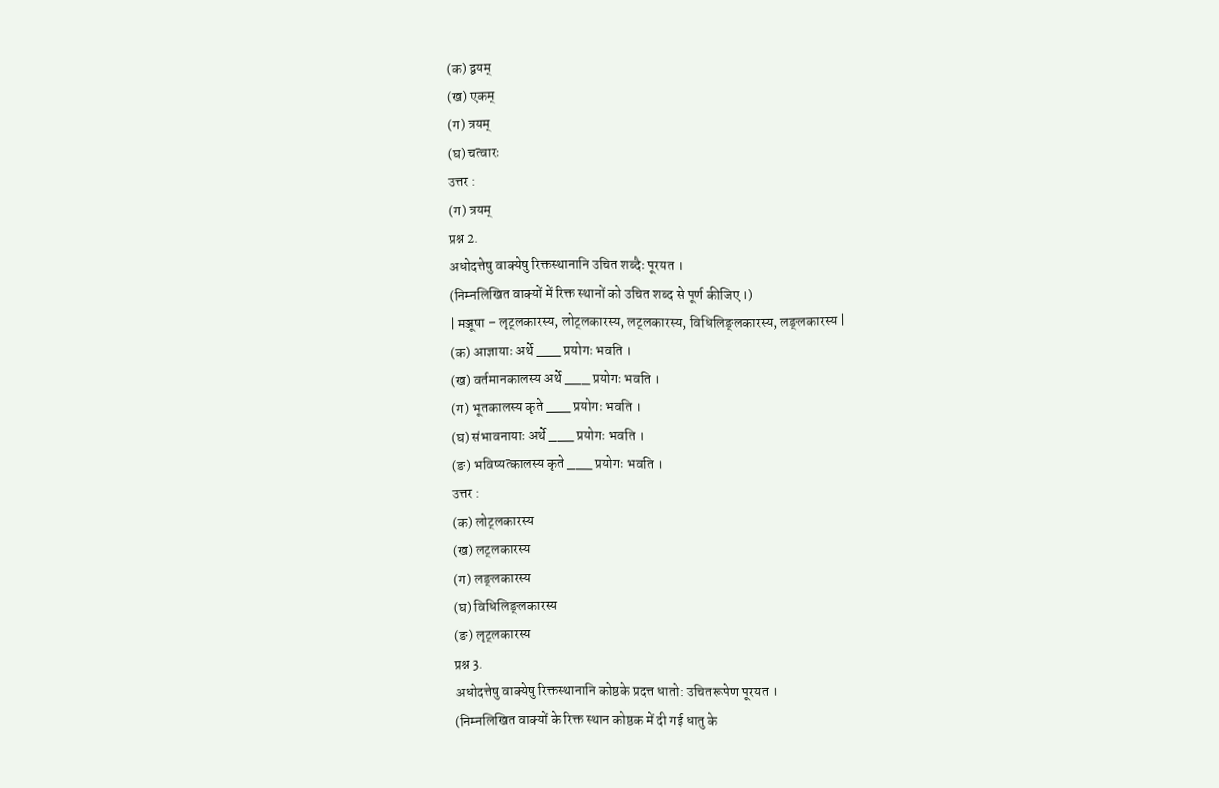(क) द्वयम्
(ख) एकम्
(ग) त्रयम्
(घ) चत्वारः
उत्तर :
(ग) त्रयम्
प्रश्न 2.
अधोदत्तेषु वाक्येषु रिक्तस्थानानि उचित शब्दैः पूरयत ।
(निम्नलिखित वाक्यों में रिक्त स्थानों को उचित शब्द से पूर्ण कीजिए ।)
| मञ्जूषा – लृट्लकारस्य, लोट्लकारस्य, लट्लकारस्य, विधिलिङ्लकारस्य, लङ्लकारस्य |
(क) आज्ञायाः अर्थे ___ प्रयोगः भवति ।
(ख) वर्तमानकालस्य अर्थे ___ प्रयोगः भवति ।
(ग) भूतकालस्य कृते ___ प्रयोगः भवति ।
(घ) संभावनायाः अर्थे ___ प्रयोगः भवति ।
(ङ) भविष्यत्कालस्य कृते ___ प्रयोगः भवति ।
उत्तर :
(क) लोट्लकारस्य
(ख) लट्लकारस्य
(ग) लङ्लकारस्य
(घ) विधिलिङ्लकारस्य
(ङ) लृट्लकारस्य
प्रश्न 3.
अधोदत्तेषु वाक्येषु रिक्तस्थानानि कोष्ठके प्रदत्त धातो: उचितरूपेण पूरयत ।
(निम्नलिखित वाक्यों के रिक्त स्थान कोष्ठक में दी गई धातु के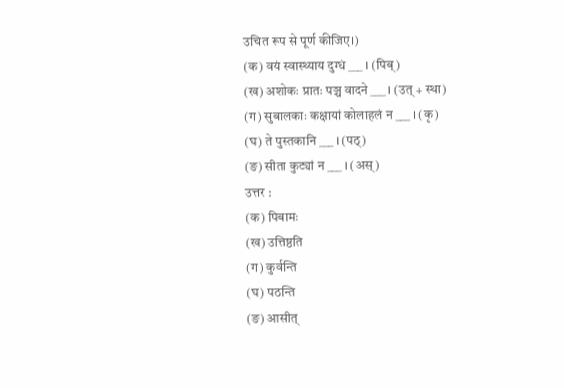उचित रूप से पूर्ण कीजिए।)
(क) वयं स्वास्थ्याय दुग्धं ___ । (पिब्)
(ख) अशोकः प्रातः पञ्च वादने ___ । (उत् + स्था)
(ग) सुबालकाः कक्षायां कोलाहलं न ___ । (कृ)
(घ) ते पुस्तकानि ___ । (पठ्)
(ङ) सीता कुट्यां न ___ । (अस्)
उत्तर :
(क) पिबामः
(ख) उत्तिष्ठति
(ग) कुर्वन्ति
(घ) पठन्ति
(ङ) आसीत्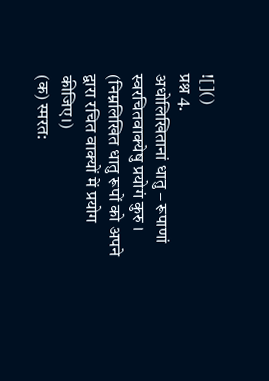![]()
प्रश्न 4.
अधोलिखितानां धातु – रूपाणां स्वरचितवाक्येषु प्रयोगं कुरु ।
(निम्नलिखित धातु रूपों को अपने द्वारा रचित वाक्यों में प्रयोग कीजिए।)
(क) स्मरत: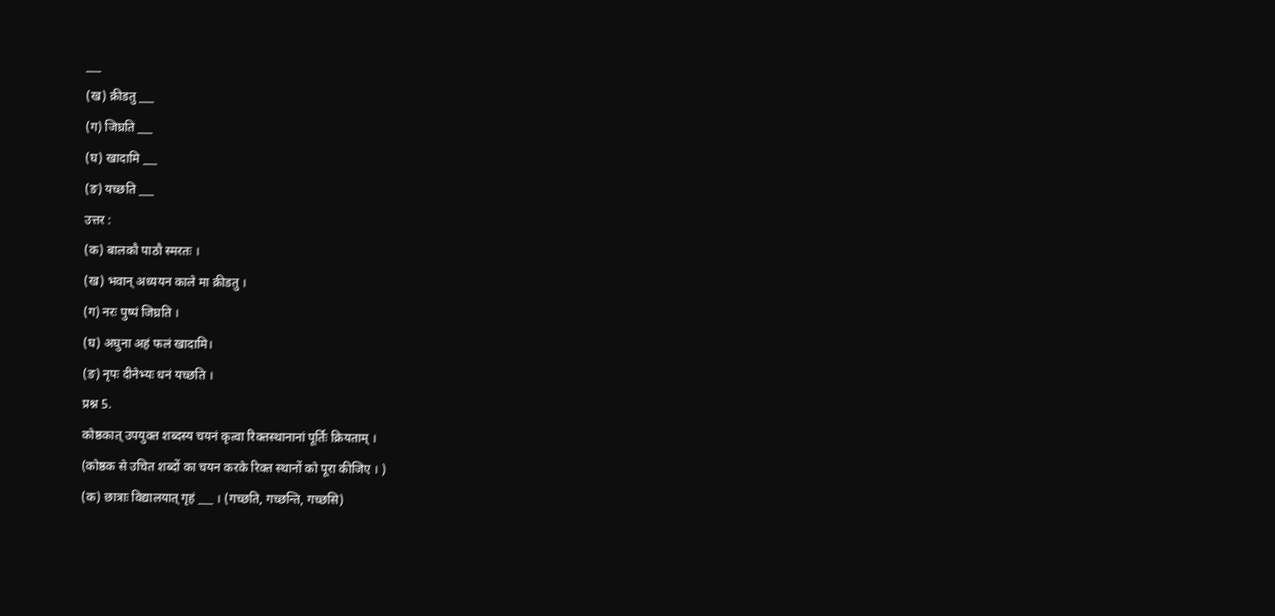___
(ख) क्रीडतु ___
(ग) जिघ्रति ___
(घ) खादामि ___
(ङ) यच्छति ___
उत्तर :
(क) बालकौ पाठौ स्मरतः ।
(ख) भवान् अध्ययन काले मा क्रीडतु ।
(ग) नरः पुष्पं जिघ्रति ।
(घ) अघुना अहं फलं खादामि।
(ङ) नृपः दीनेभ्यः धनं यच्छति ।
प्रश्न 5.
कोष्ठकात् उपयुक्त शब्दस्य चयनं कृत्वा रिक्तस्थानानां पूर्तिः क्रियताम् ।
(कोष्ठक से उचित शब्दों का चयन करके रिक्त स्थानों को पूरा कीजिए । )
(क) छात्राः विद्यालयात् गृहं ___ । (गच्छति, गच्छन्ति, गच्छसि)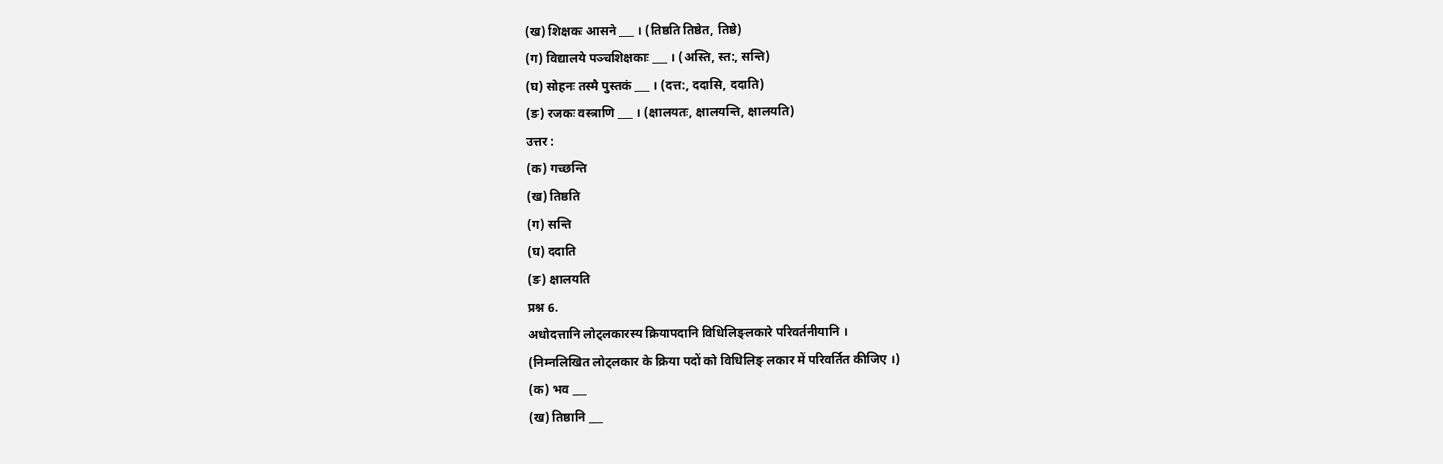(ख) शिक्षकः आसने ___ । (तिष्ठति तिष्ठेत, तिष्ठे)
(ग) विद्यालये पञ्चशिक्षकाः ___ । (अस्ति, स्त:, सन्ति)
(घ) सोहनः तस्मै पुस्तकं ___ । (दत्त:, ददासि, ददाति)
(ङ) रजकः वस्त्राणि ___ । (क्षालयतः, क्षालयन्ति, क्षालयति)
उत्तर :
(क) गच्छन्ति
(ख) तिष्ठति
(ग) सन्ति
(घ) ददाति
(ङ) क्षालयति
प्रश्न 6.
अधोदत्तानि लोट्लकारस्य क्रियापदानि विधिलिङ्लकारे परिवर्तनीयानि ।
(निम्नलिखित लोट्लकार के क्रिया पदों को विधिलिङ् लकार में परिवर्तित कीजिए ।)
(क) भव ___
(ख) तिष्ठानि ___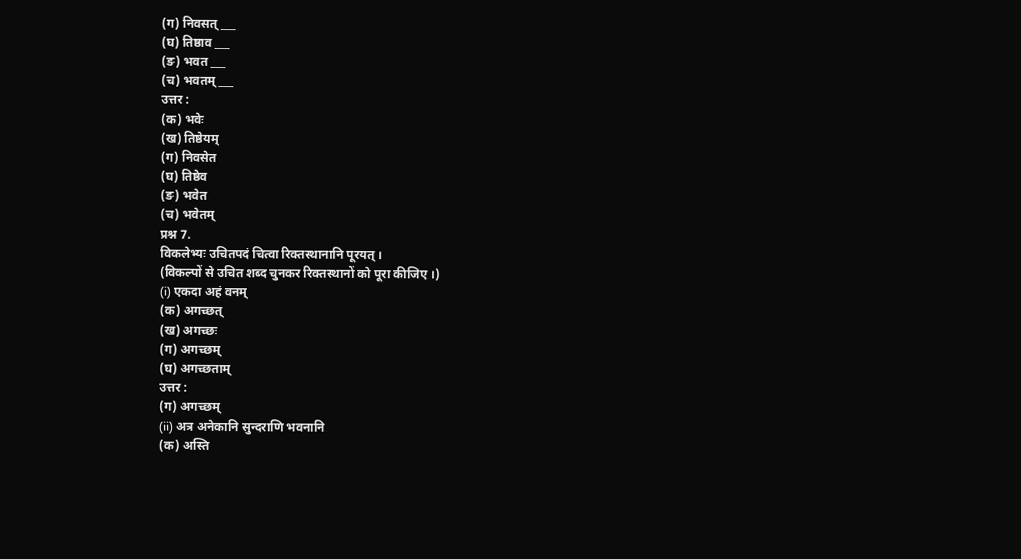(ग) निवसत् ___
(घ) तिष्ठाव ___
(ङ) भवत ___
(च) भवतम् ___
उत्तर :
(क) भवेः
(ख) तिष्ठेयम्
(ग) निवसेत
(घ) तिष्ठेव
(ङ) भवेत
(च) भवेतम्
प्रश्न 7.
विकलेभ्यः उचितपदं चित्वा रिक्तस्थानानि पूरयत् ।
(विकल्पों से उचित शब्द चुनकर रिक्तस्थानों को पूरा कीजिए ।)
(i) एकदा अहं वनम्
(क) अगच्छत्
(ख) अगच्छः
(ग) अगच्छम्
(घ) अगच्छताम्
उत्तर :
(ग) अगच्छम्
(ii) अत्र अनेकानि सुन्दराणि भवनानि
(क) अस्ति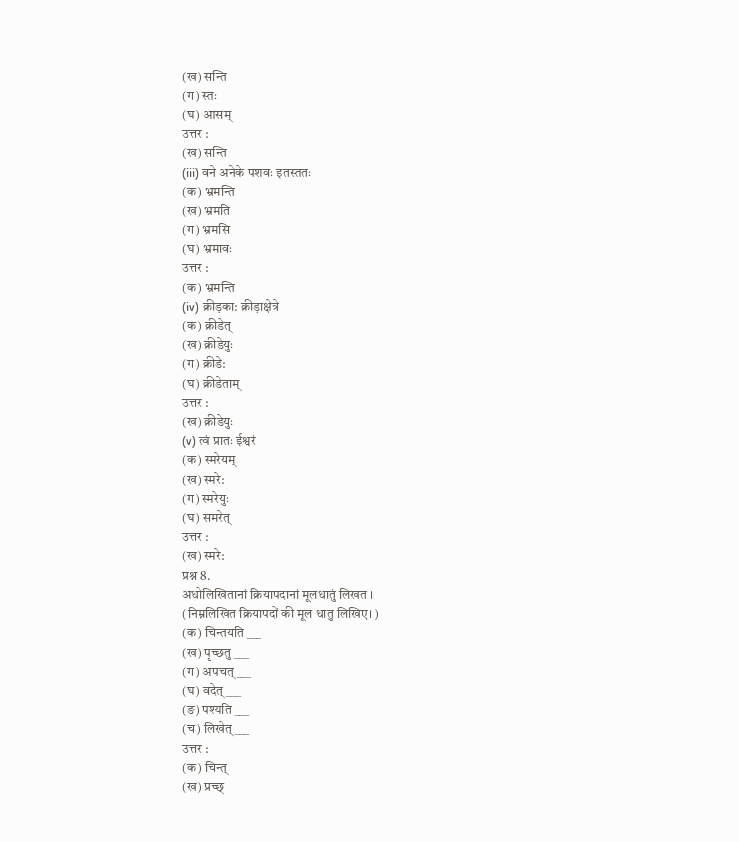(ख) सन्ति
(ग) स्तः
(घ) आसम्
उत्तर :
(ख) सन्ति
(iii) वने अनेके पशवः इतस्ततः
(क) भ्रमन्ति
(ख) भ्रमति
(ग) भ्रमसि
(घ) भ्रमावः
उत्तर :
(क) भ्रमन्ति
(iv) क्रीड़का: क्रीड़ाक्षेत्रे
(क) क्रीडेत्
(ख) क्रीडेयुः
(ग) क्रीडे:
(घ) क्रीडेताम्
उत्तर :
(ख) क्रीडेयुः
(v) त्वं प्रातः ईश्वरं
(क) स्मरेयम्
(ख) स्मरे:
(ग) स्मरेयुः
(घ) समरेत्
उत्तर :
(ख) स्मरे:
प्रश्न 8.
अधोलिखितानां क्रियापदानां मूलधातुं लिखत ।
(निम्नलिखित क्रियापदों की मूल धातु लिखिए। )
(क) चिन्तयति ___
(ख) पृच्छतु ___
(ग) अपचत् ___
(घ) वदेत् ___
(ङ) पश्यति ___
(च) लिखेत् ___
उत्तर :
(क) चिन्त्
(ख) प्रच्छ्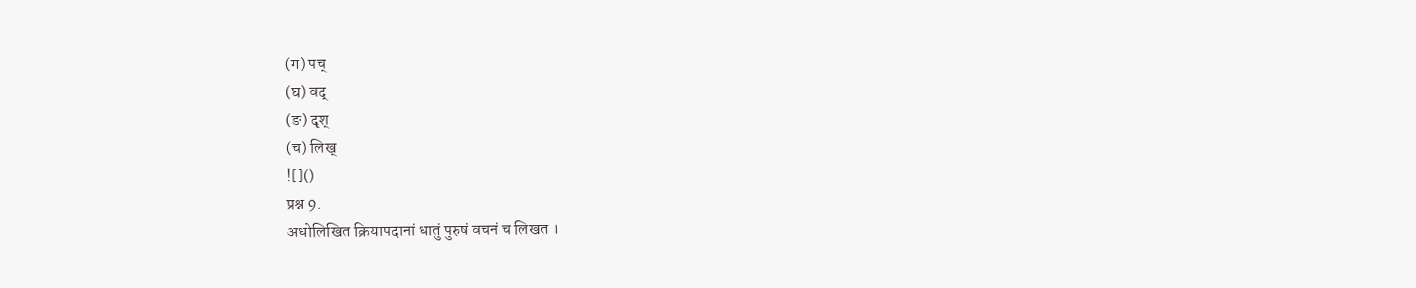(ग) पच्
(घ) वद्
(ङ) दृश्
(च) लिख्
![]()
प्रश्न 9.
अधोलिखित क्रियापदानां धातुं पुरुषं वचनं च लिखत ।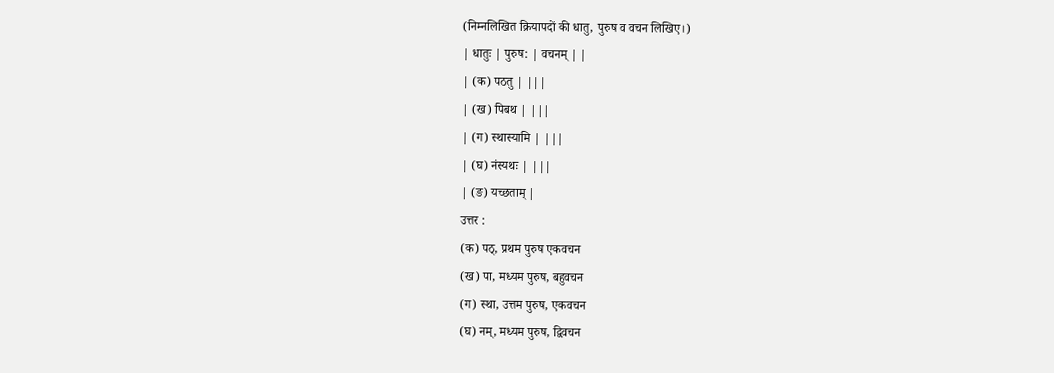(निम्नलिखित क्रियापदों की धातु, पुरुष व वचन लिखिए।)
| धातुः | पुरुष: | वचनम् | |
| (क) पठतु | |||
| (ख) पिबथ | |||
| (ग) स्थास्यामि | |||
| (घ) नंस्यथः | |||
| (ङ) यच्छताम् |
उत्तर :
(क) पठ्, प्रथम पुरुष एकवचन
(ख) पा, मध्यम पुरुष, बहुवचन
(ग) स्था, उत्तम पुरुष, एकवचन
(घ) नम्, मध्यम पुरुष, द्विवचन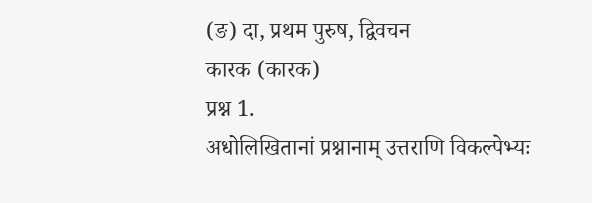(ङ) दा, प्रथम पुरुष, द्विवचन
कारक (कारक)
प्रश्न 1.
अधोलिखितानां प्रश्नानाम् उत्तराणि विकल्पेभ्यः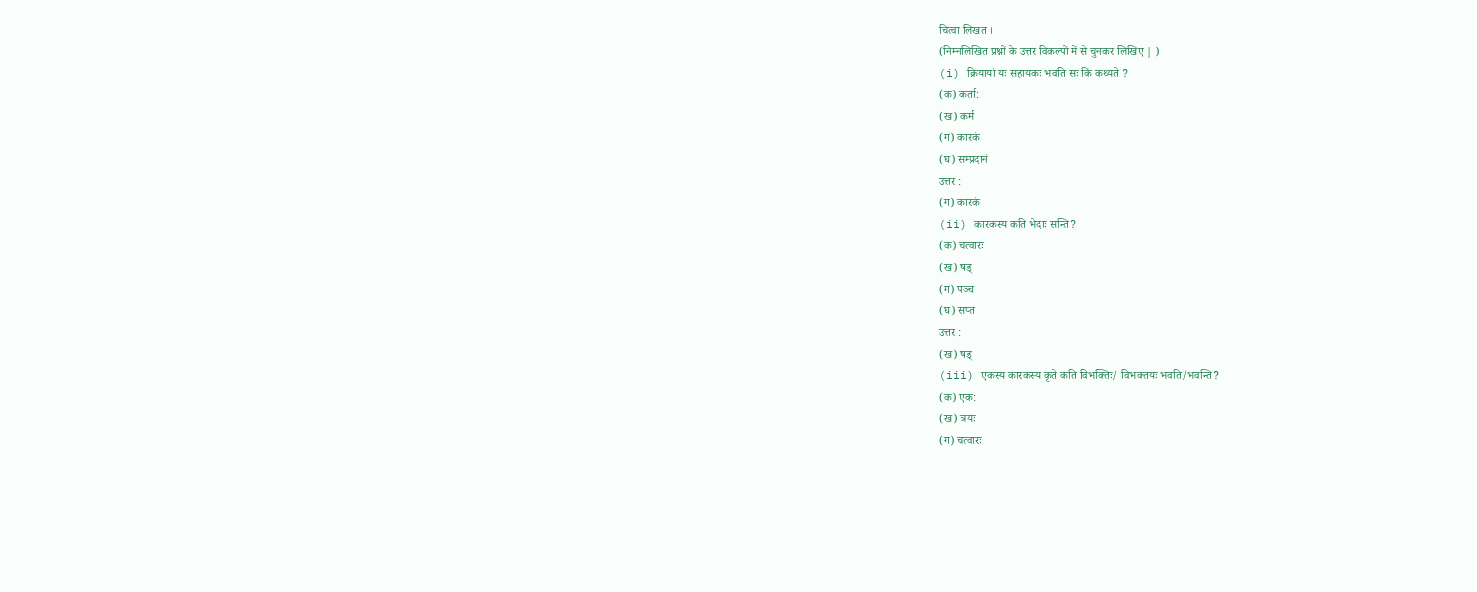चित्वा लिखत ।
(निम्नलिखित प्रश्नों के उत्तर विकल्पों में से चुनकर लिखिए | )
(i) क्रियायां यः सहायकः भवति सः किं कथ्यते ?
(क) कर्ता:
(ख) कर्म
(ग) कारकं
(घ) सम्प्रदानं
उत्तर :
(ग) कारकं
(ii) कारकस्य कति भेदाः सन्ति?
(क) चत्वारः
(ख) षड्
(ग) पञ्च
(घ) सप्त
उत्तर :
(ख) षड्
(iii) एकस्य कारकस्य कृते कति विभक्तिः/ विभक्तयः भवति/भवन्ति?
(क) एक:
(ख) त्रयः
(ग) चत्वारः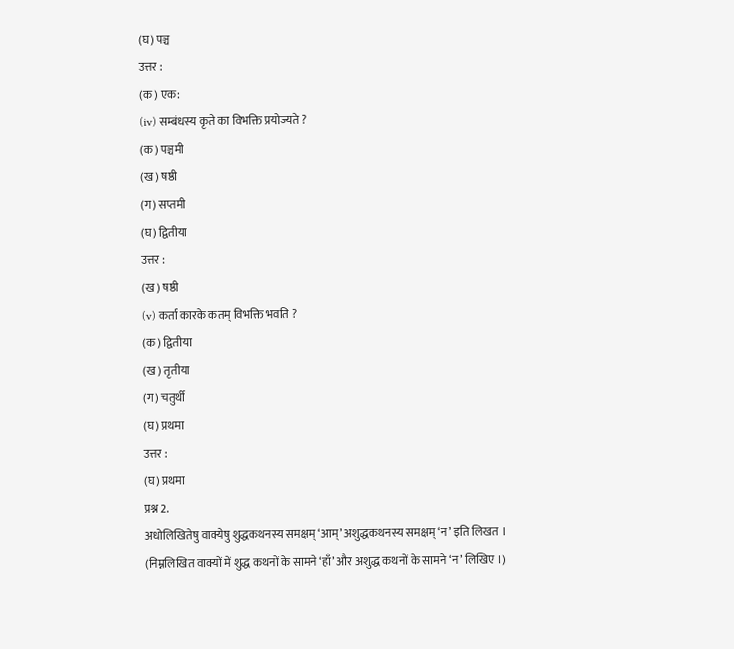(घ) पञ्च
उत्तर :
(क) एक:
(iv) सम्बंधस्य कृते का विभक्ति प्रयोज्यते ?
(क) पञ्चमी
(ख) षष्ठी
(ग) सप्तमी
(घ) द्वितीया
उत्तर :
(ख) षष्ठी
(v) कर्ता कारके कतम् विभक्ति भवति ?
(क) द्वितीया
(ख) तृतीया
(ग) चतुर्थी
(घ) प्रथमा
उत्तर :
(घ) प्रथमा
प्रश्न 2.
अधोलिखितेषु वाक्येषु शुद्धकथनस्य समक्षम् ‘आम्’ अशुद्धकथनस्य समक्षम् ‘न’ इति लिखत ।
(निम्नलिखित वाक्यों में शुद्ध कथनों के सामने ‘हाँ’ और अशुद्ध कथनों के सामने ‘न’ लिखिए ।)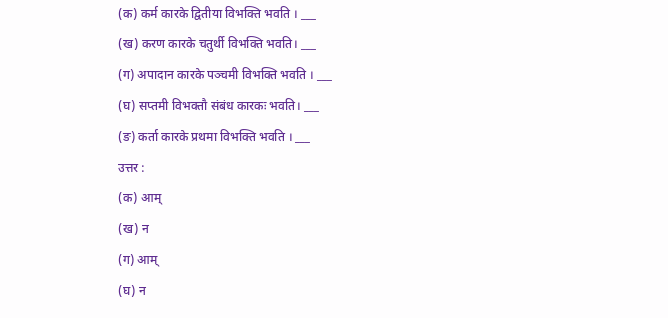(क) कर्म कारके द्वितीया विभक्ति भवति । ___
(ख) करण कारके चतुर्थी विभक्ति भवति। ___
(ग) अपादान कारके पञ्चमी विभक्ति भवति । ___
(घ) सप्तमी विभक्तौ संबंध कारकः भवति। ___
(ङ) कर्ता कारके प्रथमा विभक्ति भवति । ___
उत्तर :
(क) आम्
(ख) न
(ग) आम्
(घ) न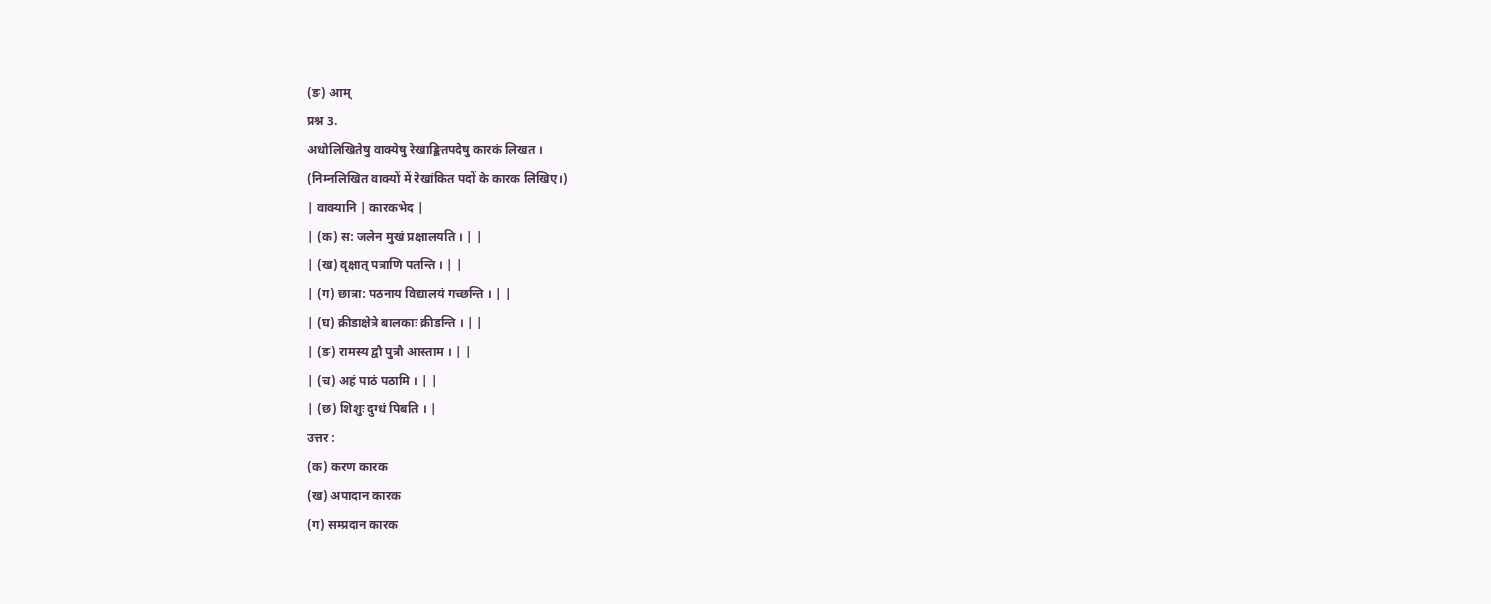(ङ) आम्
प्रश्न 3.
अधोलिखितेषु वाक्येषु रेखाङ्कितपदेषु कारकं लिखत ।
(निम्नलिखित वाक्यों में रेखांकित पदों के कारक लिखिए।)
| वाक्यानि | कारकभेद |
| (क) स: जलेन मुखं प्रक्षालयति । | |
| (ख) वृक्षात् पत्राणि पतन्ति । | |
| (ग) छात्रा: पठनाय विद्यालयं गच्छन्ति । | |
| (घ) क्रीडाक्षेत्रे बालकाः क्रीडन्ति । | |
| (ङ) रामस्य द्वौ पुत्रौ आस्ताम । | |
| (च) अहं पाठं पठामि । | |
| (छ) शिशुः दुग्धं पिबति । |
उत्तर :
(क) करण कारक
(ख) अपादान कारक
(ग) सम्प्रदान कारक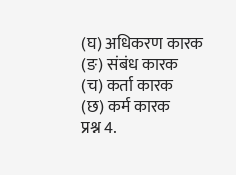(घ) अधिकरण कारक
(ङ) संबंध कारक
(च) कर्ता कारक
(छ) कर्म कारक
प्रश्न 4.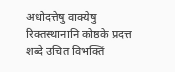अधोदत्तेषु वाक्येषु रिक्तस्थानानि कोष्ठके प्रदत्त शब्दे उचित विभक्तिं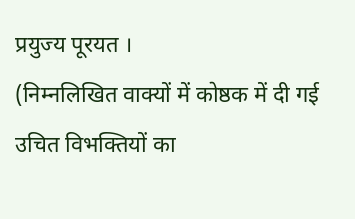प्रयुज्य पूरयत ।
(निम्नलिखित वाक्यों में कोष्ठक में दी गई उचित विभक्तियों का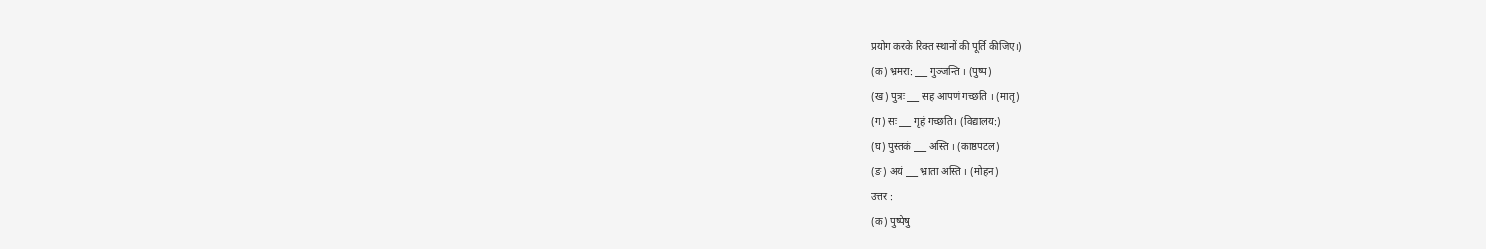प्रयोग करके रिक्त स्थानों की पूर्ति कीजिए।)
(क) भ्रमरा: ___ गुञ्जन्ति । (पुष्प)
(ख) पुत्रः ___ सह आपणं गच्छति । (मातृ)
(ग) सः ___ गृहं गच्छति। (विद्यालय:)
(घ) पुस्तकं ___ अस्ति । (काष्ठपटल)
(ङ) अयं ___ भ्राता अस्ति । (मोहन)
उत्तर :
(क) पुष्पेषु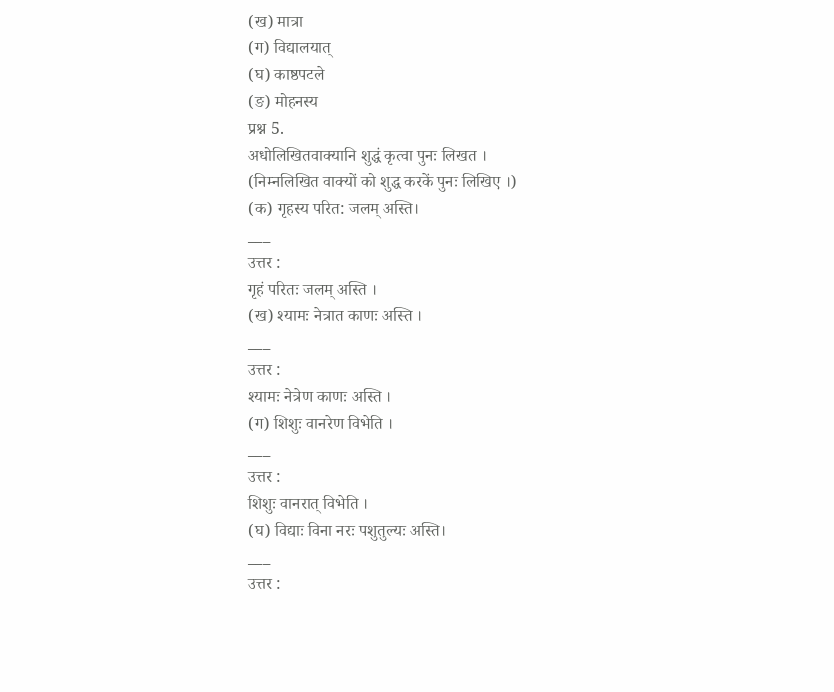(ख) मात्रा
(ग) विद्यालयात्
(घ) काष्ठपटले
(ङ) मोहनस्य
प्रश्न 5.
अधोलिखितवाक्यानि शुद्धं कृत्वा पुनः लिखत ।
(निम्नलिखित वाक्यों को शुद्ध करकें पुनः लिखिए ।)
(क) गृहस्य परित: जलम् अस्ति।
___
उत्तर :
गृहं परितः जलम् अस्ति ।
(ख) श्यामः नेत्रात काणः अस्ति ।
___
उत्तर :
श्यामः नेत्रेण काणः अस्ति ।
(ग) शिशुः वानरेण विभेति ।
___
उत्तर :
शिशुः वानरात् विभेति ।
(घ) विद्याः विना नरः पशुतुल्यः अस्ति।
___
उत्तर :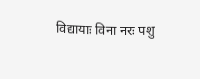विद्यायाः विना नरः पशु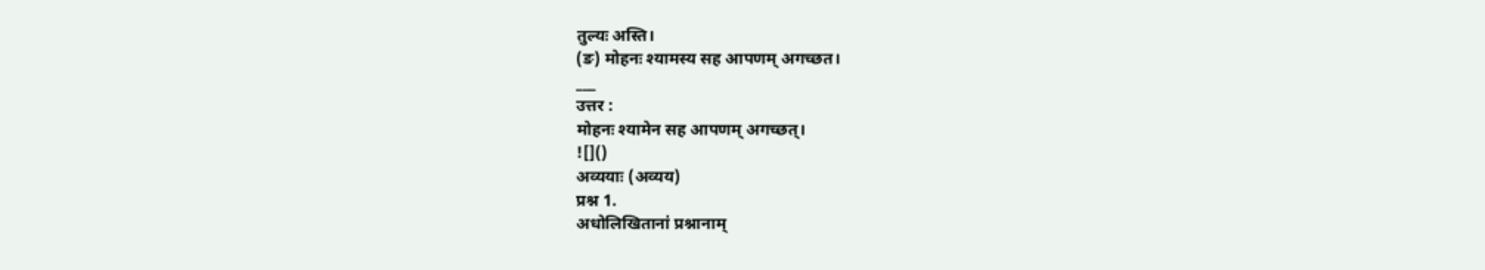तुल्यः अस्ति।
(ङ) मोहनः श्यामस्य सह आपणम् अगच्छत।
___
उत्तर :
मोहनः श्यामेन सह आपणम् अगच्छत्।
![]()
अव्ययाः (अव्यय)
प्रश्न 1.
अधोलिखितानां प्रश्नानाम्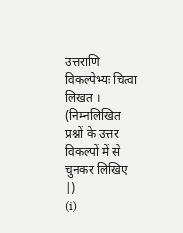उत्तराणि विकल्पेभ्यः चित्वा लिखत ।
(निम्नलिखित प्रश्नों के उत्तर विकल्पों में से चुनकर लिखिए |)
(i)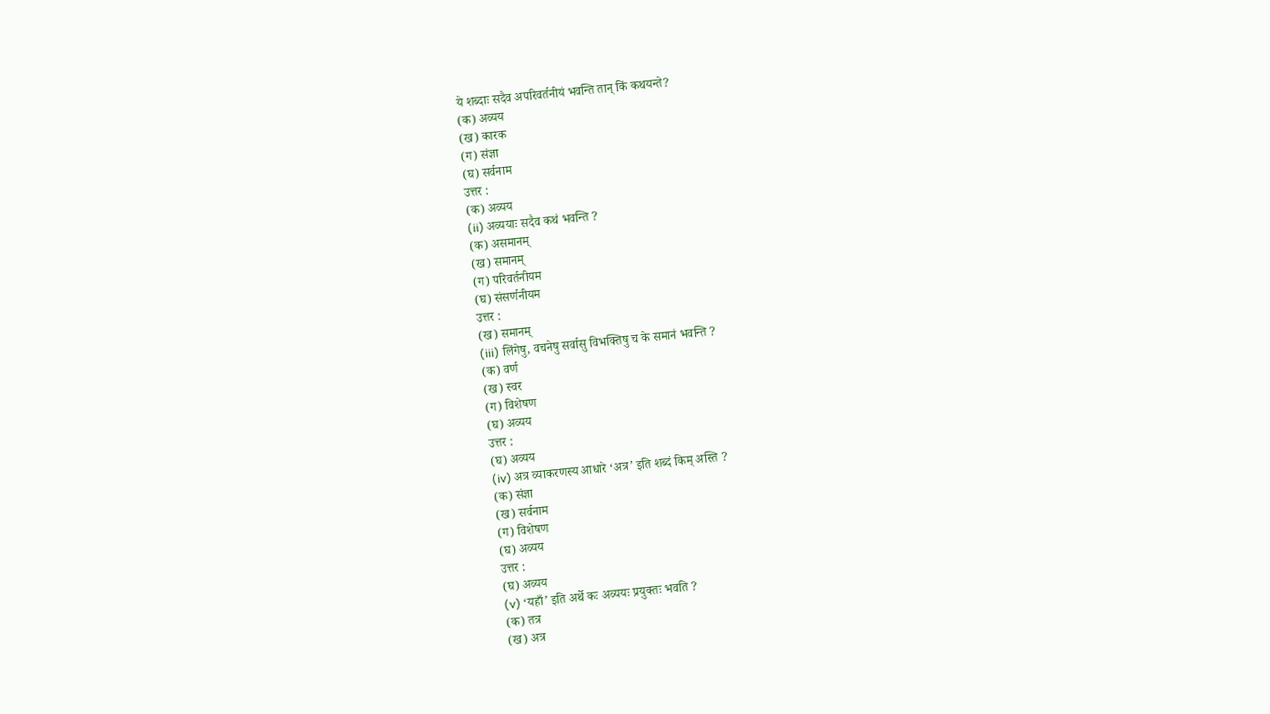ये शब्दाः सदैव अपरिवर्तनीयं भवन्ति तान् किं कथयन्ते?
(क) अव्यय
(ख) कारक
(ग) संज्ञा
(घ) सर्वनाम
उत्तर :
(क) अव्यय
(ii) अव्ययाः सदैव कथं भवन्ति ?
(क) असमानम्
(ख) समानम्
(ग) परिवर्तनीयम
(घ) संसर्णनीयम
उत्तर :
(ख) समानम्
(iii) लिंगेषु, वचनेषु सर्वासु विभक्तिषु च के समानं भवन्ति ?
(क) वर्ण
(ख) स्वर
(ग) विशेषण
(घ) अव्यय
उत्तर :
(घ) अव्यय
(iv) अत्र व्याकरणस्य आधारे ‘अत्र’ इति शब्दं किम् अस्ति ?
(क) संज्ञा
(ख) सर्वनाम
(ग) विशेषण
(घ) अव्यय
उत्तर :
(घ) अव्यय
(v) ‘यहाँ’ इति अर्थे कः अव्ययः प्रयुक्तः भवति ?
(क) तत्र
(ख) अत्र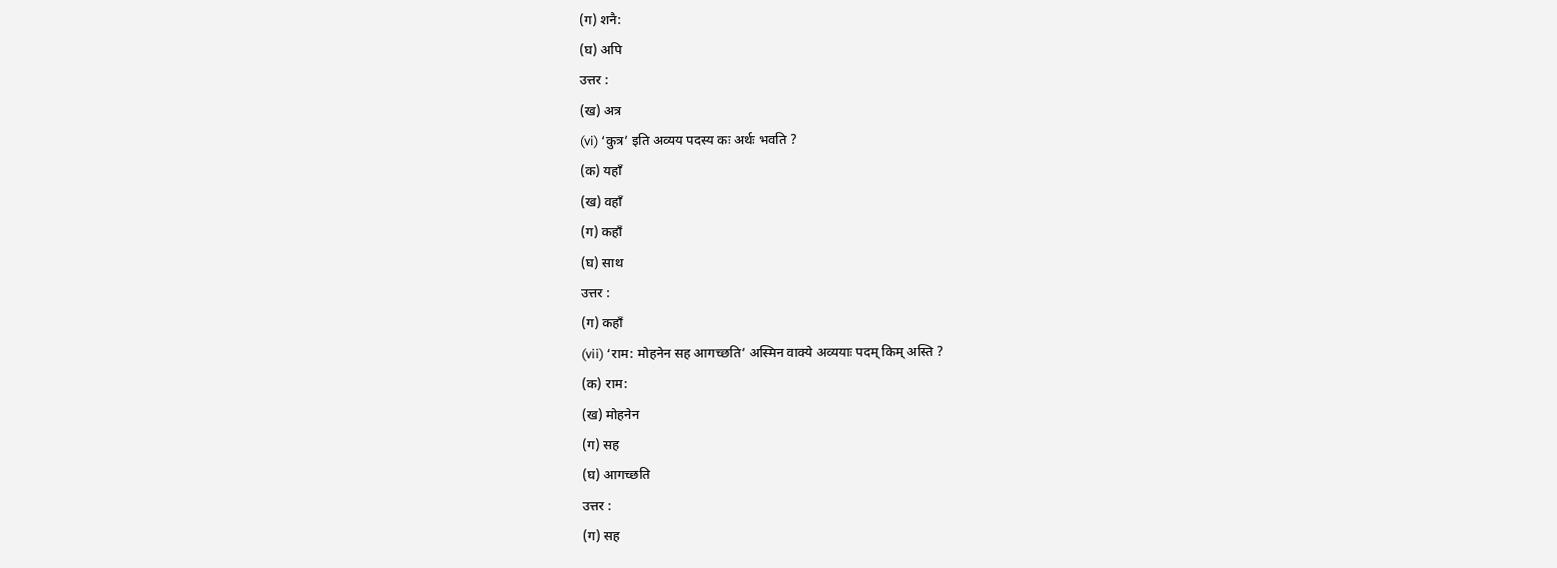(ग) शनै:
(घ) अपि
उत्तर :
(ख) अत्र
(vi) ‘कुत्र’ इति अव्यय पदस्य कः अर्थः भवति ?
(क) यहाँ
(ख) वहाँ
(ग) कहाँ
(घ) साथ
उत्तर :
(ग) कहाँ
(vii) ‘राम: मोहनेन सह आगच्छति’ अस्मिन वाक्ये अव्ययाः पदम् किम् अस्ति ?
(क) राम:
(ख) मोहनेन
(ग) सह
(घ) आगच्छति
उत्तर :
(ग) सह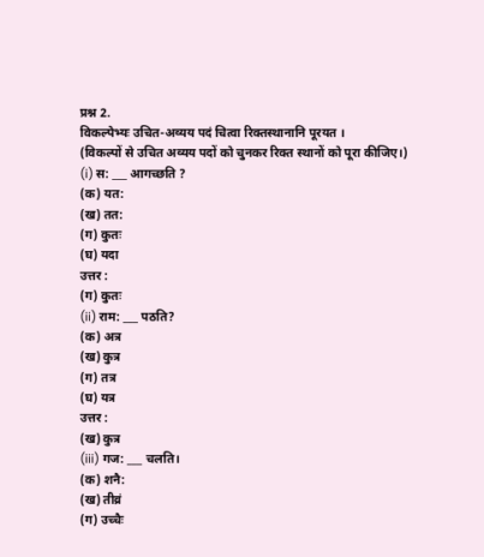प्रश्न 2.
विकल्पेभ्यः उचित-अव्यय पदं चित्वा रिक्तस्थानानि पूरयत ।
(विकल्पों से उचित अव्यय पदों को चुनकर रिक्त स्थानों को पूरा कीजिए।)
(i) स: ___ आगच्छति ?
(क) यत:
(ख) तत:
(ग) कुतः
(घ) यदा
उत्तर :
(ग) कुतः
(ii) राम: ___ पठति?
(क) अत्र
(ख) कुत्र
(ग) तत्र
(घ) यत्र
उत्तर :
(ख) कुत्र
(iii) गज: ___ चलति।
(क) शनै:
(ख) तीव्रं
(ग) उच्चैः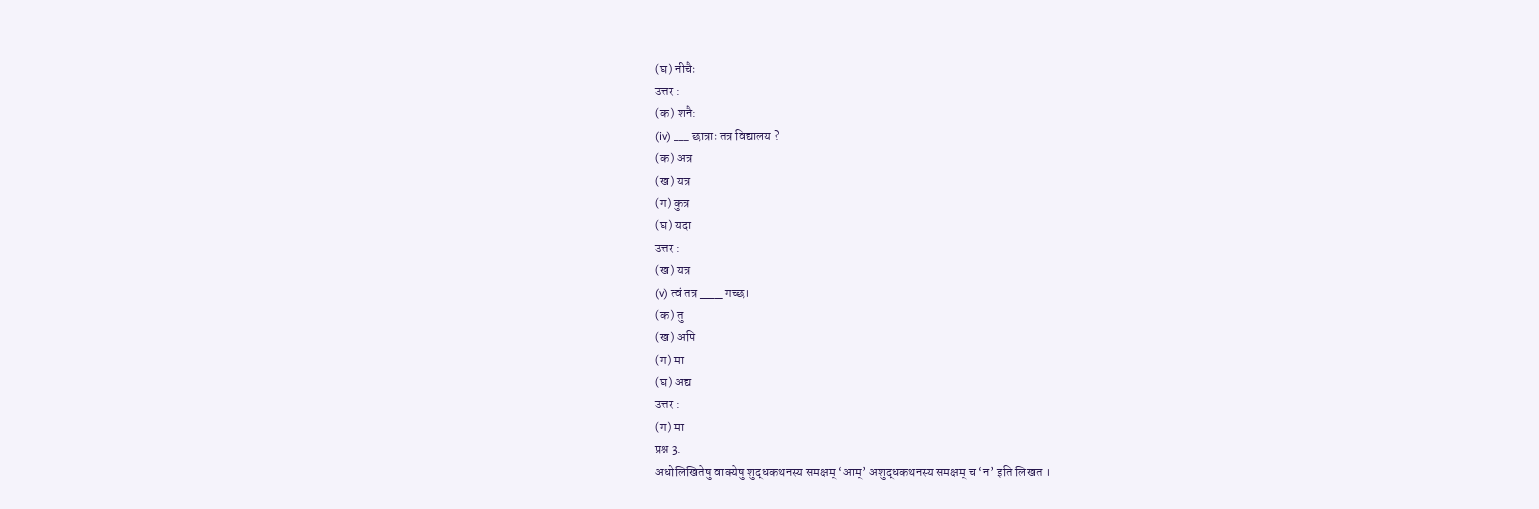(घ) नीचैः
उत्तर :
(क) शनै:
(iv) ___ छात्राः तत्र विद्यालय ?
(क) अत्र
(ख) यत्र
(ग) कुत्र
(घ) यदा
उत्तर :
(ख) यत्र
(v) त्वं तत्र ___ गच्छ।
(क) तु
(ख) अपि
(ग) मा
(घ) अद्य
उत्तर :
(ग) मा
प्रश्न 3.
अधोलिखितेषु वाक्येषु शुद्धकथनस्य समक्षम् ‘आम्’ अशुद्धकथनस्य समक्षम् च ‘न’ इति लिखत ।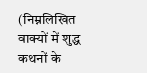(निम्नलिखित वाक्यों में शुद्ध कथनों के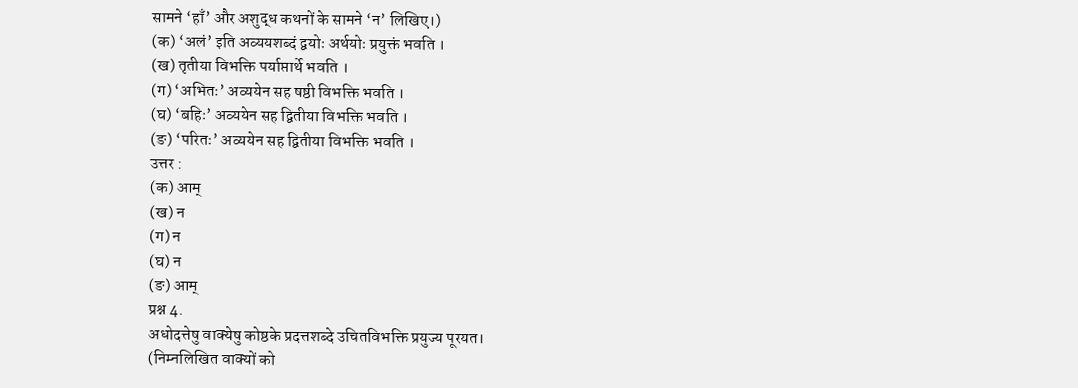सामने ‘हाँ’ और अशुद्ध कथनों के सामने ‘न’ लिखिए।)
(क) ‘अलं’ इति अव्ययशब्दं द्वयोः अर्थयोः प्रयुक्तं भवति ।
(ख) तृतीया विभक्ति पर्याप्तार्थे भवति ।
(ग) ‘अभितः’ अव्ययेन सह षष्ठी विभक्ति भवति ।
(घ) ‘बहिः’ अव्ययेन सह द्वितीया विभक्ति भवति ।
(ङ) ‘परितः’ अव्ययेन सह द्वितीया विभक्ति भवति ।
उत्तर :
(क) आम्
(ख) न
(ग) न
(घ) न
(ङ) आम्
प्रश्न 4.
अधोदत्तेषु वाक्येषु कोष्ठके प्रदत्तशब्दे उचितविभक्ति प्रयुज्य पूरयत।
(निम्नलिखित वाक्यों को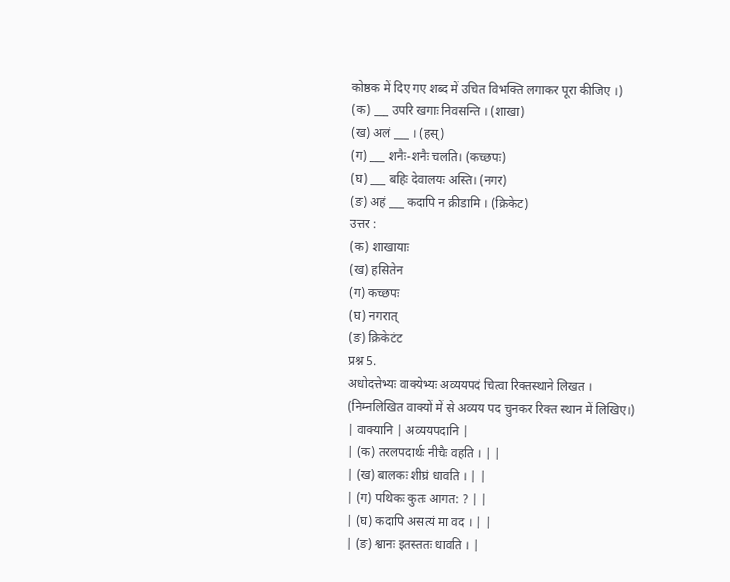कोष्ठक में दिए गए शब्द में उचित विभक्ति लगाकर पूरा कीजिए ।)
(क) ___ उपरि खगाः निवसन्ति । (शाखा)
(ख) अलं ___ । (हस्)
(ग) ___ शनैः-शनैः चलति। (कच्छपः)
(घ) ___ बहिः देवालयः अस्ति। (नगर)
(ङ) अहं ___ कदापि न क्रीडामि । (क्रिकेट)
उत्तर :
(क) शाखायाः
(ख) हसितेन
(ग) कच्छपः
(घ) नगरात्
(ङ) क्रिकेटंट
प्रश्न 5.
अधोदत्तेभ्यः वाक्येभ्यः अव्ययपदं चित्वा रिक्तस्थाने लिखत ।
(निम्नलिखित वाक्यों में से अव्यय पद चुनकर रिक्त स्थान में लिखिए।)
| वाक्यानि | अव्ययपदानि |
| (क) तरलपदार्थः नीचैः वहति । | |
| (ख) बालकः शीघ्रं धावति । | |
| (ग) पथिकः कुतः आगत: ? | |
| (घ) कदापि असत्यं मा वद । | |
| (ङ) श्वानः इतस्ततः धावति । |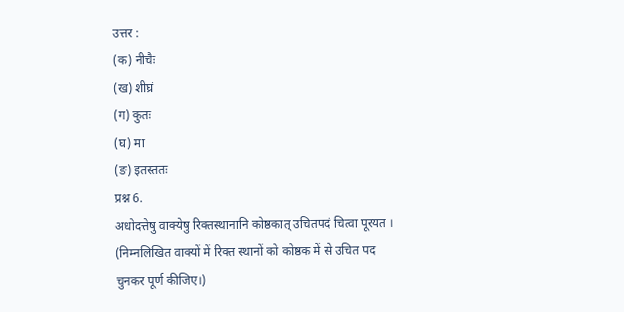उत्तर :
(क) नीचैः
(ख) शीघ्रं
(ग) कुतः
(घ) मा
(ङ) इतस्ततः
प्रश्न 6.
अधोदत्तेषु वाक्येषु रिक्तस्थानानि कोष्ठकात् उचितपदं चित्वा पूरयत ।
(निम्नलिखित वाक्यों में रिक्त स्थानों को कोष्ठक में से उचित पद चुनकर पूर्ण कीजिए।)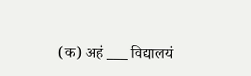(क) अहं ___ विद्यालयं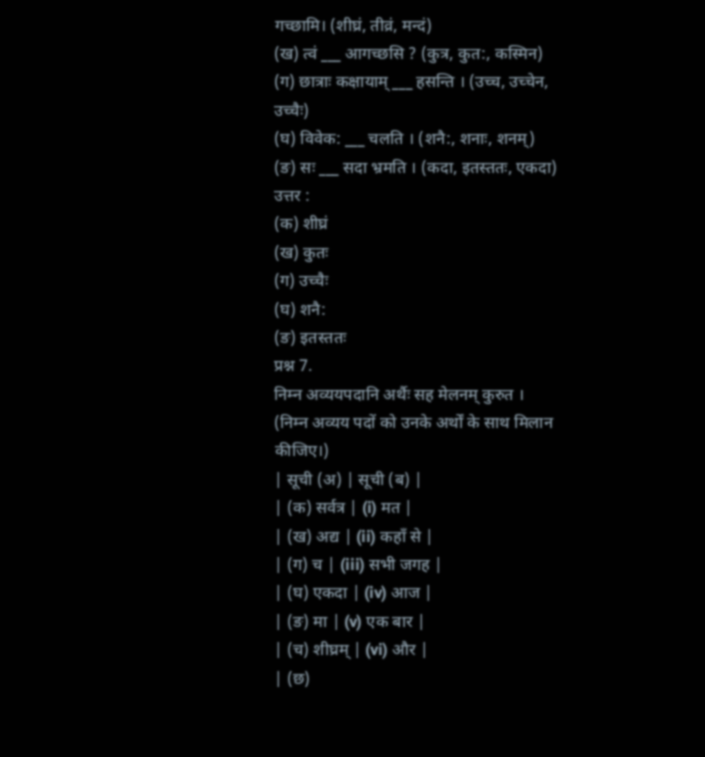गच्छामि। (शीघ्रं, तीव्रं, मन्दं)
(ख) त्वं ___ आगच्छसि ? (कुत्र, कुत:, कस्मिन)
(ग) छात्राः कक्षायाम् ___ हसन्ति । (उच्च, उच्चेन, उच्चैः)
(घ) विवेक: ___ चलति । (शनै:, शनाः, शनम्)
(ङ) सः ___ सदा भ्रमति । (कदा, इतस्ततः, एकदा)
उत्तर :
(क) शीघ्रं
(ख) कुतः
(ग) उच्चैः
(घ) शनै:
(ङ) इतस्ततः
प्रश्न 7.
निम्न अव्ययपदानि अर्थैः सह मेलनम् कुरुत ।
(निम्न अव्यय पदों को उनके अर्थों के साथ मिलान कीजिए।)
| सूची (अ) | सूची (ब) |
| (क) सर्वत्र | (i) मत |
| (ख) अद्य | (ii) कहाँ से |
| (ग) च | (iii) सभी जगह |
| (घ) एकदा | (iv) आज |
| (ङ) मा | (v) एक बार |
| (च) शीघ्रम् | (vi) और |
| (छ)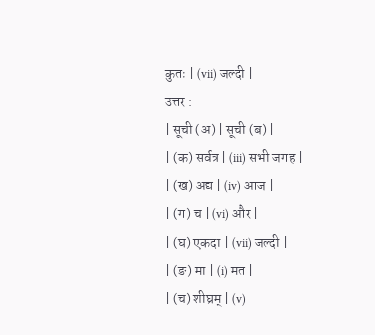कुतः | (vii) जल्दी |
उत्तर :
| सूची (अ) | सूची (ब) |
| (क) सर्वत्र | (iii) सभी जगह |
| (ख) अद्य | (iv) आज |
| (ग) च | (vi) और |
| (घ) एकदा | (vii) जल्दी |
| (ङ) मा | (i) मत |
| (च) शीघ्रम् | (v)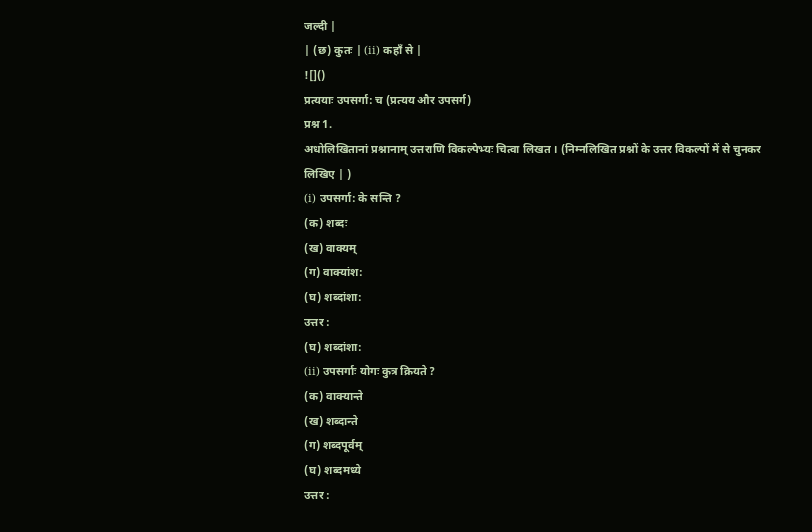जल्दी |
| (छ) कुतः | (ii) कहाँ से |
![]()
प्रत्ययाः उपसर्गा: च (प्रत्यय और उपसर्ग)
प्रश्न 1.
अधोलिखितानां प्रश्नानाम् उत्तराणि विकल्पेभ्यः चित्वा लिखत । (निम्नलिखित प्रश्नों के उत्तर विकल्पों में से चुनकर लिखिए | )
(i) उपसर्गा: के सन्ति ?
(क) शब्दः
(ख) वाक्यम्
(ग) वाक्यांश:
(घ) शब्दांशा:
उत्तर :
(घ) शब्दांशा:
(ii) उपसर्गाः योगः कुत्र क्रियते ?
(क) वाक्यान्ते
(ख) शब्दान्ते
(ग) शब्दपूर्वम्
(घ) शब्दमध्ये
उत्तर :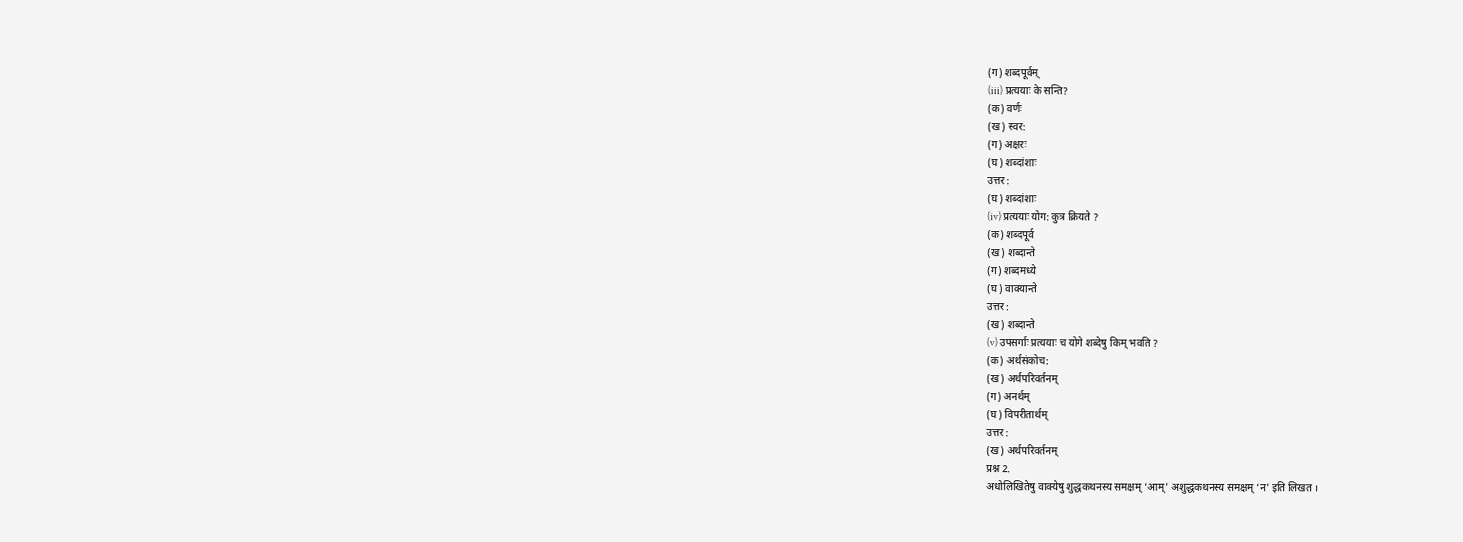(ग) शब्दपूर्वम्
(iii) प्रत्ययाः के सन्ति?
(क) वर्णः
(ख) स्वर:
(ग) अक्षरः
(घ) शब्दांशाः
उत्तर :
(घ) शब्दांशाः
(iv) प्रत्ययाः योग: कुत्र क्रियते ?
(क) शब्दपूर्व
(ख) शब्दान्ते
(ग) शब्दमध्ये
(घ) वाक्यान्ते
उत्तर :
(ख) शब्दान्ते
(v) उपसर्गाः प्रत्ययाः च योगे शब्देषु किम् भवति ?
(क) अर्थसंकोच:
(ख) अर्थपरिवर्तनम्
(ग) अनर्थम्
(घ) विपरीतार्थम्
उत्तर :
(ख) अर्थपरिवर्तनम्
प्रश्न 2.
अधोलिखितेषु वाक्येषु शुद्धकथनस्य समक्षम् ‘आम्’ अशुद्धकथनस्य समक्षम् ‘न’ इति लिखत ।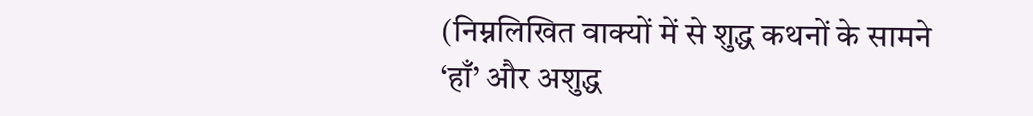(निम्नलिखित वाक्यों में से शुद्ध कथनों के सामने ‘हाँ’ और अशुद्ध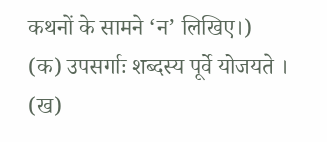कथनों के सामने ‘न’ लिखिए।)
(क) उपसर्गाः शब्दस्य पूर्वे योजयते ।
(ख)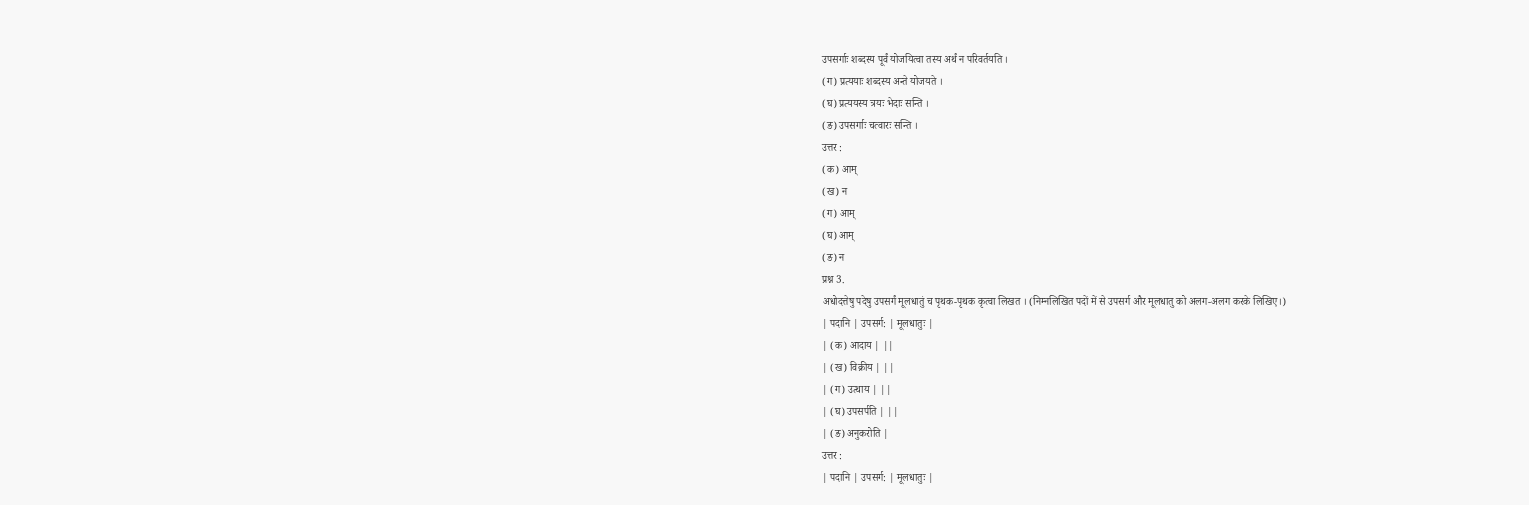उपसर्गाः शब्दस्य पूर्वं योजयित्वा तस्य अर्थं न परिवर्तयति ।
(ग) प्रत्ययाः शब्दस्य अन्ते योजयते ।
(घ) प्रत्ययस्य त्रयः भेदाः सन्ति ।
(ङ) उपसर्गाः चत्वारः सन्ति ।
उत्तर :
(क) आम्
(ख) न
(ग) आम्
(घ) आम्
(ङ) न
प्रश्न 3.
अधोदत्तेषु पदेषु उपसर्गं मूलधातुं च पृथक-पृथक कृत्वा लिखत । (निम्नलिखित पदों में से उपसर्ग और मूलधातु को अलग-अलग करके लिखिए।)
| पदानि | उपसर्ग: | मूलधातुः |
| (क) आदाय | ||
| (ख) विक्रीय | ||
| (ग) उत्थाय | ||
| (घ) उपसर्पति | ||
| (ङ) अनुकरोति |
उत्तर :
| पदानि | उपसर्ग: | मूलधातुः |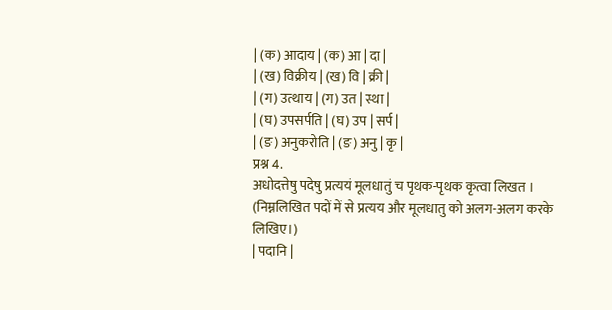| (क) आदाय | (क) आ | दा |
| (ख) विक्रीय | (ख) वि | क्री |
| (ग) उत्थाय | (ग) उत | स्था |
| (घ) उपसर्पति | (घ) उप | सर्प |
| (ङ) अनुकरोति | (ङ) अनु | कृ |
प्रश्न 4.
अधोदत्तेषु पदेषु प्रत्ययं मूलधातुं च पृथक-पृथक कृत्वा लिखत । (निम्नलिखित पदों में से प्रत्यय और मूलधातु को अलग-अलग करके लिखिए।)
| पदानि |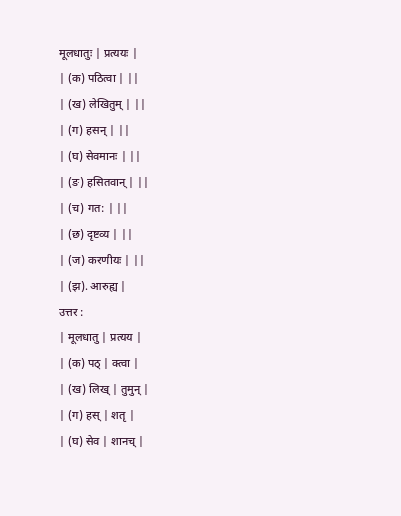मूलधातुः | प्रत्ययः |
| (क) पठित्वा | ||
| (ख) लेखितुम् | ||
| (ग) हसन् | ||
| (घ) सेवमानः | ||
| (ङ) हसितवान् | ||
| (च) गत: | ||
| (छ) दृष्टव्य | ||
| (ज) करणीयः | ||
| (झ). आरुह्य |
उत्तर :
| मूलधातु | प्रत्यय |
| (क) पठ् | क्त्वा |
| (ख) लिख् | तुमुन् |
| (ग) हस् | शतृ |
| (घ) सेव | शानच् |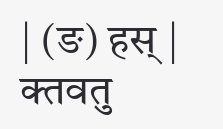| (ङ) हस् | क्तवतु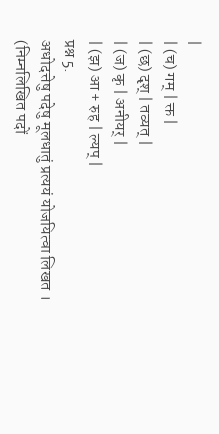|
| (च) गम् | क्त |
| (छ) दृश् | तव्यत् |
| (ज) कृ | अनीयर् |
| (झ) आ + रुह | ल्यप् |
प्रश्न 5.
अधोदत्तेषु पदेषु मूलधातुं प्रत्ययं योजयित्वा लिखत ।
(निम्नलिखित पदों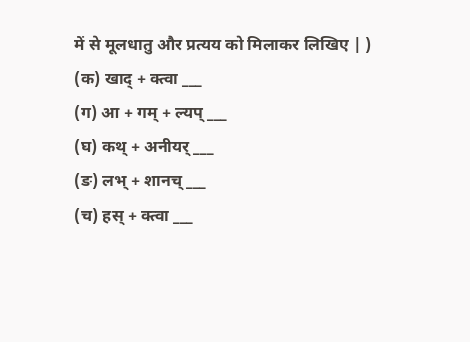में से मूलधातु और प्रत्यय को मिलाकर लिखिए | )
(क) खाद् + क्त्वा ___
(ग) आ + गम् + ल्यप् ___
(घ) कथ् + अनीयर् ___
(ङ) लभ् + शानच् ___
(च) हस् + क्त्वा ___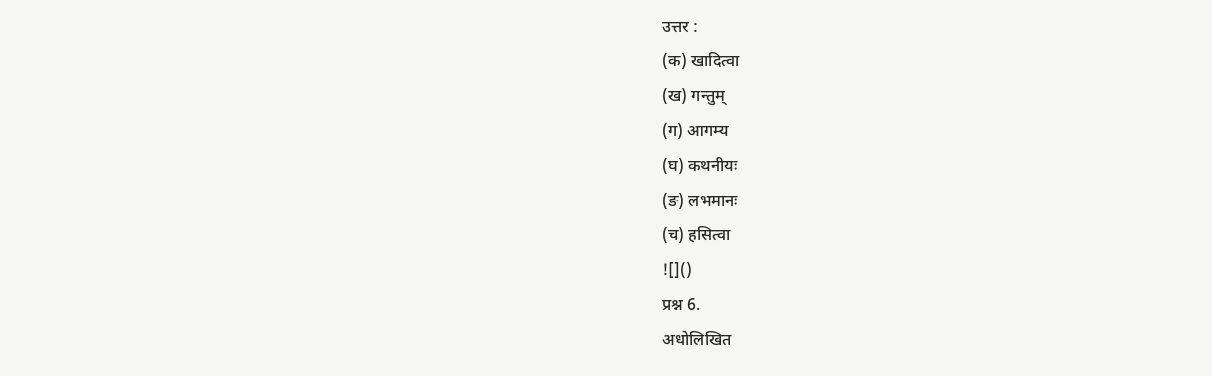उत्तर :
(क) खादित्वा
(ख) गन्तुम्
(ग) आगम्य
(घ) कथनीयः
(ङ) लभमानः
(च) हसित्वा
![]()
प्रश्न 6.
अधोलिखित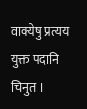वाक्येषु प्रत्यय युक्त पदानि चिनुत ।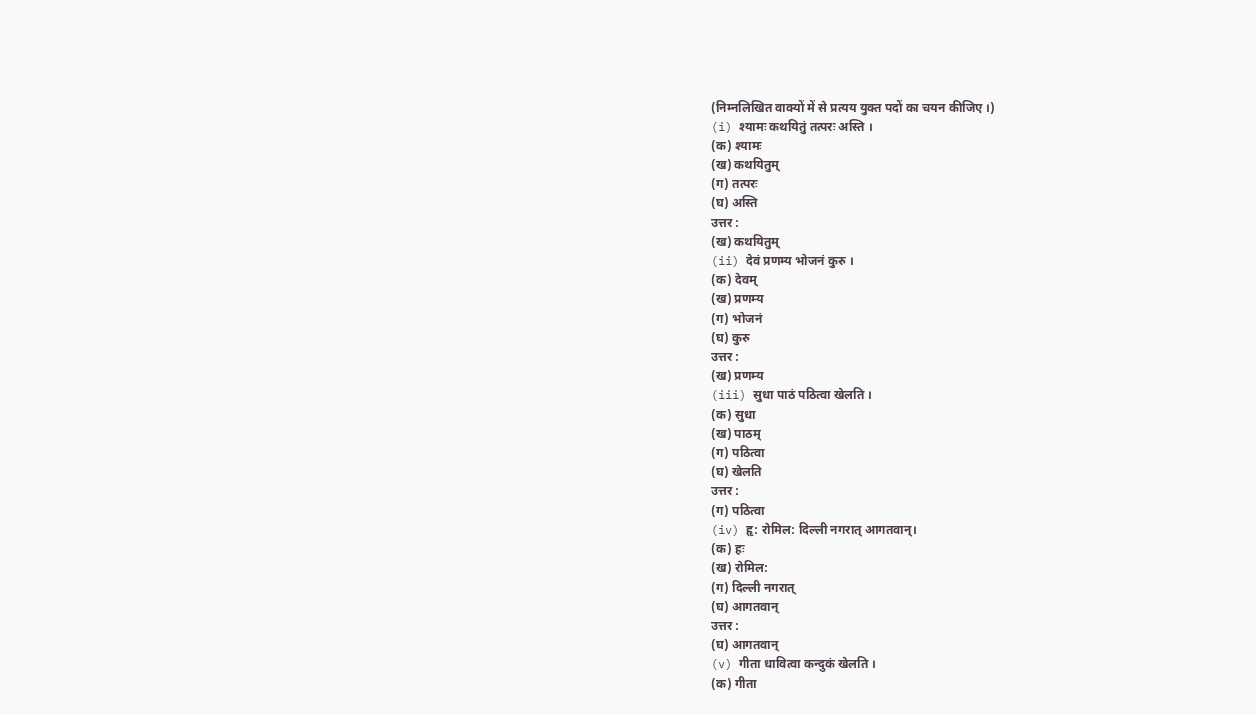(निम्नलिखित वाक्यों में से प्रत्यय युक्त पदों का चयन कीजिए ।)
(i) श्यामः कथयितुं तत्परः अस्ति ।
(क) श्यामः
(ख) कथयितुम्
(ग) तत्परः
(घ) अस्ति
उत्तर :
(ख) कथयितुम्
(ii) देवं प्रणम्य भोजनं कुरु ।
(क) देवम्
(ख) प्रणम्य
(ग) भोजनं
(घ) कुरु
उत्तर :
(ख) प्रणम्य
(iii) सुधा पाठं पठित्वा खेलति ।
(क) सुधा
(ख) पाठम्
(ग) पठित्वा
(घ) खेलति
उत्तर :
(ग) पठित्वा
(iv) हृ: रोमिल: दिल्ली नगरात् आगतवान्।
(क) हः
(ख) रोमिल:
(ग) दिल्ली नगरात्
(घ) आगतवान्
उत्तर :
(घ) आगतवान्
(v) गीता धावित्वा कन्दुकं खेलति ।
(क) गीता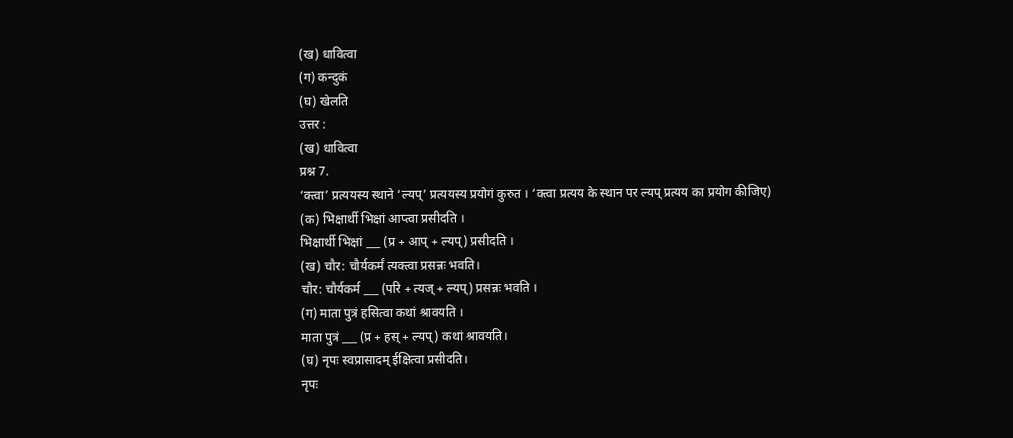(ख) धावित्वा
(ग) कन्दुकं
(घ) खेलति
उत्तर :
(ख) धावित्वा
प्रश्न 7.
‘क्त्वा’ प्रत्ययस्य स्थाने ‘ल्यप्’ प्रत्ययस्य प्रयोगं कुरुत । ‘क्त्वा प्रत्यय के स्थान पर ल्यप् प्रत्यय का प्रयोग कीजिए)
(क) भिक्षार्थी भिक्षां आप्त्वा प्रसीदति ।
भिक्षार्थी भिक्षां ___ (प्र + आप् + ल्यप्) प्रसीदति ।
(ख) चौर: चौर्यकर्मं त्यक्त्वा प्रसन्नः भवति।
चौर: चौर्यकर्म ___ (परि + त्यज् + ल्यप्) प्रसन्नः भवति ।
(ग) माता पुत्रं हसित्वा कथां श्रावयति ।
माता पुत्रं ___ (प्र + हस् + ल्यप्) कथां श्रावयति।
(घ) नृपः स्वप्रासादम् ईक्षित्वा प्रसीदति।
नृपः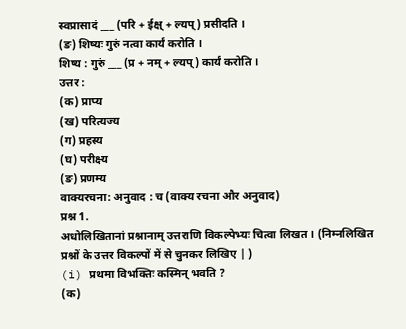स्वप्रासादं ___ (परि + ईक्ष् + ल्यप्) प्रसीदति ।
(ङ) शिष्यः गुरुं नत्वा कार्यं करोति ।
शिष्य : गुरुं ___ (प्र + नम् + ल्यप्) कार्यं करोति ।
उत्तर :
(क) प्राप्य
(ख) परित्यज्य
(ग) प्रहस्य
(घ) परीक्ष्य
(ङ) प्रणम्य
वाक्यरचना: अनुवाद : च (वाक्य रचना और अनुवाद)
प्रश्न 1.
अधोलिखितानां प्रश्नानाम् उत्तराणि विकल्पेभ्यः चित्वा लिखत । (निम्नलिखित प्रश्नों के उत्तर विकल्पों में से चुनकर लिखिए | )
(i) प्रथमा विभक्तिः कस्मिन् भवति ?
(क)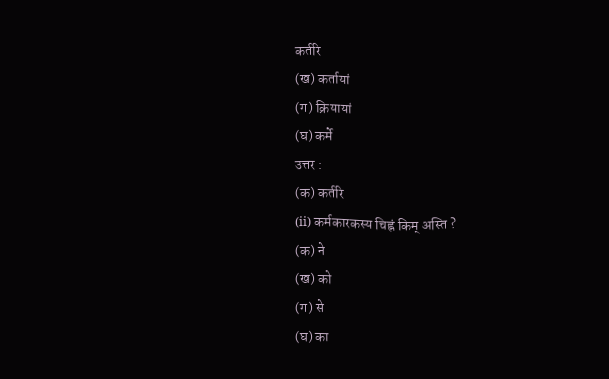कर्तरि
(ख) कर्तायां
(ग) क्रियायां
(घ) कर्मे
उत्तर :
(क) कर्तरि
(ii) कर्मकारकस्य चिह्नं किम् अस्ति ?
(क) ने
(ख) को
(ग) से
(घ) का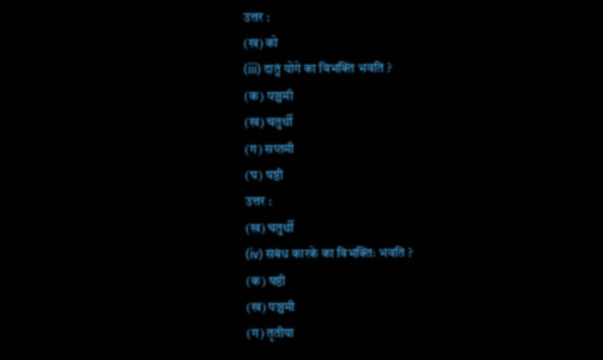उत्तर :
(ख) को
(iii) दातुं योगे का विभक्ति भवति ?
(क) पञ्चमी
(ख) चतुर्थी
(ग) सप्तमी
(घ) षष्ठी
उत्तर :
(ख) चतुर्थी
(iv) संबंध कारके का विभक्तिः भवति ?
(क) षष्ठी
(ख) पञ्चमी
(ग) तृतीया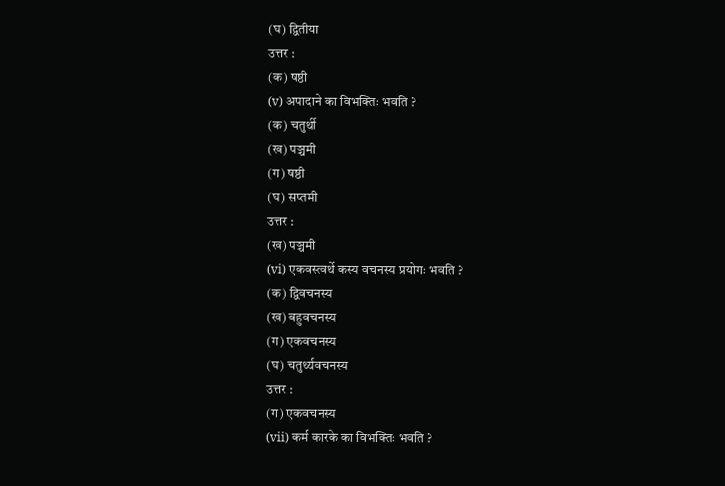(घ) द्वितीया
उत्तर :
(क) षष्ठी
(v) अपादाने का विभक्तिः भवति ?
(क) चतुर्थी
(ख) पञ्चमी
(ग) षष्ठी
(घ) सप्तमी
उत्तर :
(ख) पञ्चमी
(vi) एकवस्त्वर्थे कस्य वचनस्य प्रयोगः भवति ?
(क) द्विवचनस्य
(ख) बहुवचनस्य
(ग) एकवचनस्य
(घ) चतुर्थ्यवचनस्य
उत्तर :
(ग) एकवचनस्य
(vii) कर्म कारके का विभक्तिः भवति ?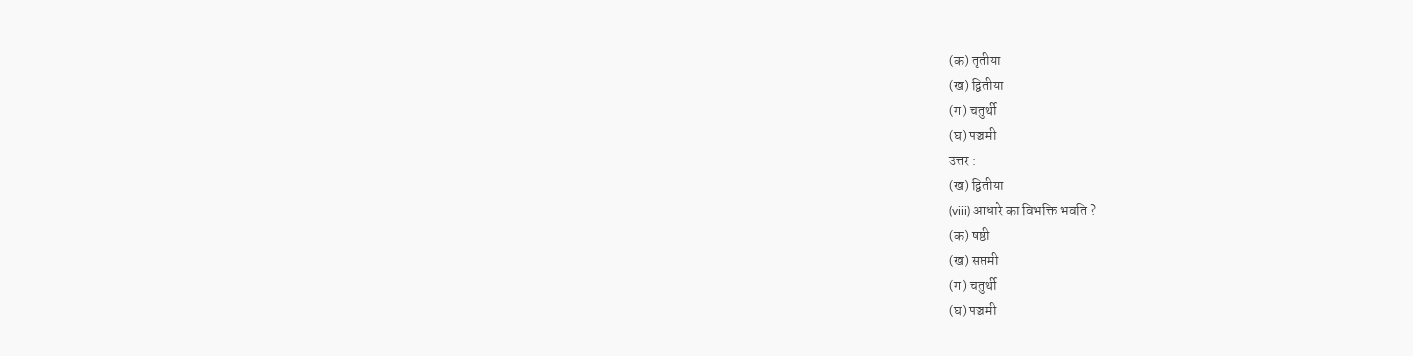(क) तृतीया
(ख) द्वितीया
(ग) चतुर्थी
(घ) पञ्चमी
उत्तर :
(ख) द्वितीया
(viii) आधारे का विभक्ति भवति ?
(क) षष्ठी
(ख) सप्तमी
(ग) चतुर्थी
(घ) पञ्चमी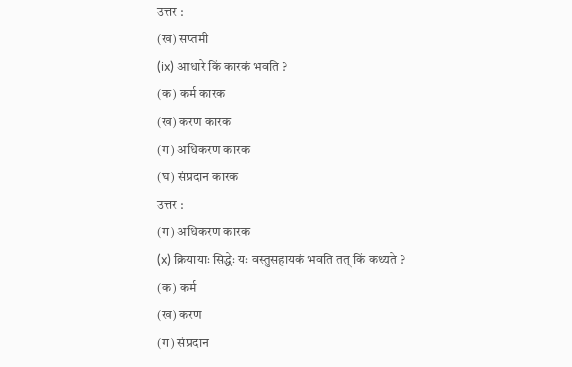उत्तर :
(ख) सप्तमी
(ix) आधारे किं कारकं भवति ?
(क) कर्म कारक
(ख) करण कारक
(ग) अधिकरण कारक
(घ) संप्रदान कारक
उत्तर :
(ग) अधिकरण कारक
(x) क्रियायाः सिद्धेः यः वस्तुसहायकं भवति तत् किं कथ्यते ?
(क) कर्म
(ख) करण
(ग) संप्रदान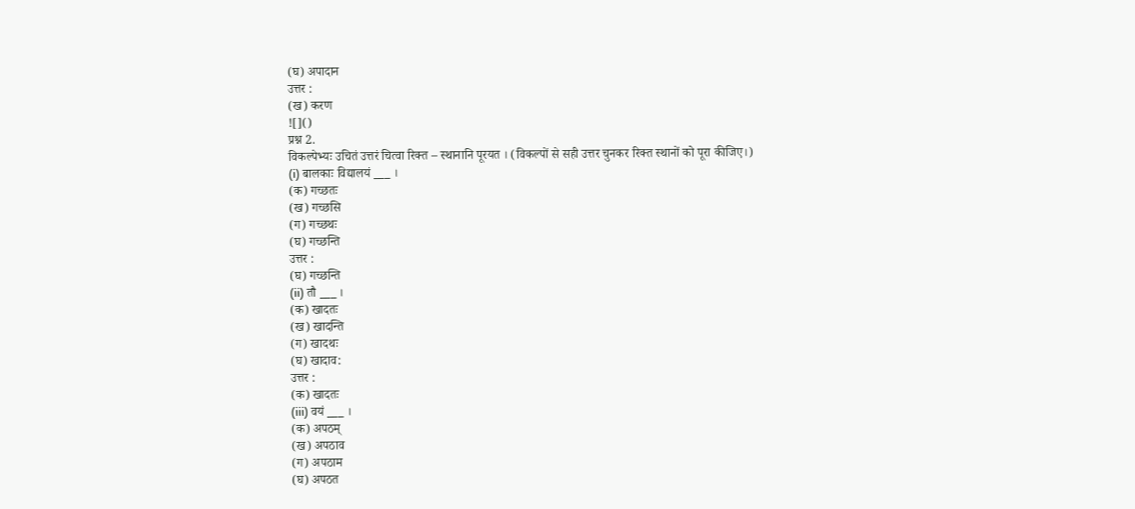(घ) अपादान
उत्तर :
(ख) करण
![]()
प्रश्न 2.
विकल्पेभ्यः उचितं उत्तरं चित्वा रिक्त – स्थानानि पूरयत । (विकल्पों से सही उत्तर चुनकर रिक्त स्थानों को पूरा कीजिए।)
(i) बालकाः विद्यालयं ___ ।
(क) गच्छतः
(ख) गच्छसि
(ग) गच्छथः
(घ) गच्छन्ति
उत्तर :
(घ) गच्छन्ति
(ii) तौ ___ ।
(क) खादतः
(ख) खादन्ति
(ग) खादथः
(घ) खादाव:
उत्तर :
(क) खादतः
(iii) वयं ___ ।
(क) अपठम्
(ख) अपठाव
(ग) अपठाम
(घ) अपठत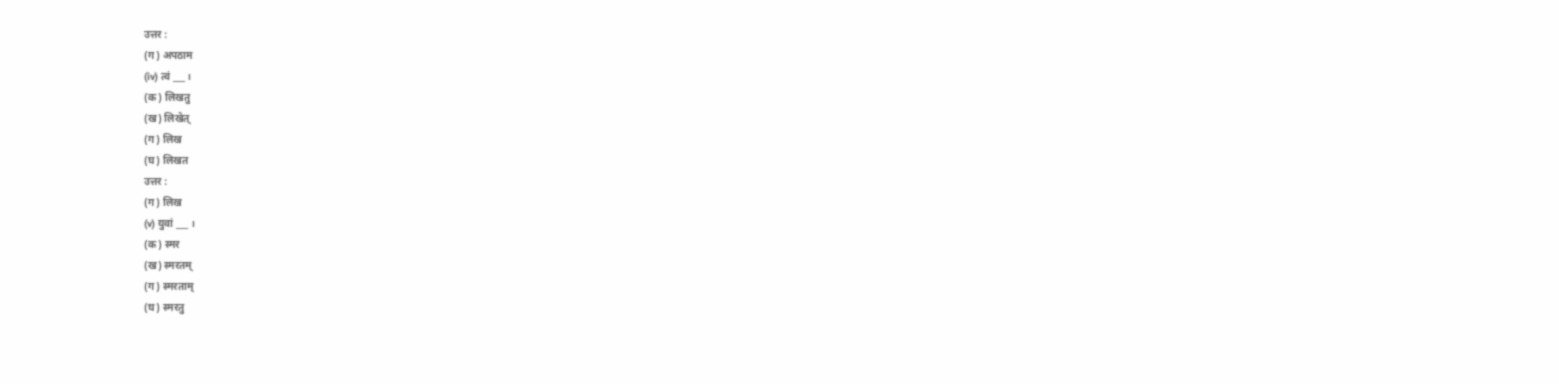उत्तर :
(ग) अपठाम
(iv) त्वं ___ ।
(क) लिखतु
(ख) लिखेत्
(ग) लिख
(घ) लिखत
उत्तर :
(ग) लिख
(v) युवां ___ ।
(क) स्मर
(ख) स्मरतम्
(ग) स्मरताम्
(घ) स्मरतु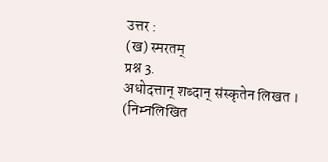उत्तर :
(ख) स्मरतम्
प्रश्न 3.
अधोदत्तान् शब्दान् संस्कृतेन लिखत ।
(निम्नलिखित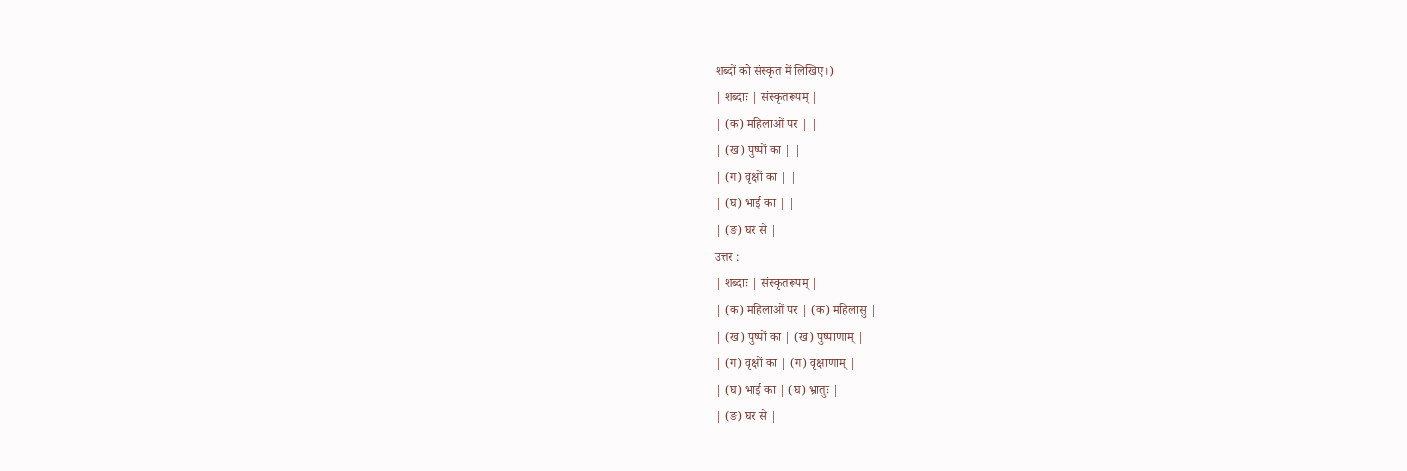शब्दों को संस्कृत में लिखिए।)
| शब्दाः | संस्कृतरूपम् |
| (क) महिलाओं पर | |
| (ख) पुष्पों का | |
| (ग) वृक्षों का | |
| (घ) भाई का | |
| (ङ) घर से |
उत्तर :
| शब्दाः | संस्कृतरूपम् |
| (क) महिलाओं पर | (क) महिलासु |
| (ख) पुष्पों का | (ख) पुष्पाणाम् |
| (ग) वृक्षों का | (ग) वृक्षाणाम् |
| (घ) भाई का | (घ) भ्रातुः |
| (ङ) घर से |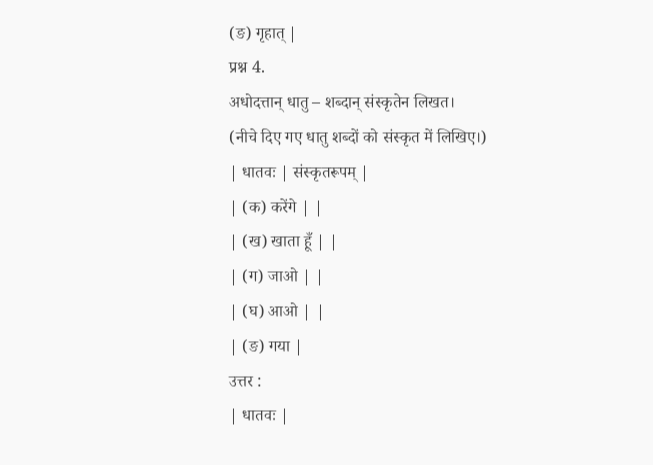(ङ) गृहात् |
प्रश्न 4.
अधोदत्तान् धातु – शब्दान् संस्कृतेन लिखत।
(नीचे दिए गए धातु शब्दों को संस्कृत में लिखिए।)
| धातवः | संस्कृतरूपम् |
| (क) करेंगे | |
| (ख) खाता हूँ | |
| (ग) जाओ | |
| (घ) आओ | |
| (ङ) गया |
उत्तर :
| धातवः |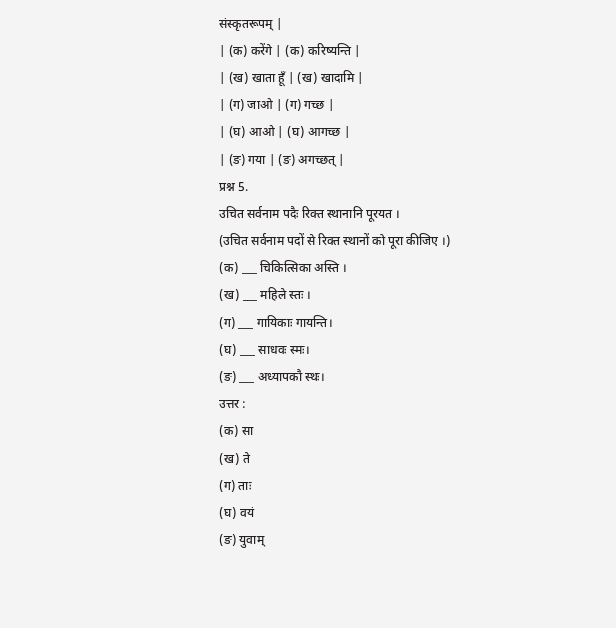संस्कृतरूपम् |
| (क) करेंगे | (क) करिष्यन्ति |
| (ख) खाता हूँ | (ख) खादामि |
| (ग) जाओ | (ग) गच्छ |
| (घ) आओ | (घ) आगच्छ |
| (ङ) गया | (ङ) अगच्छत् |
प्रश्न 5.
उचित सर्वनाम पदैः रिक्त स्थानानि पूरयत ।
(उचित सर्वनाम पदों से रिक्त स्थानों को पूरा कीजिए ।)
(क) ___ चिकित्सिका अस्ति ।
(ख) ___ महिले स्तः ।
(ग) ___ गायिकाः गायन्ति।
(घ) ___ साधवः स्मः।
(ङ) ___ अध्यापकौ स्थः।
उत्तर :
(क) सा
(ख) ते
(ग) ताः
(घ) वयं
(ङ) युवाम्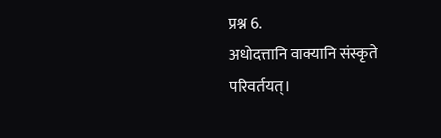प्रश्न 6.
अधोदत्तानि वाक्यानि संस्कृते परिवर्तयत्।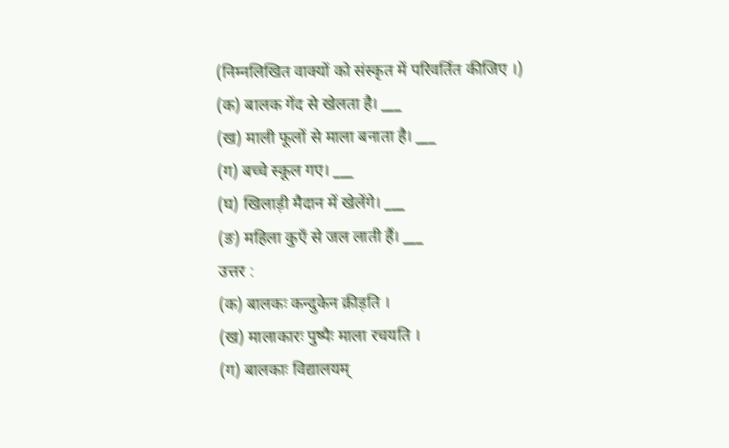(निम्नलिखित वाक्यों को संस्कृत में परिवर्तित कीजिए ।)
(क) बालक गेंद से खेलता है। ___
(ख) माली फूलों से माला बनाता है। ___
(ग) बच्चे स्कूल गए। ___
(घ) खिलाड़ी मैदान में खेलेंगे। ___
(ङ) महिला कुएँ से जल लाती हैं। ___
उत्तर :
(क) बालकः कन्दुकेन क्रीड़ति ।
(ख) मालाकारः पुष्पैः माला रचयति ।
(ग) बालकाः विद्यालयम्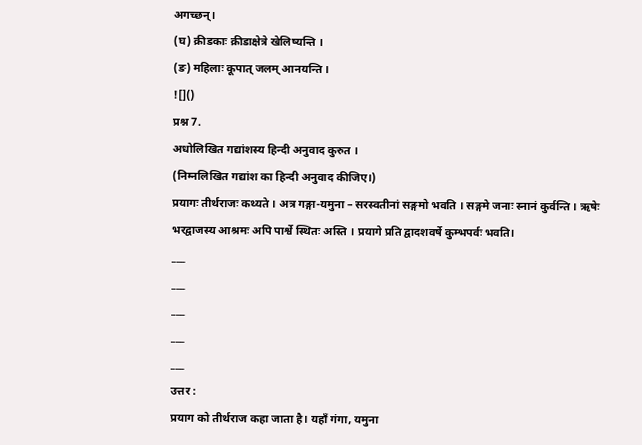अगच्छन्।
(घ) क्रीडकाः क्रीडाक्षेत्रे खेलिष्यन्ति ।
(ङ) महिलाः कूपात् जलम् आनयन्ति ।
![]()
प्रश्न 7.
अधोलिखित गद्यांशस्य हिन्दी अनुवाद कुरुत ।
(निम्नलिखित गद्यांश का हिन्दी अनुवाद कीजिए।)
प्रयागः तीर्थराजः कथ्यते । अत्र गङ्गा-यमुना – सरस्वतीनां सङ्गमो भवति । सङ्गमे जनाः स्नानं कुर्वन्ति । ऋषेः भरद्वाजस्य आश्रमः अपि पार्श्वे स्थितः अस्ति । प्रयागे प्रति द्वादशवर्षे कुम्भपर्वः भवति।
___
___
___
___
___
उत्तर :
प्रयाग को तीर्थराज कहा जाता है। यहाँ गंगा, यमुना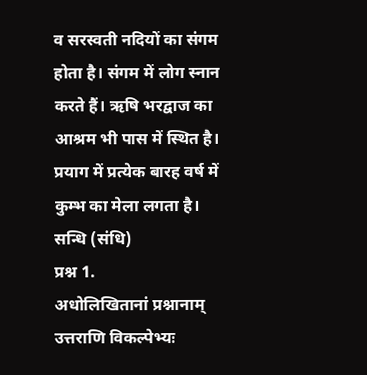व सरस्वती नदियों का संगम होता है। संगम में लोग स्नान करते हैं। ऋषि भरद्वाज का आश्रम भी पास में स्थित है। प्रयाग में प्रत्येक बारह वर्ष में कुम्भ का मेला लगता है।
सन्धि (संधि)
प्रश्न 1.
अधोलिखितानां प्रश्नानाम् उत्तराणि विकल्पेभ्यः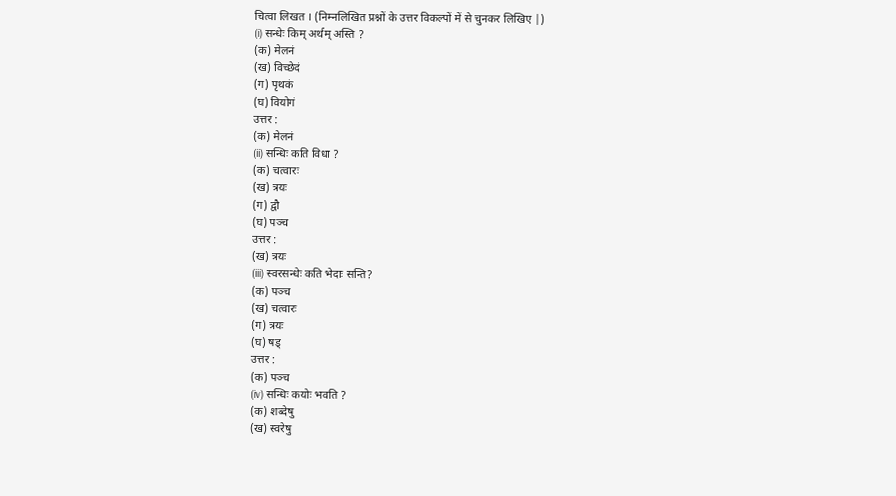चित्वा लिखत । (निम्नलिखित प्रश्नों के उत्तर विकल्पों में से चुनकर लिखिए |)
(i) सन्धेः किम् अर्थम् अस्ति ?
(क) मेलनं
(ख) विच्छेदं
(ग) पृथकं
(घ) वियोगं
उत्तर :
(क) मेलनं
(ii) सन्धिः कति विधा ?
(क) चत्वारः
(ख) त्रयः
(ग) द्वौ
(घ) पञ्च
उत्तर :
(ख) त्रयः
(iii) स्वरसन्धेः कति भेदाः सन्ति?
(क) पञ्च
(ख) चत्वारः
(ग) त्रयः
(घ) षड्
उत्तर :
(क) पञ्च
(iv) सन्धिः कयोः भवति ?
(क) शब्देषु
(ख) स्वरेषु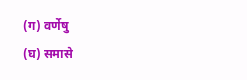(ग) वर्णेषु
(घ) समासे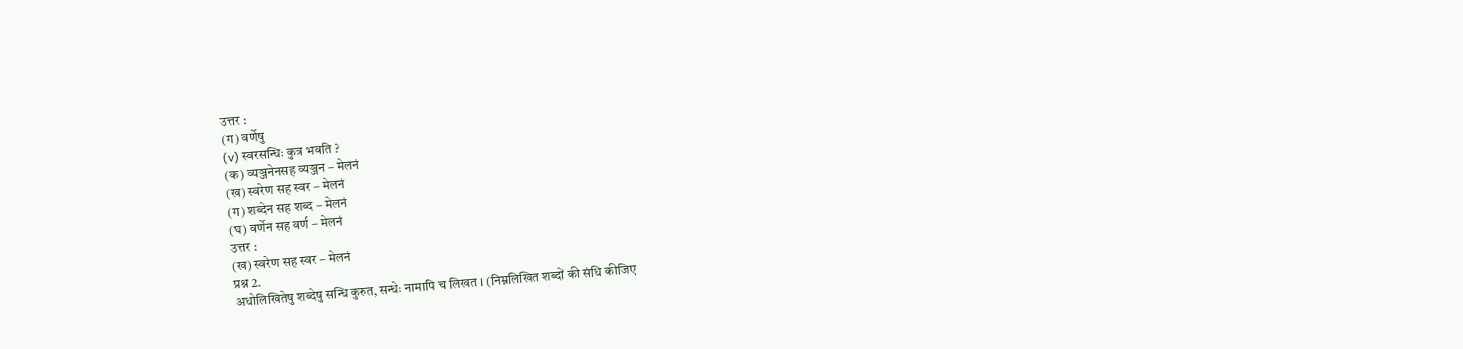उत्तर :
(ग) वर्णेषु
(v) स्वरसन्धिः कुत्र भवति ?
(क) व्यञ्जनेनसह व्यञ्जन – मेलनं
(ख) स्वरेण सह स्वर – मेलनं
(ग) शब्देन सह शब्द – मेलनं
(घ) वर्णेन सह वर्ण – मेलनं
उत्तर :
(ख) स्वरेण सह स्वर – मेलनं
प्रश्न 2.
अधोलिखितेषु शब्देषु सन्धि कुरुत, सन्धेः नामापि च लिखत । (निम्नलिखित शब्दों की संधि कीजिए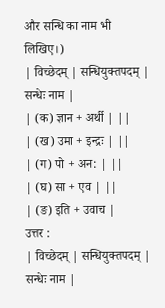और सन्धि का नाम भी लिखिए।)
| विच्छेदम् | सन्धियुक्तपदम् | सन्धेः नाम |
| (क) ज्ञान + अर्थी | ||
| (ख) उमा + इन्द्रः | ||
| (ग) पो + अन: | ||
| (घ) सा + एव | ||
| (ङ) इति + उवाच |
उत्तर :
| विच्छेदम् | सन्धियुक्तपदम् | सन्धेः नाम |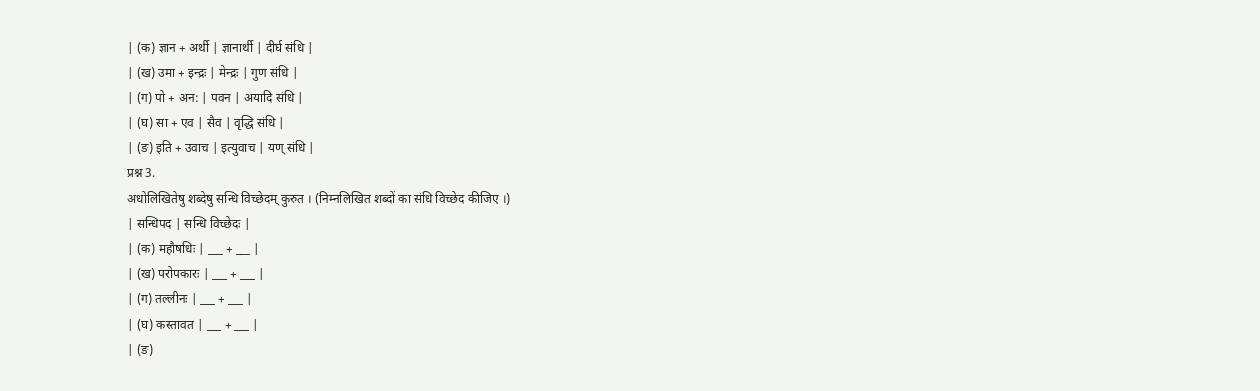| (क) ज्ञान + अर्थी | ज्ञानार्थी | दीर्घ संधि |
| (ख) उमा + इन्द्रः | मेन्द्रः | गुण संधि |
| (ग) पो + अन: | पवन | अयादि संधि |
| (घ) सा + एव | सैव | वृद्धि संधि |
| (ङ) इति + उवाच | इत्युवाच | यण् संधि |
प्रश्न 3.
अधोलिखितेषु शब्देषु सन्धि विच्छेदम् कुरुत । (निम्नलिखित शब्दों का संधि विच्छेद कीजिए ।)
| सन्धिपद | सन्धि विच्छेदः |
| (क) महौषधिः | ___ + ___ |
| (ख) परोपकारः | ___ + ___ |
| (ग) तल्लीनः | ___ + ___ |
| (घ) कस्तावत | ___ + ___ |
| (ङ)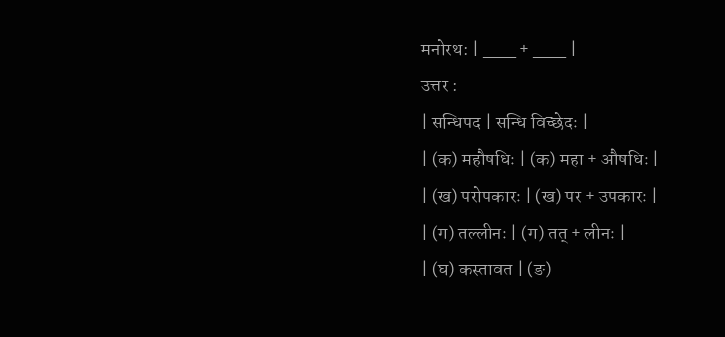मनोरथ: | ___ + ___ |
उत्तर :
| सन्धिपद | सन्धि विच्छेदः |
| (क) महौषधिः | (क) महा + औषधिः |
| (ख) परोपकारः | (ख) पर + उपकारः |
| (ग) तल्लीनः | (ग) तत् + लीनः |
| (घ) कस्तावत | (ङ)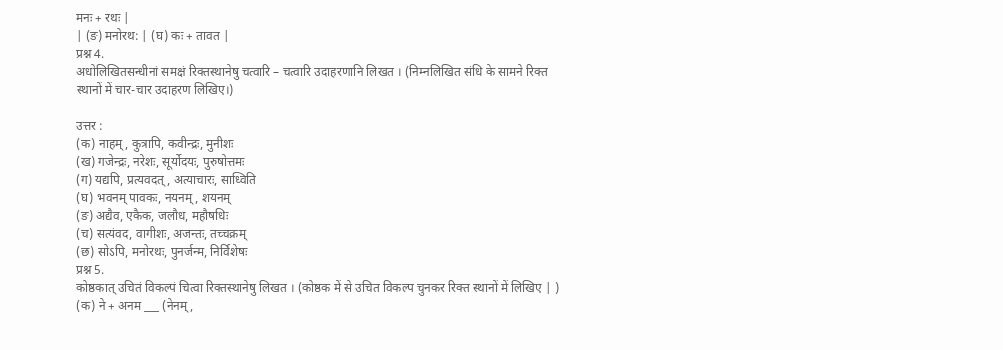मनः + रथः |
| (ङ) मनोरथ: | (घ) कः + तावत |
प्रश्न 4.
अधोलिखितसन्धीनां समक्षं रिक्तस्थानेषु चत्वारि – चत्वारि उदाहरणानि लिखत । (निम्नलिखित संधि के सामने रिक्त स्थानों में चार-चार उदाहरण लिखिए।)

उत्तर :
(क) नाहम्, कुत्रापि, कवीन्द्रः, मुनीशः
(ख) गजेन्द्रः, नरेशः, सूर्योदयः, पुरुषोत्तमः
(ग) यद्यपि, प्रत्यवदत्, अत्याचारः, साध्विति
(घ) भवनम् पावकः, नयनम्, शयनम्
(ङ) अद्यैव, एकैक, जलौध, महौषधिः
(च) सत्यंवद, वागीशः, अजन्तः, तच्चक्रम्
(छ) सोऽपि, मनोरथः, पुनर्जन्म, निर्विशेषः
प्रश्न 5.
कोष्ठकात् उचितं विकल्पं चित्वा रिक्तस्थानेषु लिखत । (कोष्ठक में से उचित विकल्प चुनकर रिक्त स्थानों में लिखिए | )
(क) ने + अनम ___ (नेनम्,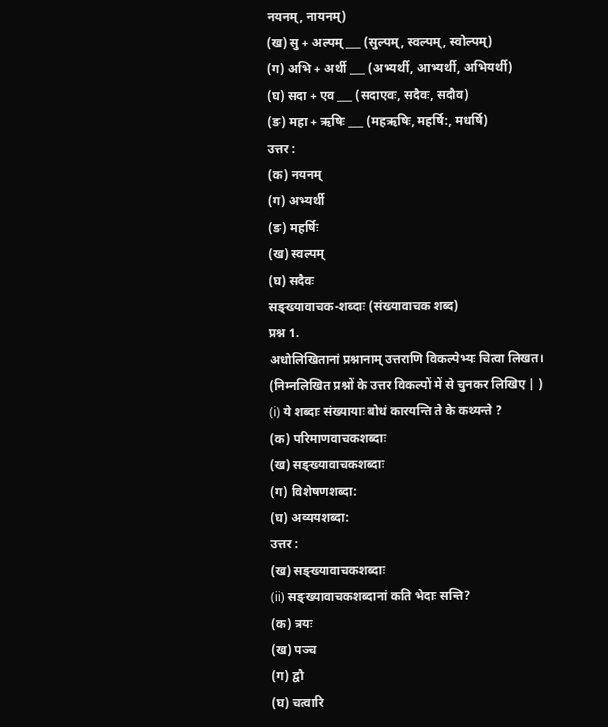नयनम्, नायनम्)
(ख) सु + अल्पम् ___ (सुल्पम्, स्वल्पम्, स्वोल्पम्)
(ग) अभि + अर्थी ___ (अभ्यर्थी, आभ्यर्थी, अभियर्थी)
(घ) सदा + एव ___ (सदाएवः, सदैवः, सदौव)
(ङ) महा + ऋषिः ___ (महऋषिः, महर्षि:, मधर्षि)
उत्तर :
(क) नयनम्
(ग) अभ्यर्थी
(ङ) महर्षिः
(ख) स्वल्पम्
(घ) सदैवः
सङ्ख्यावाचक-शब्दाः (संख्यावाचक शब्द)
प्रश्न 1.
अधोलिखितानां प्रश्नानाम् उत्तराणि विकल्पेभ्यः चित्वा लिखत।
(निम्नलिखित प्रश्नों के उत्तर विकल्पों में से चुनकर लिखिए | )
(i) ये शब्दाः संख्यायाः बोधं कारयन्ति ते के कथ्यन्ते ?
(क) परिमाणवाचकशब्दाः
(ख) सङ्ख्यावाचकशब्दाः
(ग) विशेषणशब्दा:
(घ) अव्ययशब्दा:
उत्तर :
(ख) सङ्ख्यावाचकशब्दाः
(ii) सङ्ख्यावाचकशब्दानां कति भेदाः सन्ति?
(क) त्रयः
(ख) पञ्च
(ग) द्वौ
(घ) चत्वारि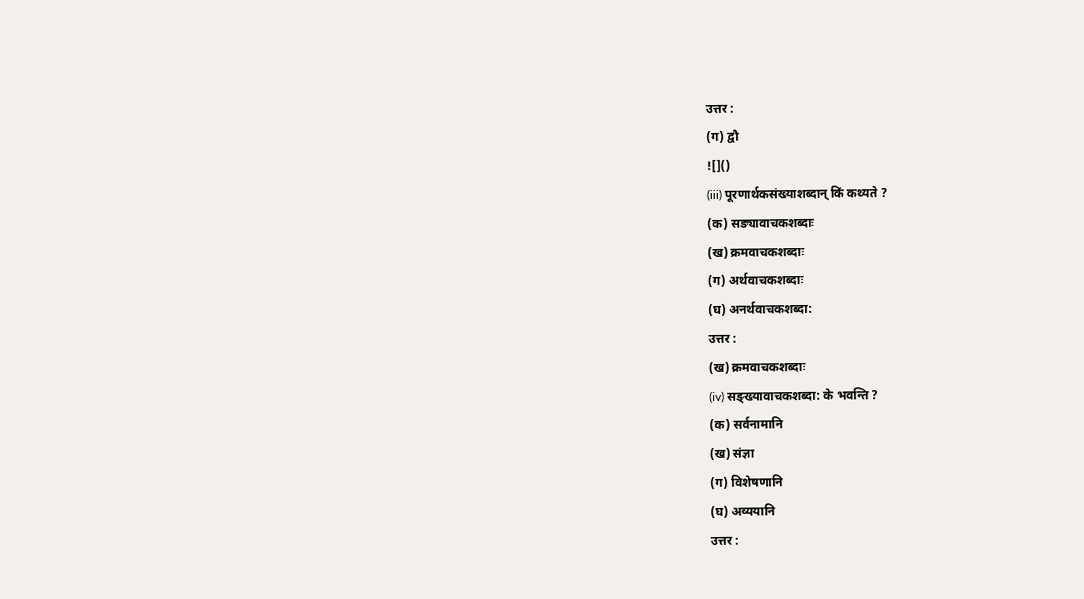उत्तर :
(ग) द्वौ
![]()
(iii) पूरणार्थकसंख्याशब्दान् किं कथ्यते ?
(क) सङ्यावाचकशब्दाः
(ख) क्रमवाचकशब्दाः
(ग) अर्थवाचकशब्दाः
(घ) अनर्थवाचकशब्दा:
उत्तर :
(ख) क्रमवाचकशब्दाः
(iv) सङ्ख्यावाचकशब्दा: के भवन्ति ?
(क) सर्वनामानि
(ख) संज्ञा
(ग) विशेषणानि
(घ) अव्ययानि
उत्तर :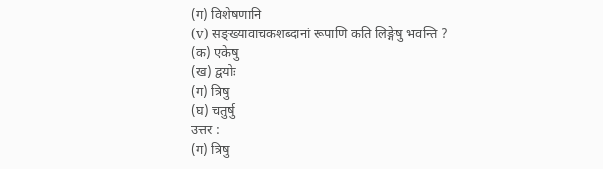(ग) विशेषणानि
(v) सङ्ख्यावाचकशब्दानां रूपाणि कति लिङ्गेषु भवन्ति ?
(क) एकेषु
(ख) द्वयोः
(ग) त्रिषु
(घ) चतुर्षु
उत्तर :
(ग) त्रिषु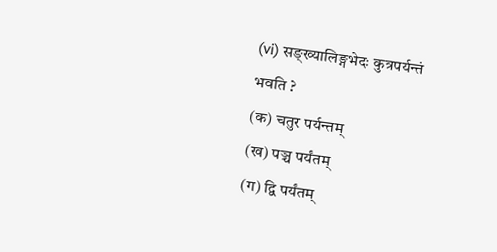(vi) सङ्ख्यालिङ्गभेदः कुत्रपर्यन्तं भवति ?
(क) चतुर पर्यन्तम्
(ख) पञ्च पर्यंतम्
(ग) द्वि पर्यंतम्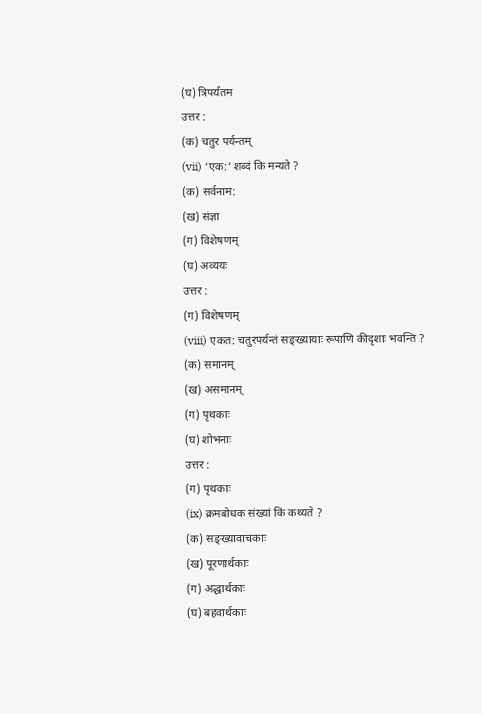(घ) त्रिपर्यंतम
उत्तर :
(क) चतुर पर्यन्तम्
(vii) ‘एक:’ शब्दं कि मन्यते ?
(क) सर्वनाम:
(ख) संज्ञा
(ग) विशेषणम्
(घ) अव्ययः
उत्तर :
(ग) विशेषणम्
(viii) एकत: चतुरपर्यन्तं सङ्ख्यायाः रूपाणि कीदृशाः भवन्ति ?
(क) समानम्
(ख) असमानम्
(ग) पृथकाः
(घ) शोभनाः
उत्तर :
(ग) पृथकाः
(ix) क्रमबोधक संख्यां किं कथ्यते ?
(क) सङ्ख्यावाचकाः
(ख) पूरणार्थकाः
(ग) अद्धार्थकाः
(घ) बहवार्थकाः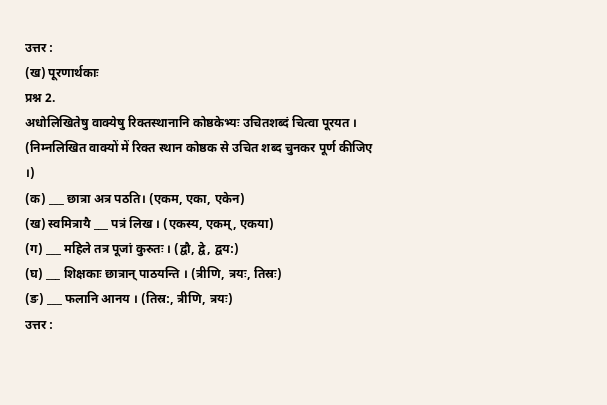उत्तर :
(ख) पूरणार्थकाः
प्रश्न 2.
अधोलिखितेषु वाक्येषु रिक्तस्थानानि कोष्ठकेभ्यः उचितशब्दं चित्वा पूरयत ।
(निम्नलिखित वाक्यों में रिक्त स्थान कोष्ठक से उचित शब्द चुनकर पूर्ण कीजिए ।)
(क) ___ छात्रा अत्र पठति। (एकम, एका, एकेन)
(ख) स्वमित्रायै ___ पत्रं लिख । (एकस्य, एकम्, एकया)
(ग) ___ महिले तत्र पूजां कुरुतः । (द्वौ, द्वे, द्वय:)
(घ) ___ शिक्षकाः छात्रान् पाठयन्ति । (त्रीणि, त्रयः, तिस्रः)
(ङ) ___ फलानि आनय । (तिस्र:, त्रीणि, त्रयः)
उत्तर :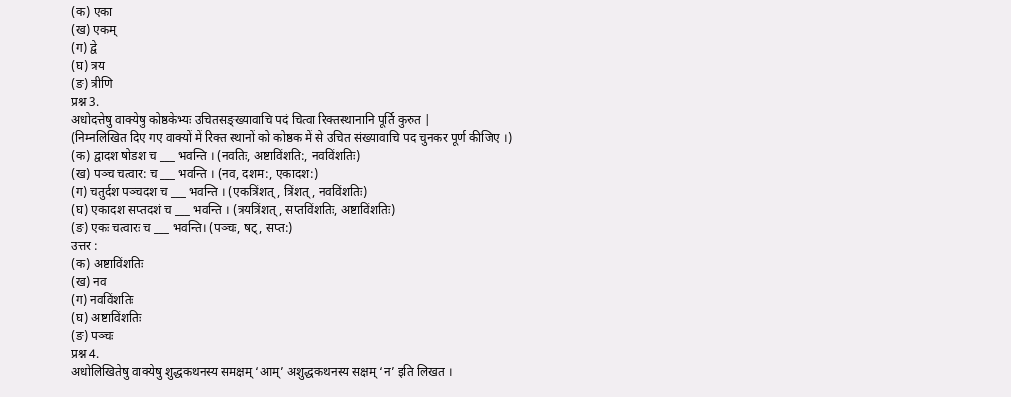(क) एका
(ख) एकम्
(ग) द्वे
(घ) त्रय
(ङ) त्रीणि
प्रश्न 3.
अधोदत्तेषु वाक्येषु कोष्ठकेभ्यः उचितसङ्ख्यावाचि पदं चित्वा रिक्तस्थानानि पूर्ति कुरुत |
(निम्नलिखित दिए गए वाक्यों में रिक्त स्थानों को कोष्ठक में से उचित संख्यावाचि पद चुनकर पूर्ण कीजिए ।)
(क) द्वादश षोडश च ___ भवन्ति । (नवतिः, अष्टाविंशति:, नवविंशतिः)
(ख) पञ्च चत्वार: च ___ भवन्ति । (नव, दशम:, एकादश:)
(ग) चतुर्दश पञ्चदश च ___ भवन्ति । (एकत्रिंशत्, त्रिंशत्, नवविंशतिः)
(घ) एकादश सप्तदशं च ___ भवन्ति । (त्रयत्रिंशत्, सप्तविंशतिः, अष्टाविंशतिः)
(ङ) एकः चत्वारः च ___ भवन्ति। (पञ्चः, षट्, सप्त:)
उत्तर :
(क) अष्टाविंशतिः
(ख) नव
(ग) नवविंशतिः
(घ) अष्टाविंशतिः
(ङ) पञ्चः
प्रश्न 4.
अधोलिखितेषु वाक्येषु शुद्धकथनस्य समक्षम् ‘आम्’ अशुद्धकथनस्य सक्षम् ‘न’ इति लिखत ।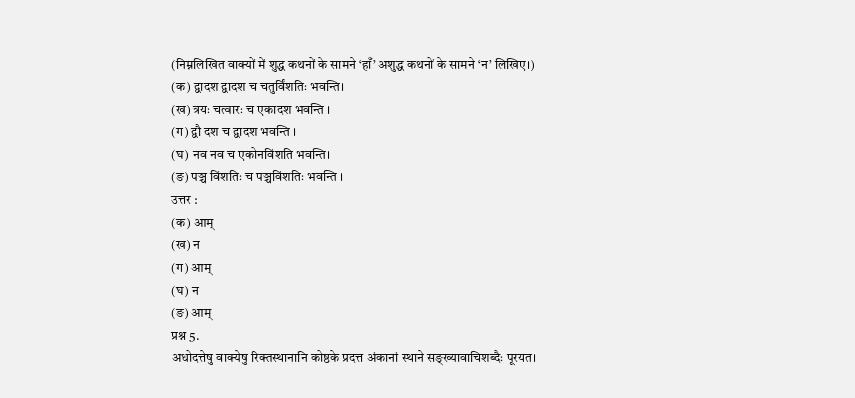(निम्नलिखित वाक्यों में शुद्ध कथनों के सामने ‘हाँ’ अशुद्ध कथनों के सामने ‘न’ लिखिए।)
(क) द्वादश द्वादश च चतुर्विंशतिः भवन्ति।
(ख) त्रयः चत्वारः च एकादश भवन्ति ।
(ग) द्वौ दश च द्वादश भवन्ति ।
(घ) नव नव च एकोनविंशति भवन्ति।
(ङ) पञ्च विंशतिः च पञ्चविंशतिः भवन्ति ।
उत्तर :
(क) आम्
(ख) न
(ग) आम्
(घ) न
(ङ) आम्
प्रश्न 5.
अधोदत्तेषु वाक्येषु रिक्तस्थानानि कोष्ठके प्रदत्त अंकानां स्थाने सङ्ख्यावाचिशब्दैः पूरयत।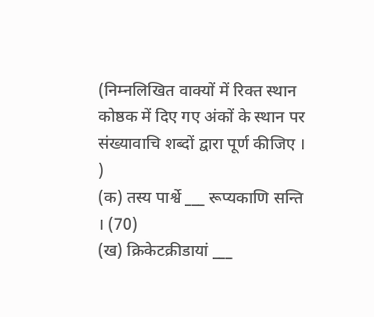(निम्नलिखित वाक्यों में रिक्त स्थान कोष्ठक में दिए गए अंकों के स्थान पर संख्यावाचि शब्दों द्वारा पूर्ण कीजिए । )
(क) तस्य पार्श्वे ___ रूप्यकाणि सन्ति । (70)
(ख) क्रिकेटक्रीडायां ___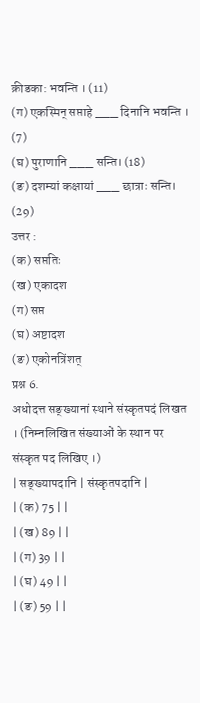क्रीडका: भवन्ति । (11)
(ग) एकस्मिन् सप्ताहे ___ दिनानि भवन्ति । (7)
(घ) पुराणानि ___ सन्ति। (18)
(ङ) दशम्यां कक्षायां ___ छात्राः सन्ति। (29)
उत्तर :
(क) सप्ततिः
(ख) एकादश
(ग) सप्त
(घ) अष्टादश
(ङ) एकोनत्रिंशत्
प्रश्न 6.
अधोदत्त सङ्ख्यानां स्थाने संस्कृतपदं लिखत । (निम्नलिखित संख्याओं के स्थान पर संस्कृत पद लिखिए ।)
| सङ्ख्यापदानि | संस्कृतपदानि |
| (क) 75 | |
| (ख) 89 | |
| (ग) 39 | |
| (घ) 49 | |
| (ङ) 59 | |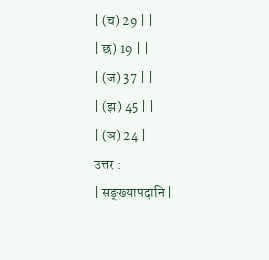| (च) 29 | |
| छ) 19 | |
| (ज) 37 | |
| (झ) 45 | |
| (ञ) 24 |
उत्तर :
| सङ्ख्यापदानि |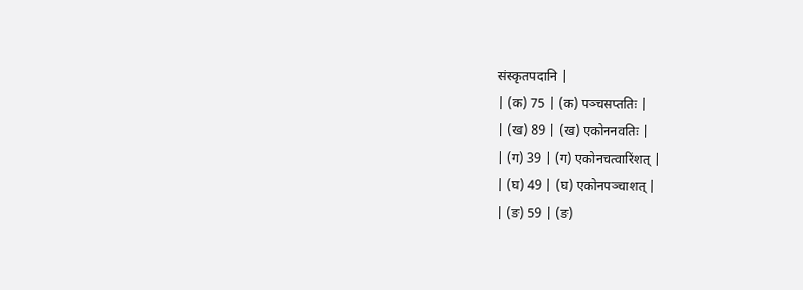संस्कृतपदानि |
| (क) 75 | (क) पञ्चसप्ततिः |
| (ख) 89 | (ख) एकोननवतिः |
| (ग) 39 | (ग) एकोनचत्वारिंशत् |
| (घ) 49 | (घ) एकोनपञ्चाशत् |
| (ङ) 59 | (ङ)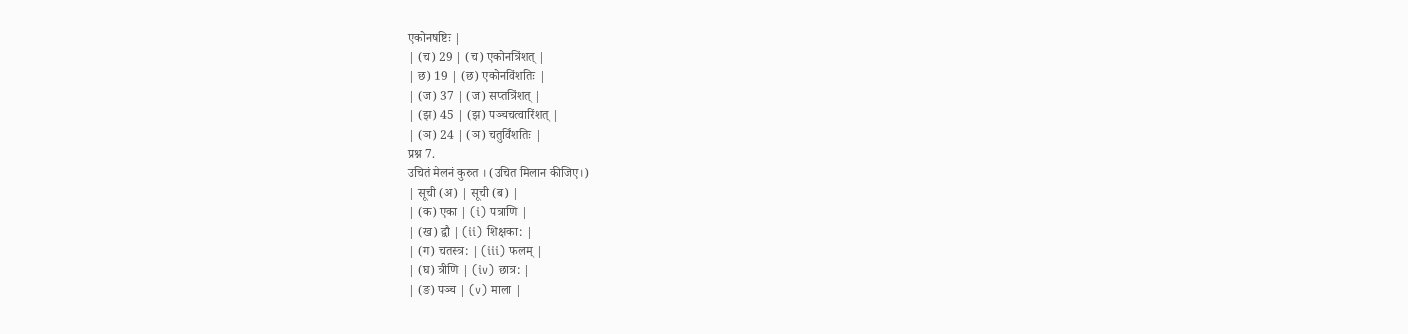एकोनषष्टिः |
| (च) 29 | (च) एकोनत्रिंशत् |
| छ) 19 | (छ) एकोनविंशतिः |
| (ज) 37 | (ज) सप्तत्रिंशत् |
| (झ) 45 | (झ) पञ्चचत्वारिंशत् |
| (ञ) 24 | (ञ) चतुर्विंशतिः |
प्रश्न 7.
उचितं मेलनं कुरुत । (उचित मिलान कीजिए।)
| सूची (अ) | सूची (ब) |
| (क) एका | (i) पत्राणि |
| (ख) द्वौ | (ii) शिक्षका: |
| (ग) चतस्त्र: | (iii) फलम् |
| (घ) त्रीणि | (iv) छात्र: |
| (ङ) पञ्च | (v) माला |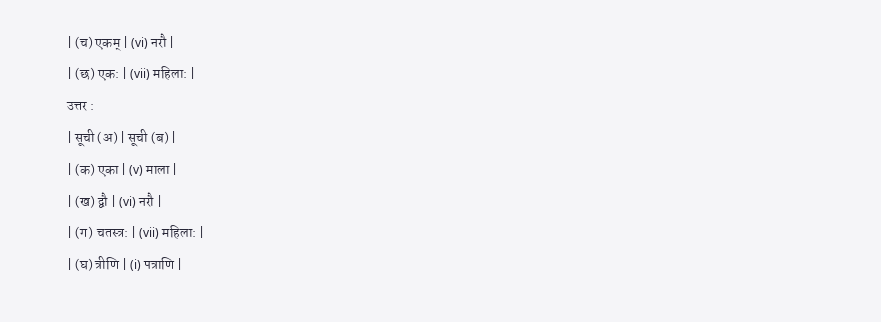| (च) एकम् | (vi) नरौ |
| (छ) एक: | (vii) महिला: |
उत्तर :
| सूची (अ) | सूची (ब) |
| (क) एका | (v) माला |
| (ख) द्वौ | (vi) नरौ |
| (ग) चतस्त्र: | (vii) महिला: |
| (घ) त्रीणि | (i) पत्राणि |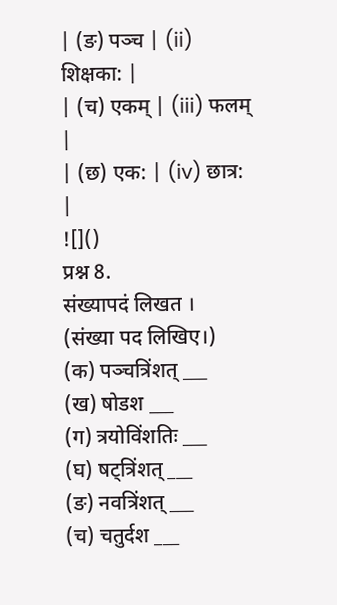| (ङ) पञ्च | (ii) शिक्षका: |
| (च) एकम् | (iii) फलम् |
| (छ) एक: | (iv) छात्र: |
![]()
प्रश्न 8.
संख्यापदं लिखत ।
(संख्या पद लिखिए।)
(क) पञ्चत्रिंशत् ___
(ख) षोडश ___
(ग) त्रयोविंशतिः ___
(घ) षट्त्रिंशत् ___
(ङ) नवत्रिंशत् ___
(च) चतुर्दश ___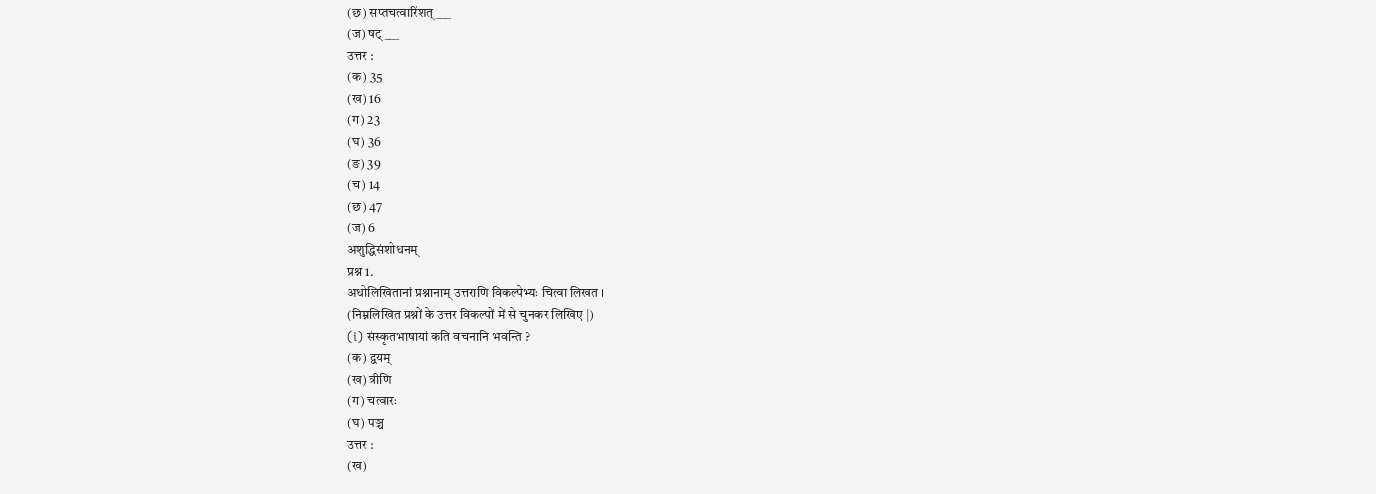(छ) सप्तचत्वारिंशत् ___
(ज) षट् ___
उत्तर :
(क) 35
(ख) 16
(ग) 23
(घ) 36
(ङ) 39
(च) 14
(छ) 47
(ज) 6
अशुद्धिसंशोधनम्
प्रश्न 1.
अधोलिखितानां प्रश्नानाम् उत्तराणि विकल्पेभ्यः चित्वा लिखत ।
(निम्नलिखित प्रश्नों के उत्तर विकल्पों में से चुनकर लिखिए |)
(i) संस्कृतभाषायां कति वचनानि भवन्ति ?
(क) द्वयम्
(ख) त्रीणि
(ग) चत्वारः
(घ) पञ्च
उत्तर :
(ख)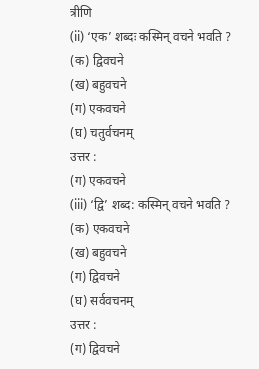त्रीणि
(ii) ‘एक’ शब्दः कस्मिन् वचने भवति ?
(क) द्विवचने
(ख) बहुवचने
(ग) एकवचने
(घ) चतुर्वचनम्
उत्तर :
(ग) एकवचने
(iii) ‘द्वि’ शब्द: कस्मिन् वचने भवति ?
(क) एकवचने
(ख) बहुवचने
(ग) द्विवचने
(घ) सर्ववचनम्
उत्तर :
(ग) द्विवचने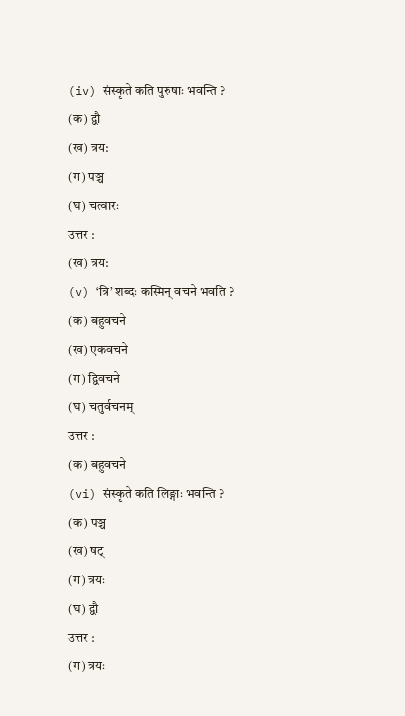(iv) संस्कृते कति पुरुषाः भवन्ति ?
(क) द्वौ
(ख) त्रय:
(ग) पञ्च
(घ) चत्वारः
उत्तर :
(ख) त्रय:
(v) ‘त्रि’ शब्दः कस्मिन् वचने भवति ?
(क) बहुवचने
(ख) एकवचने
(ग) द्विवचने
(घ) चतुर्वचनम्
उत्तर :
(क) बहुवचने
(vi) संस्कृते कति लिङ्गाः भवन्ति ?
(क) पञ्च
(ख) षट्
(ग) त्रयः
(घ) द्वौ
उत्तर :
(ग) त्रयः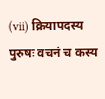(vii) क्रियापदस्य पुरुषः वचनं च कस्य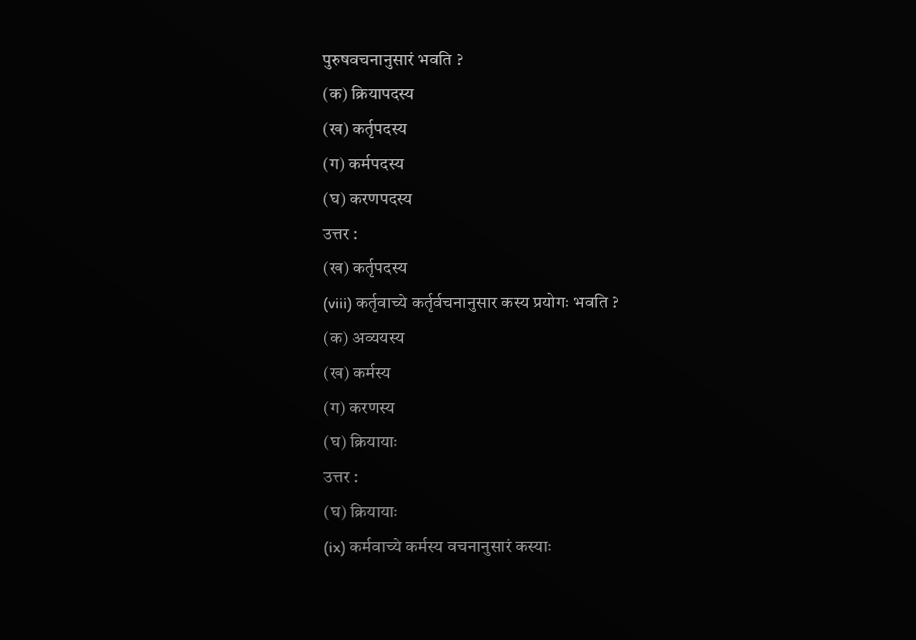पुरुषवचनानुसारं भवति ?
(क) क्रियापदस्य
(ख) कर्तृपदस्य
(ग) कर्मपदस्य
(घ) करणपदस्य
उत्तर :
(ख) कर्तृपदस्य
(viii) कर्तृवाच्ये कर्तृर्वचनानुसार कस्य प्रयोगः भवति ?
(क) अव्ययस्य
(ख) कर्मस्य
(ग) करणस्य
(घ) क्रियायाः
उत्तर :
(घ) क्रियायाः
(ix) कर्मवाच्ये कर्मस्य वचनानुसारं कस्याः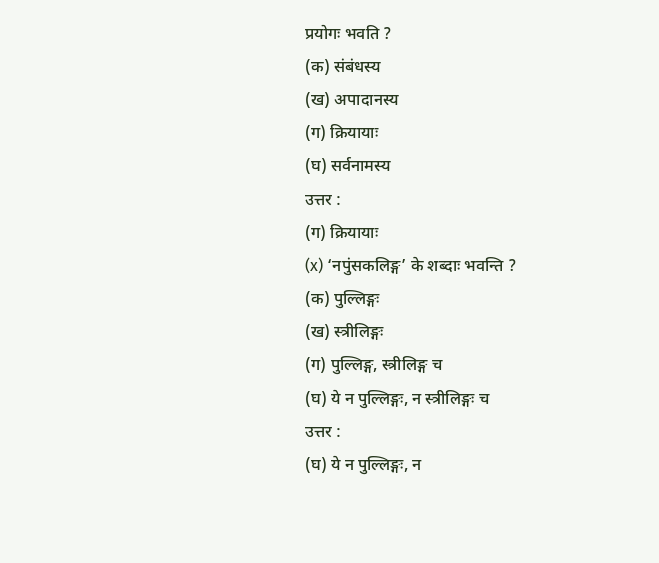प्रयोगः भवति ?
(क) संबंधस्य
(ख) अपादानस्य
(ग) क्रियायाः
(घ) सर्वनामस्य
उत्तर :
(ग) क्रियायाः
(x) ‘नपुंसकलिङ्ग’ के शब्दाः भवन्ति ?
(क) पुल्लिङ्गः
(ख) स्त्रीलिङ्गः
(ग) पुल्लिङ्ग, स्त्रीलिङ्ग च
(घ) ये न पुल्लिङ्गः, न स्त्रीलिङ्गः च
उत्तर :
(घ) ये न पुल्लिङ्गः, न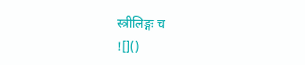स्त्रीलिङ्गः च
![]()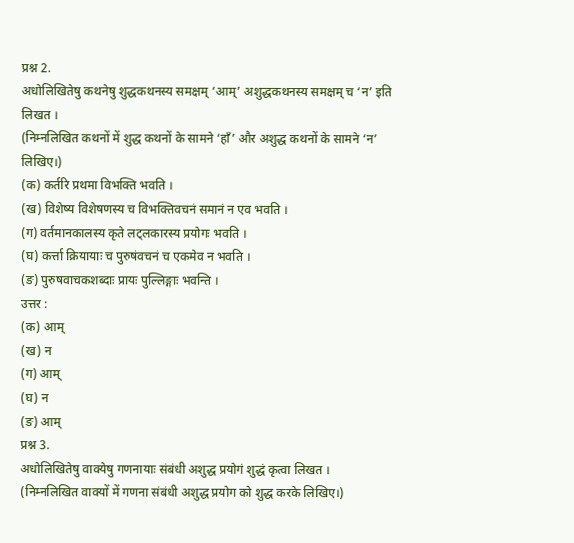प्रश्न 2.
अधोलिखितेषु कथनेषु शुद्धकथनस्य समक्षम् ‘आम्’ अशुद्धकथनस्य समक्षम् च ‘न’ इति लिखत ।
(निम्नलिखित कथनों में शुद्ध कथनों के सामने ‘हाँ’ और अशुद्ध कथनों के सामने ‘न’ लिखिए।)
(क) कर्तरि प्रथमा विभक्ति भवति ।
(ख) विशेष्य विशेषणस्य च विभक्तिवचनं समानं न एव भवति ।
(ग) वर्तमानकालस्य कृते लट्लकारस्य प्रयोगः भवति ।
(घ) कर्त्ता क्रियायाः च पुरुषंवचनं च एकमेव न भवति ।
(ङ) पुरुषवाचकशब्दाः प्रायः पुल्लिङ्गाः भवन्ति ।
उत्तर :
(क) आम्
(ख) न
(ग) आम्
(घ) न
(ङ) आम्
प्रश्न 3.
अधोलिखितेषु वाक्येषु गणनायाः संबंधी अशुद्ध प्रयोगं शुद्धं कृत्वा लिखत ।
(निम्नलिखित वाक्यों में गणना संबंधी अशुद्ध प्रयोग को शुद्ध करके लिखिए।)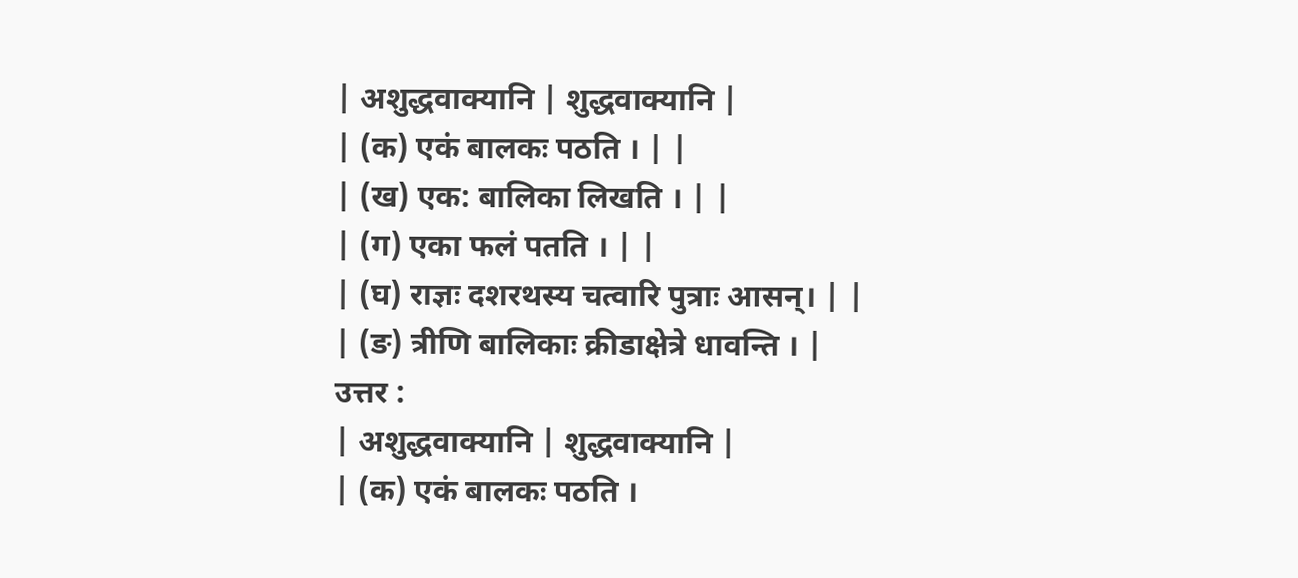| अशुद्धवाक्यानि | शुद्धवाक्यानि |
| (क) एकं बालकः पठति । | |
| (ख) एक: बालिका लिखति । | |
| (ग) एका फलं पतति । | |
| (घ) राज्ञः दशरथस्य चत्वारि पुत्राः आसन्। | |
| (ङ) त्रीणि बालिकाः क्रीडाक्षेत्रे धावन्ति । |
उत्तर :
| अशुद्धवाक्यानि | शुद्धवाक्यानि |
| (क) एकं बालकः पठति ।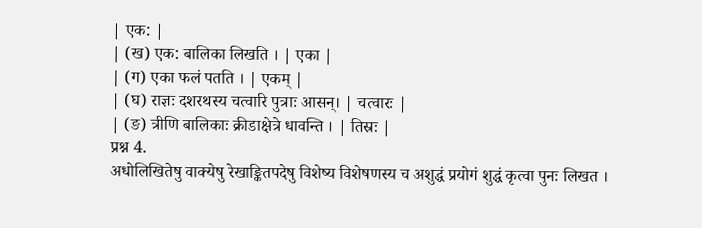| एक: |
| (ख) एक: बालिका लिखति । | एका |
| (ग) एका फलं पतति । | एकम् |
| (घ) राज्ञः दशरथस्य चत्वारि पुत्राः आसन्। | चत्वारः |
| (ङ) त्रीणि बालिकाः क्रीडाक्षेत्रे धावन्ति । | तिस्रः |
प्रश्न 4.
अधोलिखितेषु वाक्येषु रेखाङ्कितपदेषु विशेष्य विशेषणस्य च अशुद्धं प्रयोगं शुद्धं कृत्वा पुनः लिखत ।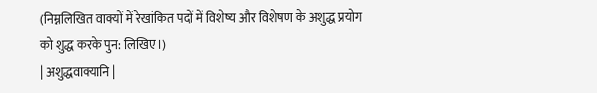(निम्नलिखित वाक्यों में रेखांकित पदों में विशेष्य और विशेषण के अशुद्ध प्रयोग को शुद्ध करके पुन: लिखिए।)
| अशुद्धवाक्यानि |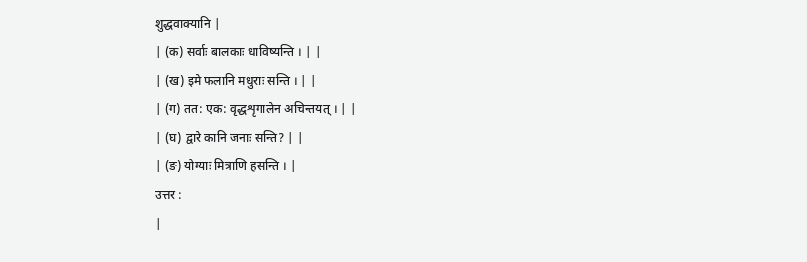शुद्धवाक्यानि |
| (क) सर्वाः बालकाः धाविष्यन्ति । | |
| (ख) इमे फलानि मधुराः सन्ति । | |
| (ग) तत: एक: वृद्धशृगालेन अचिन्तयत् । | |
| (घ) द्वारे कानि जनाः सन्ति? | |
| (ङ) योग्याः मित्राणि हसन्ति । |
उत्तर :
|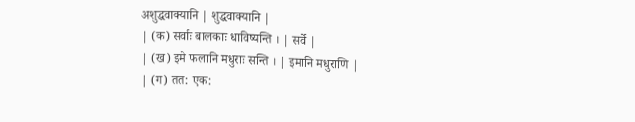अशुद्धवाक्यानि | शुद्धवाक्यानि |
| (क) सर्वाः बालकाः धाविष्यन्ति । | सर्वे |
| (ख) इमे फलानि मधुराः सन्ति । | इमानि मधुराणि |
| (ग) तत: एक: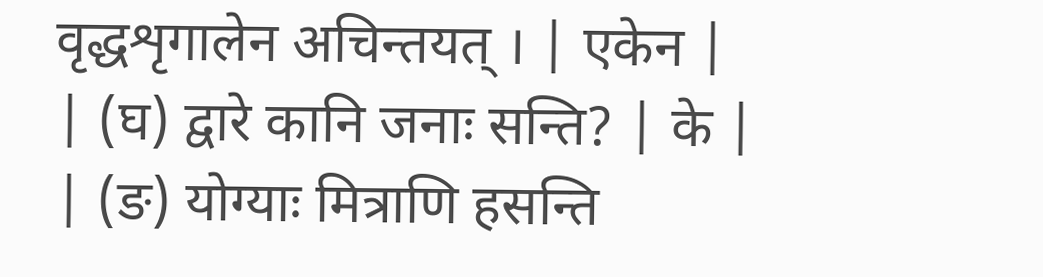वृद्धशृगालेन अचिन्तयत् । | एकेन |
| (घ) द्वारे कानि जनाः सन्ति? | के |
| (ङ) योग्याः मित्राणि हसन्ति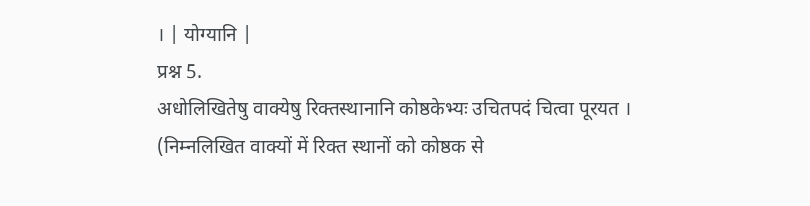। | योग्यानि |
प्रश्न 5.
अधोलिखितेषु वाक्येषु रिक्तस्थानानि कोष्ठकेभ्यः उचितपदं चित्वा पूरयत । (निम्नलिखित वाक्यों में रिक्त स्थानों को कोष्ठक से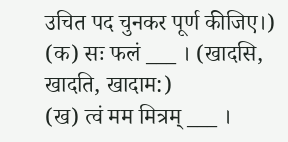उचित पद चुनकर पूर्ण कीजिए।)
(क) सः फलं ___ । (खादसि, खादति, खादाम:)
(ख) त्वं मम मित्रम् ___ ।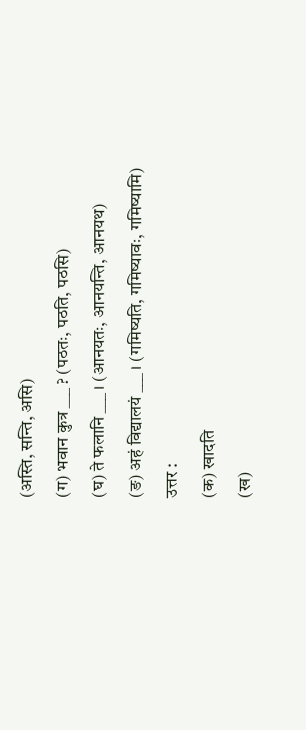(अस्ति, सन्ति, असि)
(ग) भवान कुत्र ___ ? (पठतः, पठति, पठसि)
(घ) ते फलानि ___ । (आनयतः, आनयन्ति, आनयथ)
(ङ) अहं विद्यालयं ___ । (गमिष्यति, गमिष्यावः, गमिष्यामि)
उत्तर :
(क) खादति
(ख)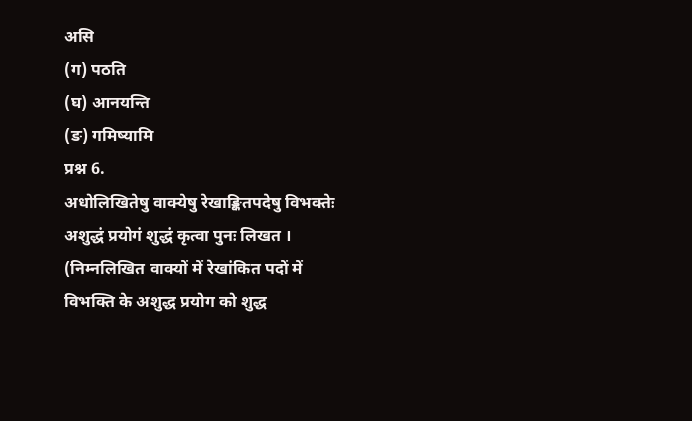असि
(ग) पठति
(घ) आनयन्ति
(ङ) गमिष्यामि
प्रश्न 6.
अधोलिखितेषु वाक्येषु रेखाङ्कितपदेषु विभक्तेः अशुद्धं प्रयोगं शुद्धं कृत्वा पुनः लिखत । (निम्नलिखित वाक्यों में रेखांकित पदों में विभक्ति के अशुद्ध प्रयोग को शुद्ध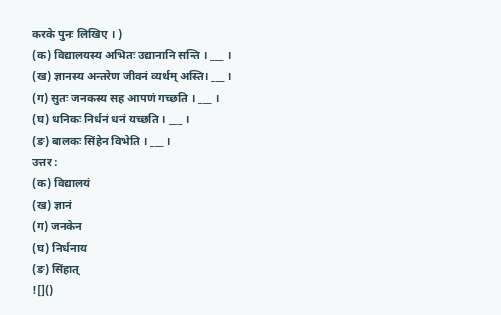करके पुनः लिखिए । )
(क) विद्यालयस्य अभितः उद्यानानि सन्ति । ___ ।
(ख) ज्ञानस्य अन्तरेण जीवनं व्यर्थम् अस्ति। ___ ।
(ग) सुतः जनकस्य सह आपणं गच्छति । ___ ।
(घ) धनिकः निर्धनं धनं यच्छति । ___ ।
(ङ) बालकः सिंहेन विभेति । ___ ।
उत्तर :
(क) विद्यालयं
(ख) ज्ञानं
(ग) जनकेन
(घ) निर्धनाय
(ङ) सिंहात्
![]()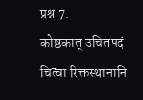प्रश्न 7.
कोष्ठकात् उचितपदं चित्वा रिक्तस्थानानि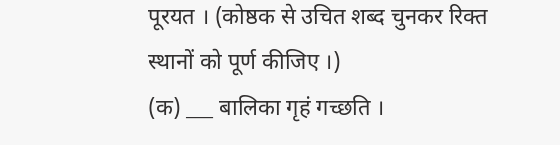पूरयत । (कोष्ठक से उचित शब्द चुनकर रिक्त स्थानों को पूर्ण कीजिए ।)
(क) ___ बालिका गृहं गच्छति ।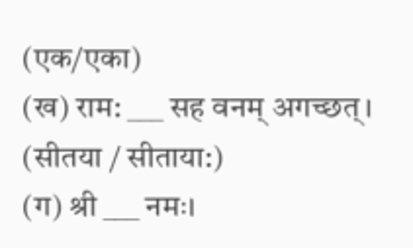(एक/एका)
(ख) राम: ___ सह वनम् अगच्छत्। (सीतया / सीताया:)
(ग) श्री ___ नमः।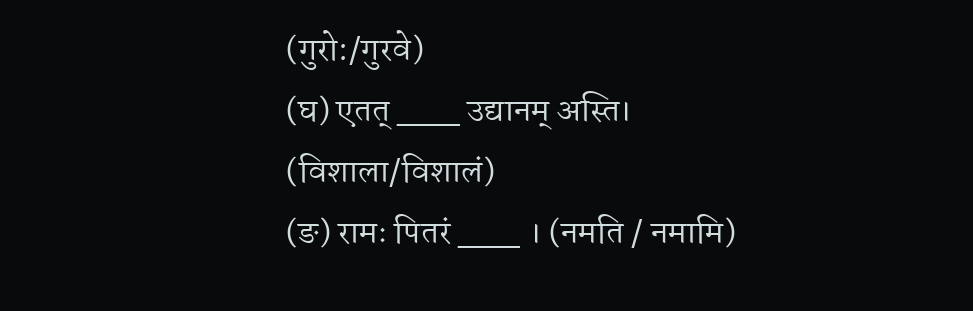(गुरो:/गुरवे)
(घ) एतत् ___ उद्यानम् अस्ति। (विशाला/विशालं)
(ङ) रामः पितरं ___ । (नमति / नमामि)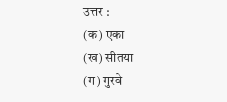उत्तर :
(क) एका
(ख) सीतया
(ग) गुरवे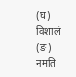(घ) विशालं
(ङ) नमति